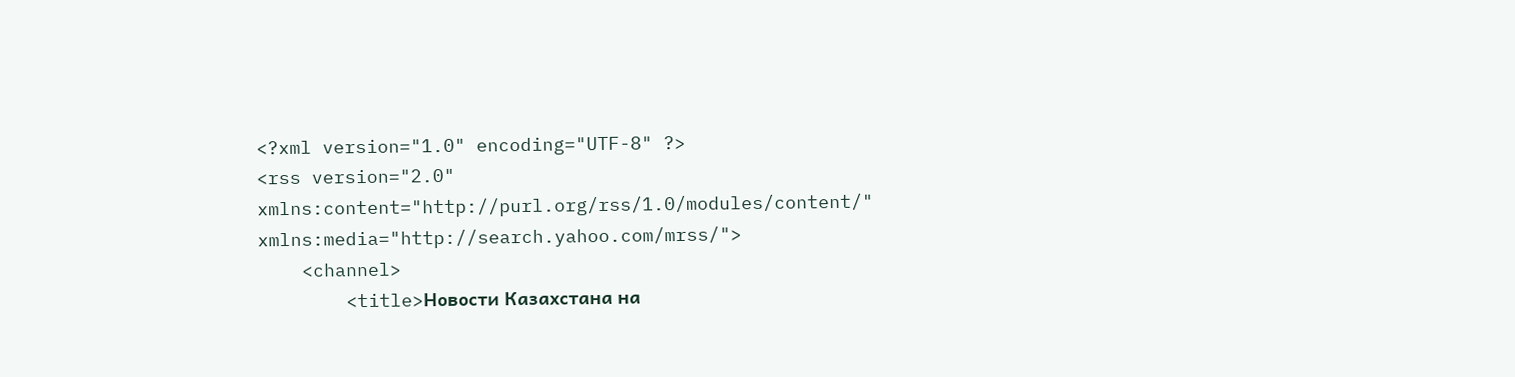<?xml version="1.0" encoding="UTF-8" ?>
<rss version="2.0"  xmlns:content="http://purl.org/rss/1.0/modules/content/"  xmlns:media="http://search.yahoo.com/mrss/">
    <channel>
        <title>Новости Казахстана на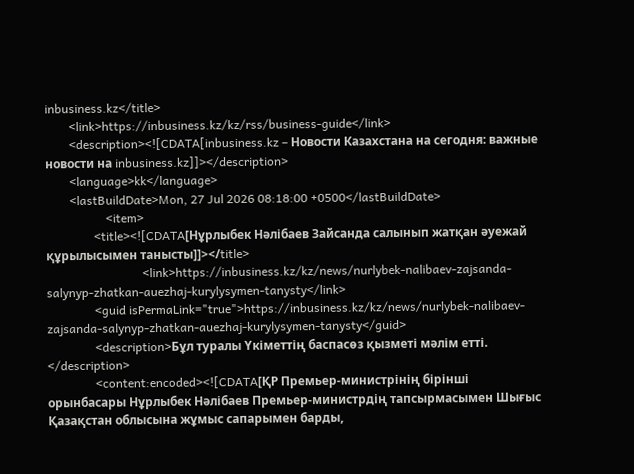inbusiness.kz</title>
        <link>https://inbusiness.kz/kz/rss/business-guide</link>
        <description><![CDATA[inbusiness.kz – Новости Казахстана на сегодня: важные новости на inbusiness.kz]]></description>
        <language>kk</language>
        <lastBuildDate>Mon, 27 Jul 2026 08:18:00 +0500</lastBuildDate>
                    <item>
                <title><![CDATA[Нұрлыбек Нәлібаев Зайсанда салынып жатқан әуежай құрылысымен танысты]]></title>
                                <link>https://inbusiness.kz/kz/news/nurlybek-nalibaev-zajsanda-salynyp-zhatkan-auezhaj-kurylysymen-tanysty</link>
                <guid isPermaLink="true">https://inbusiness.kz/kz/news/nurlybek-nalibaev-zajsanda-salynyp-zhatkan-auezhaj-kurylysymen-tanysty</guid>
                <description>Бұл туралы Үкіметтің баспасөз қызметі мәлім етті.
</description>
                <content:encoded><![CDATA[ҚР Премьер-министрінің бірінші орынбасары Нұрлыбек Нәлібаев Премьер-министрдің тапсырмасымен Шығыс Қазақстан облысына жұмыс сапарымен барды,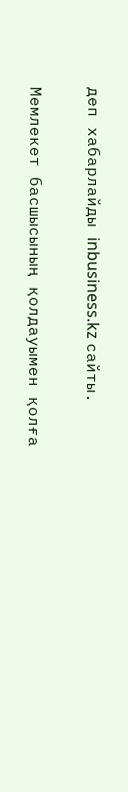деп хабарлайды inbusiness.kz сайты.

Мемлекет басшысының қолдауымен қолға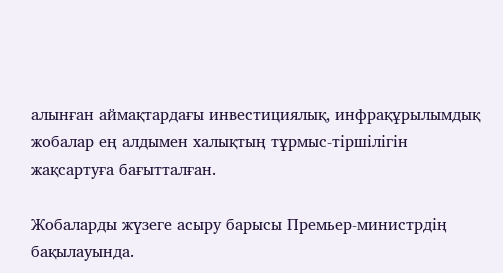алынған аймақтардағы инвестициялық, инфрақұрылымдық жобалар ең алдымен халықтың тұрмыс-тіршілігін жақсартуға бағытталған.

Жобаларды жүзеге асыру барысы Премьер-министрдің бақылауында.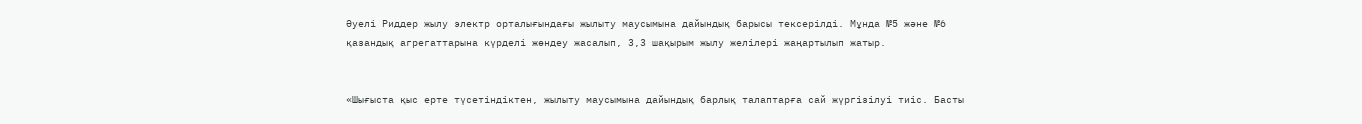Әуелі Риддер жылу электр орталығындағы жылыту маусымына дайындық барысы тексерілді. Мұнда №5 және №6 қазандық агрегаттарына күрделі жөндеу жасалып, 3,3 шақырым жылу желілері жаңартылып жатыр.


«Шығыста қыс ерте түсетіндіктен, жылыту маусымына дайындық барлық талаптарға сай жүргізілуі тиіс. Басты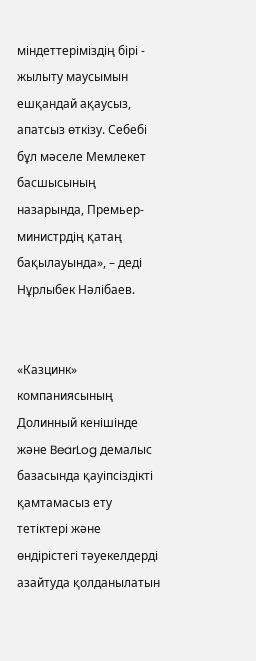міндеттеріміздің бірі - жылыту маусымын ешқандай ақаусыз, апатсыз өткізу. Себебі бұл мәселе Мемлекет басшысының назарында, Премьер-министрдің қатаң бақылауында», – деді Нұрлыбек Нәлібаев.


«Казцинк» компаниясының Долинный кенішінде және BearLog демалыс базасында қауіпсіздікті қамтамасыз ету тетіктері және өндірістегі тәуекелдерді азайтуда қолданылатын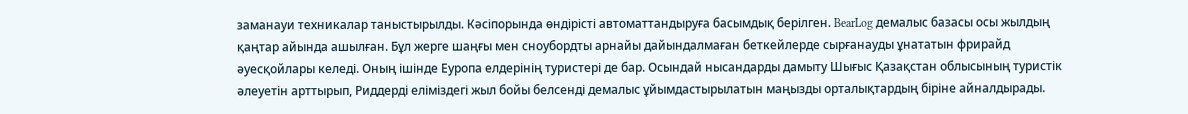заманауи техникалар таныстырылды. Кәсіпорында өндірісті автоматтандыруға басымдық берілген. BearLog демалыс базасы осы жылдың қаңтар айында ашылған. Бұл жерге шаңғы мен сноубордты арнайы дайындалмаған беткейлерде сырғанауды ұнататын фрирайд әуесқойлары келеді. Оның ішінде Еуропа елдерінің туристері де бар. Осындай нысандарды дамыту Шығыс Қазақстан облысының туристік әлеуетін арттырып, Риддерді еліміздегі жыл бойы белсенді демалыс ұйымдастырылатын маңызды орталықтардың біріне айналдырады.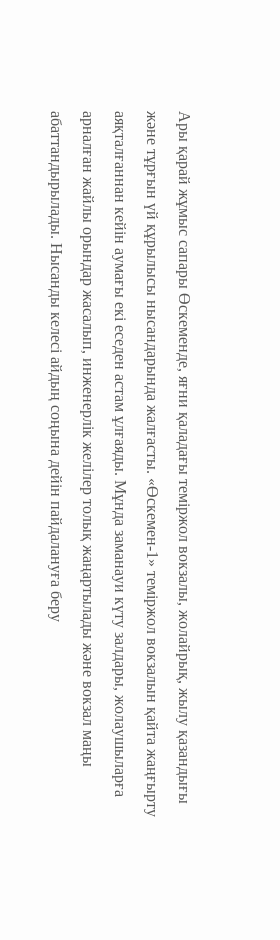Ары қарай жұмыс сапары Өскеменде, яғни қаладағы теміржол вокзалы, жолайрық, жылу қазандығы және тұрғын үй құрылысы нысандарында жалғасты. «Өскемен-1» теміржол вокзалын қайта жаңғырту аяқталғаннан кейін аумағы екі еседен астам ұлғаяды. Мұнда заманауи күту залдары, жолаушыларға арналған жайлы орындар жасалып, инженерлік желілер толық жаңартылады және вокзал маңы абаттандырылады. Нысанды келесі айдың соңына дейін пайдалануға беру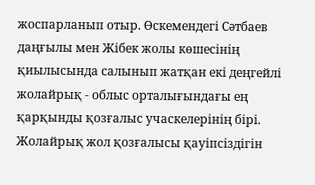жоспарланып отыр. Өскемендегі Сәтбаев даңғылы мен Жібек жолы көшесінің қиылысында салынып жатқан екі деңгейлі жолайрық - облыс орталығындағы ең қарқынды қозғалыс учаскелерінің бірі. Жолайрық жол қозғалысы қауіпсіздігін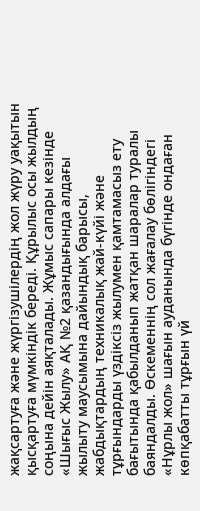жақсартуға және жүргізушілердің жол жүру уақытын қысқартуға мүмкіндік береді. Құрылыс осы жылдың соңына дейін аяқталады. Жұмыс сапары кезінде «Шығыс Жылу» АҚ №2 қазандығында алдағы жылыту маусымына дайындық барысы, жабдықтардың техникалық жай-күйі және тұрғындарды үздіксіз жылумен қамтамасыз ету бағытында қабылданып жатқан шаралар туралы баяндалды. Өскеменнің сол жағалау бөлігіндегі «Нұрлы жол» шағын ауданында бүгінде ондаған көпқабатты тұрғын үй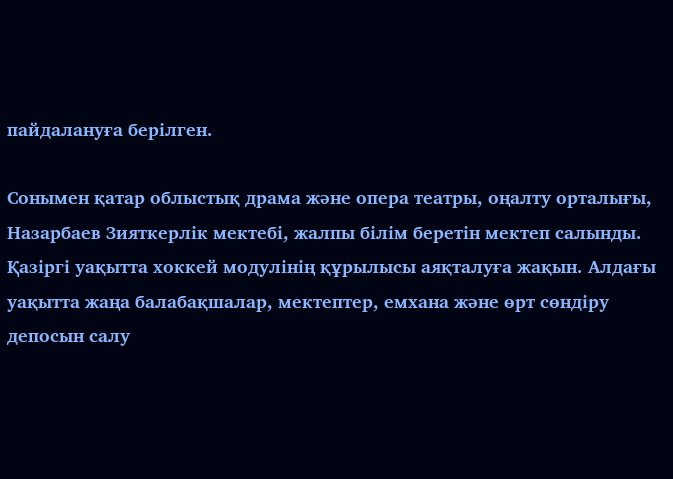пайдалануға берілген.

Сонымен қатар облыстық драма және опера театры, оңалту орталығы, Назарбаев Зияткерлік мектебі, жалпы білім беретін мектеп салынды. Қазіргі уақытта хоккей модулінің құрылысы аяқталуға жақын. Алдағы уақытта жаңа балабақшалар, мектептер, емхана және өрт сөндіру депосын салу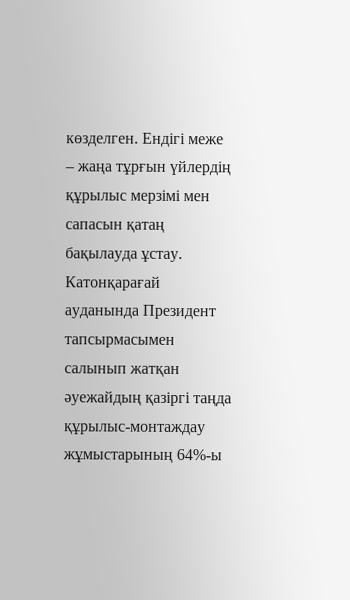көзделген. Ендігі меже  – жаңа тұрғын үйлердің құрылыс мерзімі мен сапасын қатаң бақылауда ұстау. Катонқарағай ауданында Президент тапсырмасымен салынып жатқан әуежайдың қазіргі таңда құрылыс-монтаждау жұмыстарының 64%-ы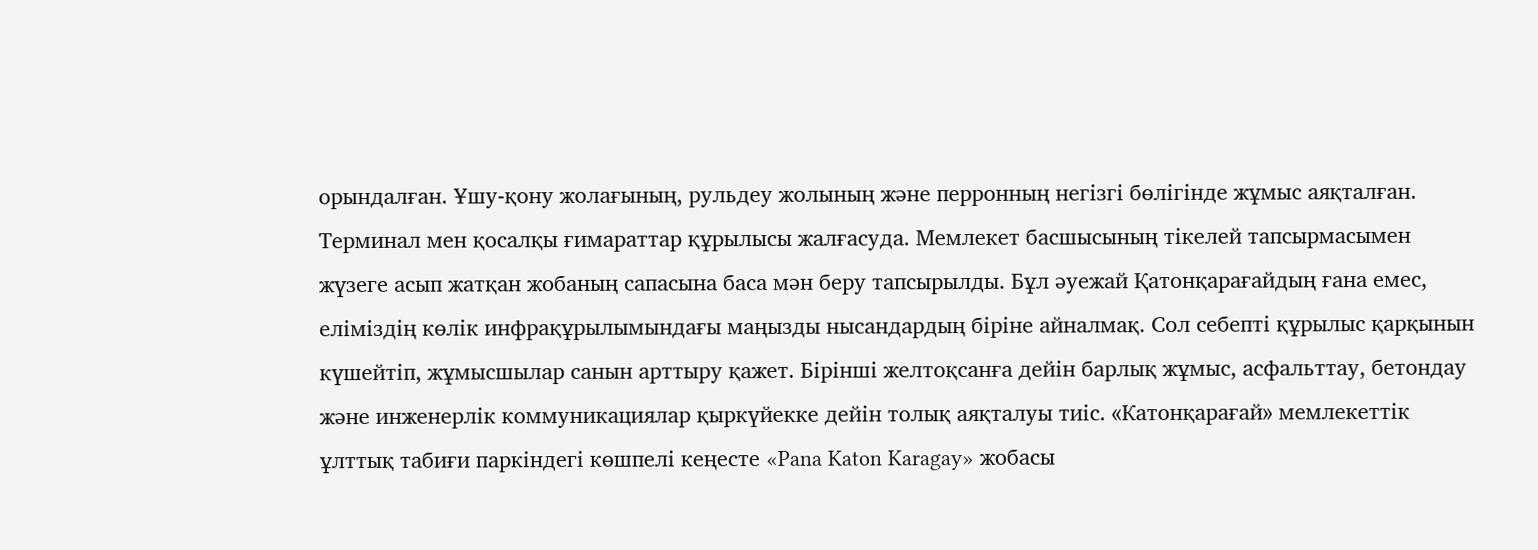орындалған. Ұшу-қону жолағының, рульдеу жолының және перронның негізгі бөлігінде жұмыс аяқталған. Терминал мен қосалқы ғимараттар құрылысы жалғасуда. Мемлекет басшысының тікелей тапсырмасымен жүзеге асып жатқан жобаның сапасына баса мән беру тапсырылды. Бұл әуежай Қатонқарағайдың ғана емес, еліміздің көлік инфрақұрылымындағы маңызды нысандардың біріне айналмақ. Сол себепті құрылыс қарқынын күшейтіп, жұмысшылар санын арттыру қажет. Бірінші желтоқсанға дейін барлық жұмыс, асфальттау, бетондау және инженерлік коммуникациялар қыркүйекке дейін толық аяқталуы тиіс. «Катонқарағай» мемлекеттік ұлттық табиғи паркіндегі көшпелі кеңесте «Pana Katon Karagay» жобасы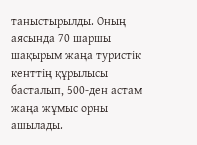таныстырылды. Оның аясында 70 шаршы шақырым жаңа туристік кенттің құрылысы басталып, 500-ден астам жаңа жұмыс орны ашылады.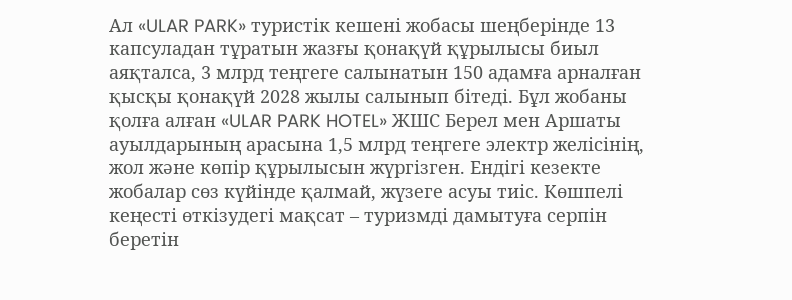Ал «ULAR PARK» туристік кешені жобасы шеңберінде 13 капсуладан тұратын жазғы қонақүй құрылысы биыл аяқталса, 3 млрд теңгеге салынатын 150 адамға арналған қысқы қонақүй 2028 жылы салынып бітеді. Бұл жобаны қолға алған «ULAR PARK HOTEL» ЖШС Берел мен Аршаты ауылдарының арасына 1,5 млрд теңгеге электр желісінің, жол және көпір құрылысын жүргізген. Ендігі кезекте жобалар сөз күйінде қалмай, жүзеге асуы тиіс. Көшпелі кеңесті өткізудегі мақсат – туризмді дамытуға серпін беретін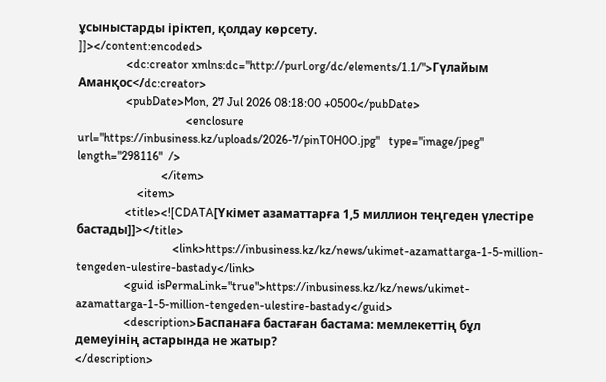ұсыныстарды іріктеп, қолдау көрсету.
]]></content:encoded>
                <dc:creator xmlns:dc="http://purl.org/dc/elements/1.1/">Гүлайым Аманқос</dc:creator>
                <pubDate>Mon, 27 Jul 2026 08:18:00 +0500</pubDate>
                                    <enclosure  url="https://inbusiness.kz/uploads/2026-7/pinT0H0O.jpg"   type="image/jpeg"   length="298116"  />
                            </item>
                    <item>
                <title><![CDATA[Үкімет азаматтарға 1,5 миллион теңгеден үлестіре бастады]]></title>
                                <link>https://inbusiness.kz/kz/news/ukimet-azamattarga-1-5-million-tengeden-ulestire-bastady</link>
                <guid isPermaLink="true">https://inbusiness.kz/kz/news/ukimet-azamattarga-1-5-million-tengeden-ulestire-bastady</guid>
                <description>Баспанаға бастаған бастама: мемлекеттің бұл демеуінің астарында не жатыр?
</description>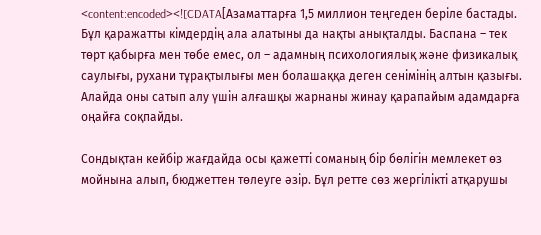<content:encoded><![CDATA[Азаматтарға 1,5 миллион теңгеден беріле бастады. Бұл қаражатты кімдердің ала алатыны да нақты анықталды. Баспана – тек төрт қабырға мен төбе емес, ол – адамның психологиялық және физикалық саулығы, рухани тұрақтылығы мен болашаққа деген сенімінің алтын қазығы. Алайда оны сатып алу үшін алғашқы жарнаны жинау қарапайым адамдарға оңайға соқпайды.

Сондықтан кейбір жағдайда осы қажетті соманың бір бөлігін мемлекет өз мойнына алып, бюджеттен төлеуге әзір. Бұл ретте сөз жергілікті атқарушы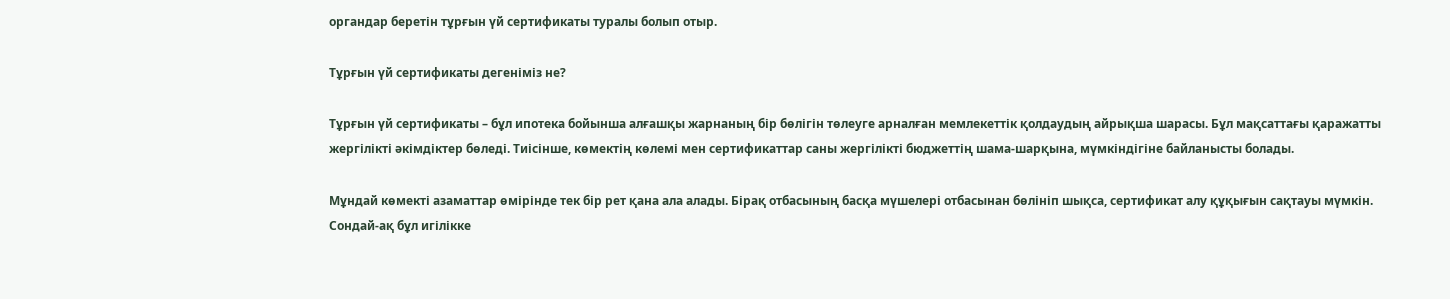органдар беретін тұрғын үй сертификаты туралы болып отыр.

Тұрғын үй сертификаты дегеніміз не?

Тұрғын үй сертификаты – бұл ипотека бойынша алғашқы жарнаның бір бөлігін төлеуге арналған мемлекеттік қолдаудың айрықша шарасы. Бұл мақсаттағы қаражатты жергілікті әкімдіктер бөледі. Тиісінше, көмектің көлемі мен сертификаттар саны жергілікті бюджеттің шама-шарқына, мүмкіндігіне байланысты болады.

Мұндай көмекті азаматтар өмірінде тек бір рет қана ала алады. Бірақ отбасының басқа мүшелері отбасынан бөлініп шықса, сертификат алу құқығын сақтауы мүмкін. Сондай-ақ бұл игілікке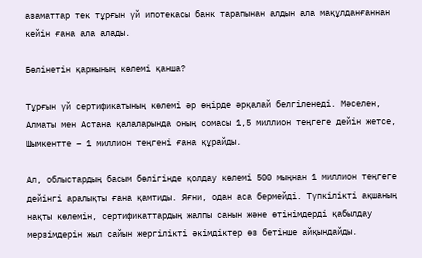азаматтар тек тұрғын үй ипотекасы банк тарапынан алдын ала мақұлданғаннан кейін ғана ала алады.

Бөлінетін қаржының көлемі қанша?

Тұрғын үй сертификатының көлемі әр өңірде әрқалай белгіленеді. Мәселен, Алматы мен Астана қалаларында оның сомасы 1,5 миллион теңгеге дейін жетсе, Шымкентте – 1 миллион теңгені ғана құрайды.

Ал, облыстардың басым бөлігінде қолдау көлемі 500 мыңнан 1 миллион теңгеге дейінгі аралықты ғана қамтиды. Яғни, одан аса бермейді. Түпкілікті ақшаның нақты көлемін, сертификаттардың жалпы санын және өтінімдерді қабылдау мерзімдерін жыл сайын жергілікті әкімдіктер өз бетінше айқындайды.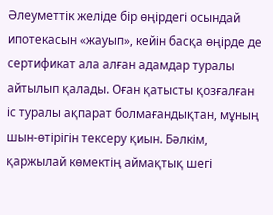Әлеуметтік желіде бір өңірдегі осындай ипотекасын «жауып», кейін басқа өңірде де сертификат ала алған адамдар туралы айтылып қалады. Оған қатысты қозғалған іс туралы ақпарат болмағандықтан, мұның шын-өтірігін тексеру қиын. Бәлкім, қаржылай көмектің аймақтық шегі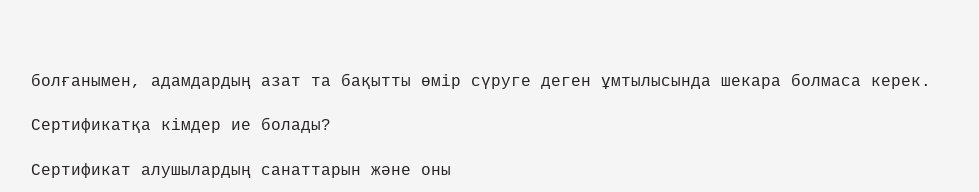болғанымен, адамдардың азат та бақытты өмір сүруге деген ұмтылысында шекара болмаса керек.

Сертификатқа кімдер ие болады?

Сертификат алушылардың санаттарын және оны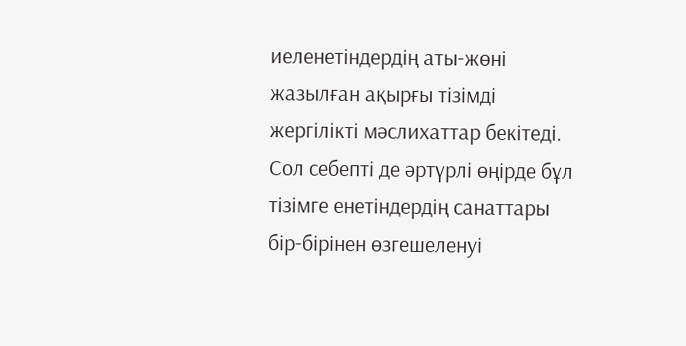иеленетіндердің аты-жөні жазылған ақырғы тізімді жергілікті мәслихаттар бекітеді. Сол себепті де әртүрлі өңірде бұл тізімге енетіндердің санаттары бір-бірінен өзгешеленуі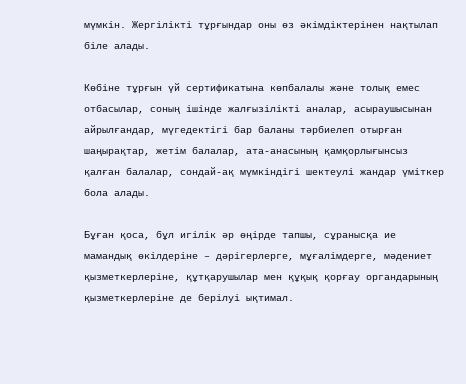мүмкін. Жергілікті тұрғындар оны өз әкімдіктерінен нақтылап біле алады.

Көбіне тұрғын үй сертификатына көпбалалы және толық емес отбасылар, соның ішінде жалғызілікті аналар, асыраушысынан айрылғандар, мүгедектігі бар баланы тәрбиелеп отырған шаңырақтар, жетім балалар, ата-анасының қамқорлығынсыз қалған балалар, сондай-ақ мүмкіндігі шектеулі жандар үміткер бола алады.

Бұған қоса, бұл игілік әр өңірде тапшы, сұранысқа ие мамандық өкілдеріне – дәрігерлерге, мұғалімдерге, мәдениет қызметкерлеріне, құтқарушылар мен құқық қорғау органдарының қызметкерлеріне де берілуі ықтимал.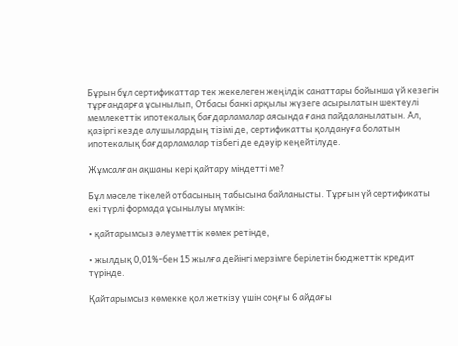Бұрын бұл сертификаттар тек жекелеген жеңілдік санаттары бойынша үй кезегін тұрғандарға ұсынылып, Отбасы банкі арқылы жүзеге асырылатын шектеулі мемлекеттік ипотекалық бағдарламалар аясында ғана пайдаланылатын. Ал, қазіргі кезде алушылардың тізімі де, сертификатты қолдануға болатын ипотекалық бағдарламалар тізбегі де едәуір кеңейтілуде.

Жұмсалған ақшаны кері қайтару міндетті ме?

Бұл мәселе тікелей отбасының табысына байланысты. Тұрғын үй сертификаты екі түрлі формада ұсынылуы мүмкін:

• қайтарымсыз әлеуметтік көмек ретінде,

• жылдық 0,01%-бен 15 жылға дейінгі мерзімге берілетін бюджеттік кредит түрінде.

Қайтарымсыз көмекке қол жеткізу үшін соңғы 6 айдағы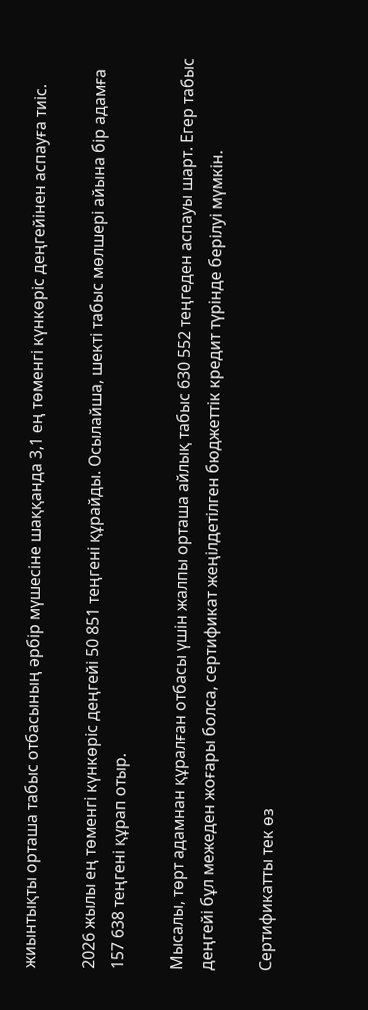жиынтықты орташа табыс отбасының әрбір мүшесіне шаққанда 3,1 ең төменгі күнкөріс деңгейінен аспауға тиіс.

2026 жылы ең төменгі күнкөріс деңгейі 50 851 теңгені құрайды. Осылайша, шекті табыс мөлшері айына бір адамға 157 638 теңгені құрап отыр.

Мысалы, төрт адамнан құралған отбасы үшін жалпы орташа айлық табыс 630 552 теңгеден аспауы шарт. Егер табыс деңгейі бұл межеден жоғары болса, сертификат жеңілдетілген бюджеттік кредит түрінде берілуі мүмкін.

Сертификатты тек өз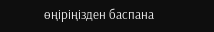өңіріңізден баспана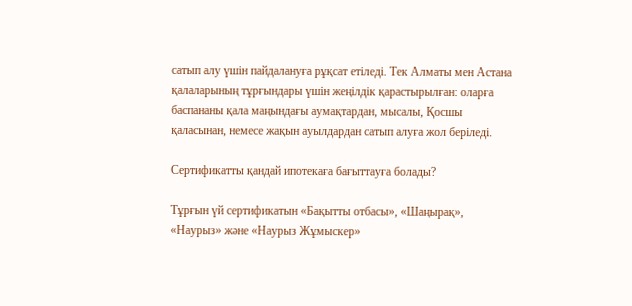сатып алу үшін пайдалануға рұқсат етіледі. Тек Алматы мен Астана қалаларының тұрғындары үшін жеңілдік қарастырылған: оларға баспананы қала маңындағы аумақтардан, мысалы, Қосшы қаласынан, немесе жақын ауылдардан сатып алуға жол беріледі.

Сертификатты қандай ипотекаға бағыттауға болады?

Тұрғын үй сертификатын «Бақытты отбасы», «Шаңырақ», «Наурыз» және «Наурыз Жұмыскер»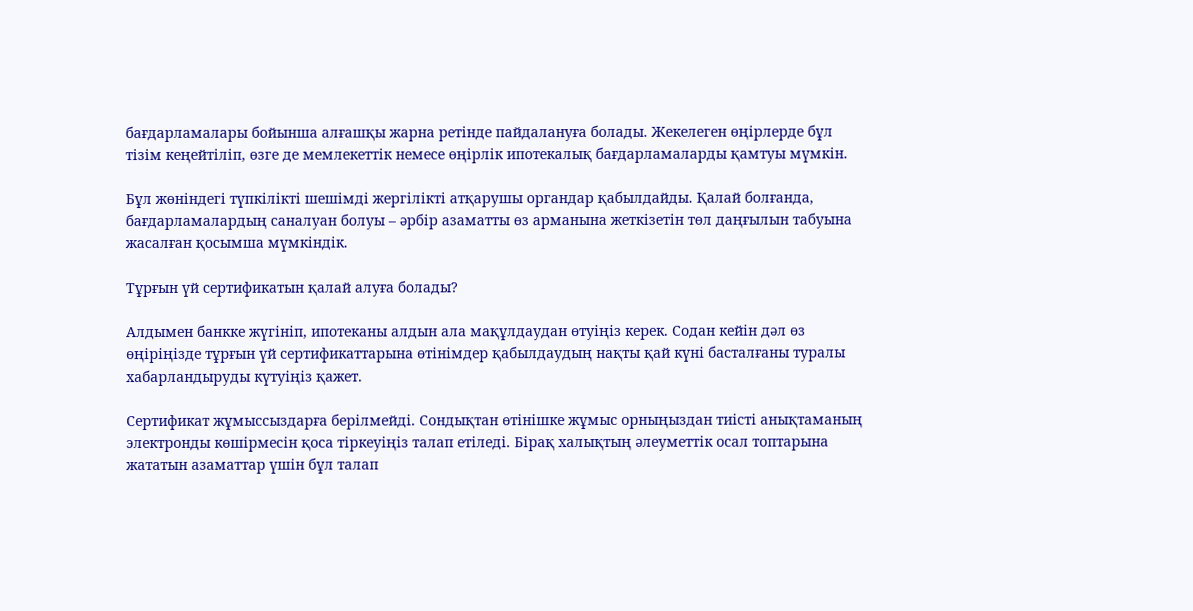бағдарламалары бойынша алғашқы жарна ретінде пайдалануға болады. Жекелеген өңірлерде бұл тізім кеңейтіліп, өзге де мемлекеттік немесе өңірлік ипотекалық бағдарламаларды қамтуы мүмкін.

Бұл жөніндегі түпкілікті шешімді жергілікті атқарушы органдар қабылдайды. Қалай болғанда, бағдарламалардың саналуан болуы – әрбір азаматты өз арманына жеткізетін төл даңғылын табуына жасалған қосымша мүмкіндік.

Тұрғын үй сертификатын қалай алуға болады?

Алдымен банкке жүгініп, ипотеканы алдын ала мақұлдаудан өтуіңіз керек. Содан кейін дәл өз өңіріңізде тұрғын үй сертификаттарына өтінімдер қабылдаудың нақты қай күні басталғаны туралы хабарландыруды күтуіңіз қажет.

Сертификат жұмыссыздарға берілмейді. Сондықтан өтінішке жұмыс орныңыздан тиісті анықтаманың электронды көшірмесін қоса тіркеуіңіз талап етіледі. Бірақ халықтың әлеуметтік осал топтарына жататын азаматтар үшін бұл талап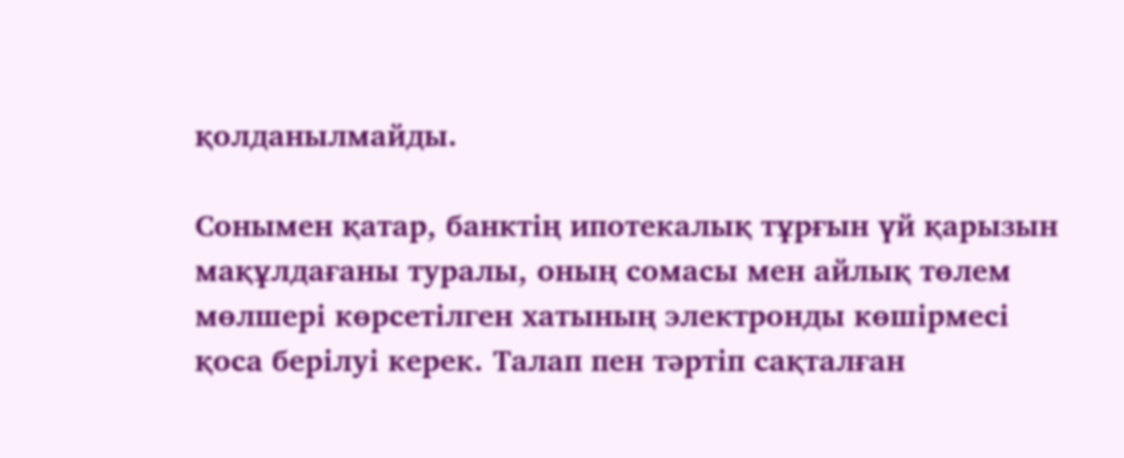қолданылмайды.

Сонымен қатар, банктің ипотекалық тұрғын үй қарызын мақұлдағаны туралы, оның сомасы мен айлық төлем мөлшері көрсетілген хатының электронды көшірмесі қоса берілуі керек. Талап пен тәртіп сақталған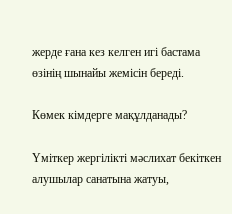жерде ғана кез келген игі бастама өзінің шынайы жемісін береді.

Көмек кімдерге мақұлданады?

Үміткер жергілікті мәслихат бекіткен алушылар санатына жатуы,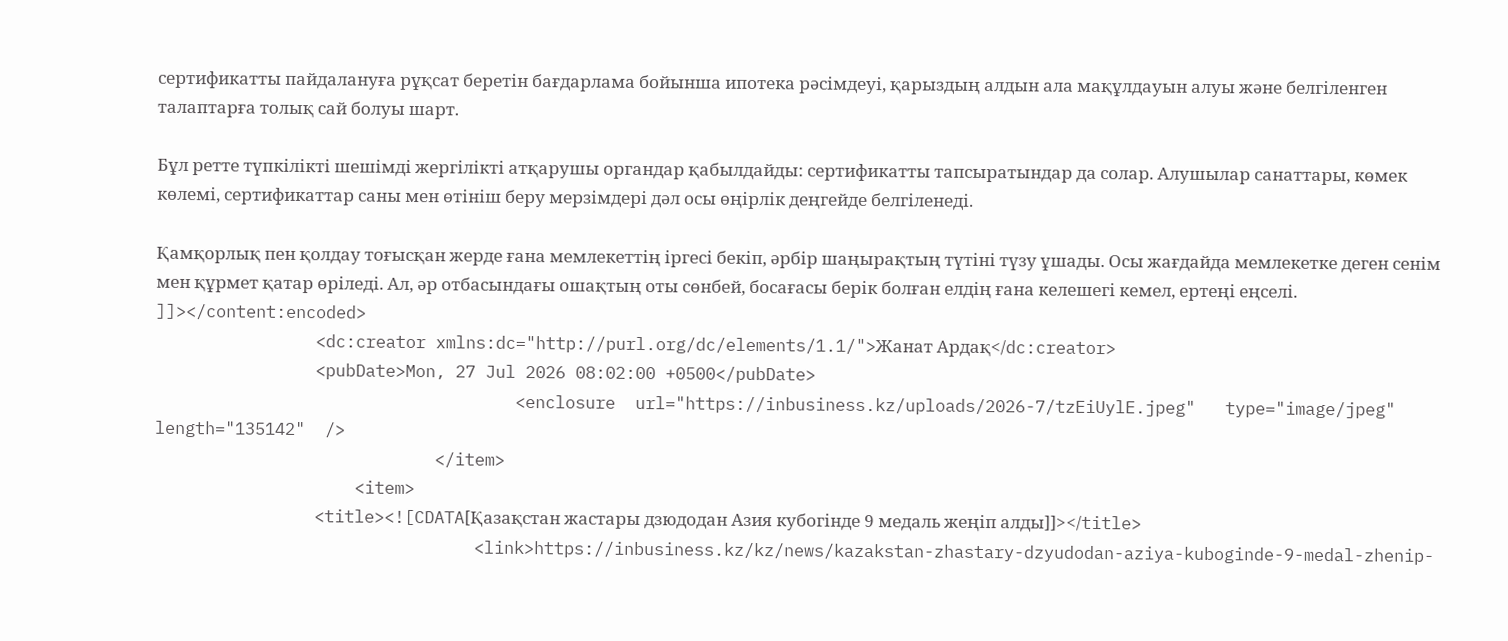сертификатты пайдалануға рұқсат беретін бағдарлама бойынша ипотека рәсімдеуі, қарыздың алдын ала мақұлдауын алуы және белгіленген талаптарға толық сай болуы шарт.

Бұл ретте түпкілікті шешімді жергілікті атқарушы органдар қабылдайды: сертификатты тапсыратындар да солар. Алушылар санаттары, көмек көлемі, сертификаттар саны мен өтініш беру мерзімдері дәл осы өңірлік деңгейде белгіленеді.

Қамқорлық пен қолдау тоғысқан жерде ғана мемлекеттің іргесі бекіп, әрбір шаңырақтың түтіні түзу ұшады. Осы жағдайда мемлекетке деген сенім мен құрмет қатар өріледі. Ал, әр отбасындағы ошақтың оты сөнбей, босағасы берік болған елдің ғана келешегі кемел, ертеңі еңселі.
]]></content:encoded>
                <dc:creator xmlns:dc="http://purl.org/dc/elements/1.1/">Жанат Ардақ</dc:creator>
                <pubDate>Mon, 27 Jul 2026 08:02:00 +0500</pubDate>
                                    <enclosure  url="https://inbusiness.kz/uploads/2026-7/tzEiUylE.jpeg"   type="image/jpeg"   length="135142"  />
                            </item>
                    <item>
                <title><![CDATA[Қазақстан жастары дзюдодан Азия кубогінде 9 медаль жеңіп алды]]></title>
                                <link>https://inbusiness.kz/kz/news/kazakstan-zhastary-dzyudodan-aziya-kuboginde-9-medal-zhenip-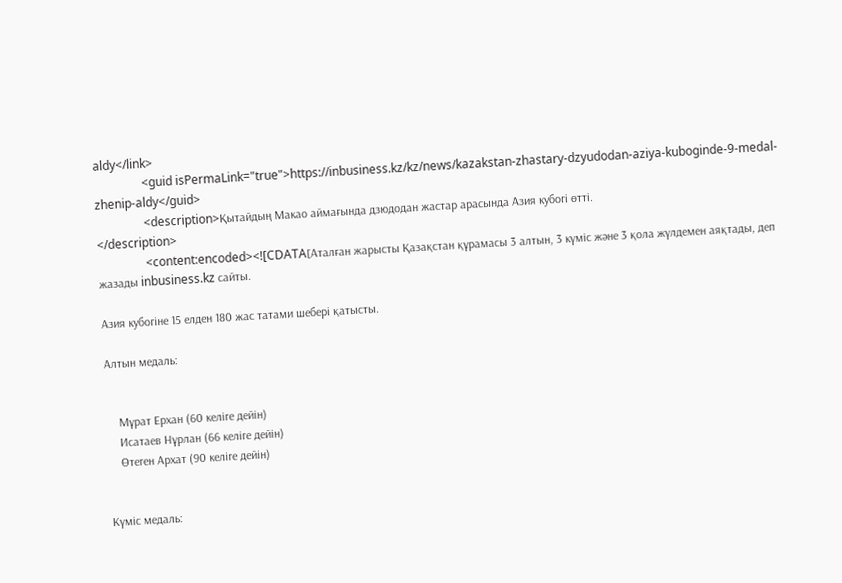aldy</link>
                <guid isPermaLink="true">https://inbusiness.kz/kz/news/kazakstan-zhastary-dzyudodan-aziya-kuboginde-9-medal-zhenip-aldy</guid>
                <description>Қытайдың Макао аймағында дзюдодан жастар арасында Азия кубогі өтті.
</description>
                <content:encoded><![CDATA[Аталған жарысты Қазақстан құрамасы 3 алтын, 3 күміс және 3 қола жүлдемен аяқтады, деп жазады inbusiness.kz сайты.

Азия кубогіне 15 елден 180 жас татами шебері қатысты.

Алтын медаль:


    Мұрат Ерхан (60 келіге дейін)
    Исатаев Нұрлан (66 келіге дейін)
    Өтеген Архат (90 келіге дейін)


Күміс медаль: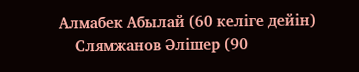Алмабек Абылай (60 келіге дейін)
    Слямжанов Әлішер (90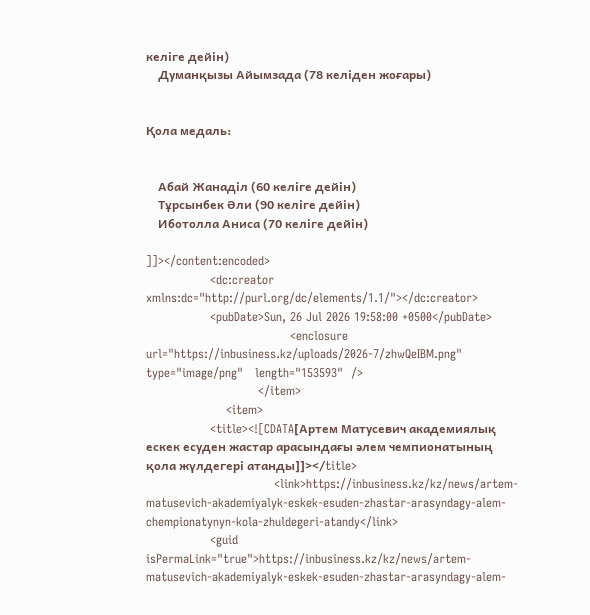келіге дейін)
    Думанқызы Айымзада (78 келіден жоғары)


Қола медаль:


    Абай Жанаділ (60 келіге дейін)
    Тұрсынбек Әли (90 келіге дейін)
    Иботолла Аниса (70 келіге дейін)

]]></content:encoded>
                <dc:creator xmlns:dc="http://purl.org/dc/elements/1.1/"></dc:creator>
                <pubDate>Sun, 26 Jul 2026 19:58:00 +0500</pubDate>
                                    <enclosure  url="https://inbusiness.kz/uploads/2026-7/zhwQeIBM.png"   type="image/png"   length="153593"  />
                            </item>
                    <item>
                <title><![CDATA[Артем Матусевич академиялық ескек есуден жастар арасындағы әлем чемпионатының қола жүлдегері атанды]]></title>
                                <link>https://inbusiness.kz/kz/news/artem-matusevich-akademiyalyk-eskek-esuden-zhastar-arasyndagy-alem-chempionatynyn-kola-zhuldegeri-atandy</link>
                <guid isPermaLink="true">https://inbusiness.kz/kz/news/artem-matusevich-akademiyalyk-eskek-esuden-zhastar-arasyndagy-alem-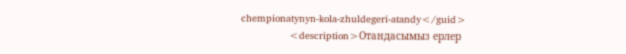chempionatynyn-kola-zhuldegeri-atandy</guid>
                <description>Отандасымыз ерлер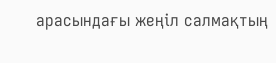арасындағы жеңіл салмақтың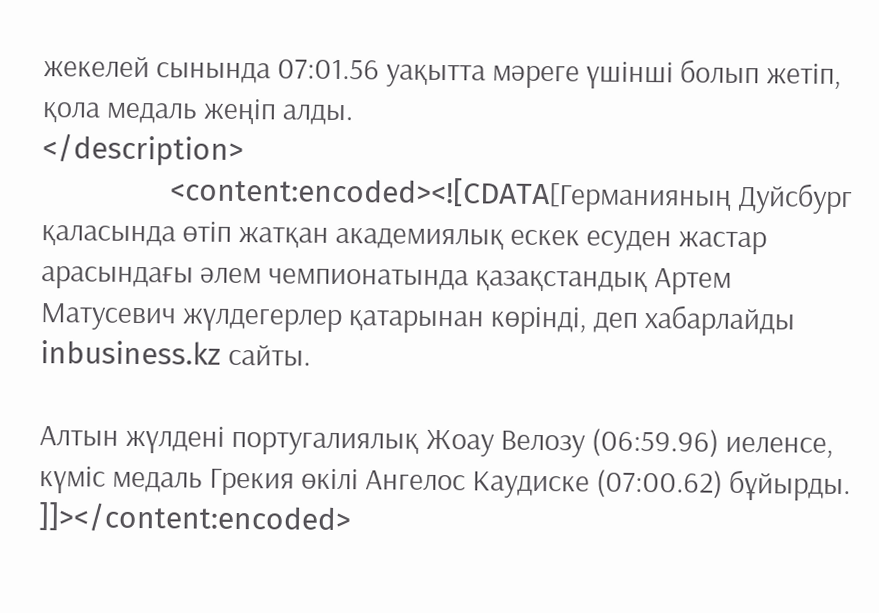жекелей сынында 07:01.56 уақытта мәреге үшінші болып жетіп, қола медаль жеңіп алды.
</description>
                <content:encoded><![CDATA[Германияның Дуйсбург қаласында өтіп жатқан академиялық ескек есуден жастар арасындағы әлем чемпионатында қазақстандық Артем Матусевич жүлдегерлер қатарынан көрінді, деп хабарлайды inbusiness.kz сайты.

Алтын жүлдені португалиялық Жоау Велозу (06:59.96) иеленсе, күміс медаль Грекия өкілі Ангелос Каудиске (07:00.62) бұйырды.
]]></content:encoded>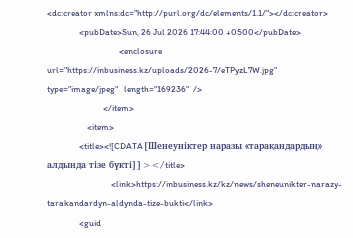<dc:creator xmlns:dc="http://purl.org/dc/elements/1.1/"></dc:creator>
                <pubDate>Sun, 26 Jul 2026 17:44:00 +0500</pubDate>
                                    <enclosure  url="https://inbusiness.kz/uploads/2026-7/eTPyzL7W.jpg"   type="image/jpeg"   length="169236"  />
                            </item>
                    <item>
                <title><![CDATA[Шенеуніктер наразы «тарақандардың» алдында тізе бүкті]]></title>
                                <link>https://inbusiness.kz/kz/news/sheneunikter-narazy-tarakandardyn-aldynda-tize-bukti</link>
                <guid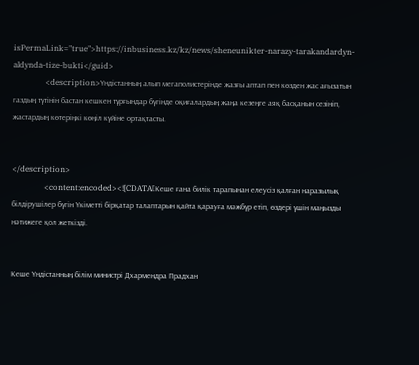isPermaLink="true">https://inbusiness.kz/kz/news/sheneunikter-narazy-tarakandardyn-aldynda-tize-bukti</guid>
                <description>Үндістанның алып мегаполистерінде жазғы аптап пен көзден жас ағызатын газдың түтінін бастан кешкен тұрғындар бүгінде оқиғалардың жаңа кезеңге аяқ басқанын сезініп, жастардың көтеріңкі көңіл күйіне ортақтасты.


</description>
                <content:encoded><![CDATA[Кеше ғана билік тарапынан елеусіз қалған наразылық білдірушілер бүгін Үкіметті бірқатар талаптарын қайта қарауға мәжбүр етіп, өздері үшін маңызды нәтижеге қол жеткізді.


Кеше Үндістанның білім министрі Дхармендра Прадхан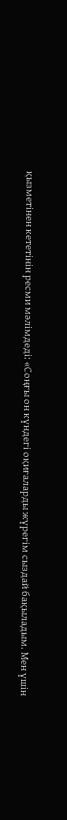қызметінен кететінін ресми мәлімдеді: «Соңғы он күндегі оқиғаларды жүрегім сыздай бақыладым. Мен үшін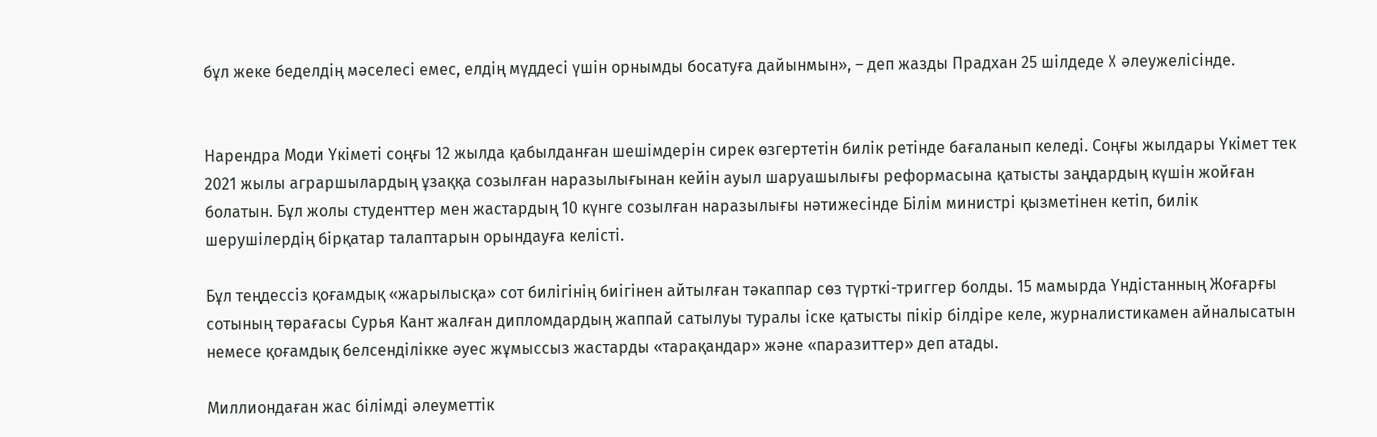бұл жеке беделдің мәселесі емес, елдің мүддесі үшін орнымды босатуға дайынмын», – деп жазды Прадхан 25 шілдеде X әлеужелісінде.


Нарендра Моди Үкіметі соңғы 12 жылда қабылданған шешімдерін сирек өзгертетін билік ретінде бағаланып келеді. Соңғы жылдары Үкімет тек 2021 жылы аграршылардың ұзаққа созылған наразылығынан кейін ауыл шаруашылығы реформасына қатысты заңдардың күшін жойған болатын. Бұл жолы студенттер мен жастардың 10 күнге созылған наразылығы нәтижесінде Білім министрі қызметінен кетіп, билік шерушілердің бірқатар талаптарын орындауға келісті.

Бұл теңдессіз қоғамдық «жарылысқа» сот билігінің биігінен айтылған тәкаппар сөз түрткі-триггер болды. 15 мамырда Үндістанның Жоғарғы сотының төрағасы Сурья Кант жалған дипломдардың жаппай сатылуы туралы іске қатысты пікір білдіре келе, журналистикамен айналысатын немесе қоғамдық белсенділікке әуес жұмыссыз жастарды «тарақандар» және «паразиттер» деп атады.

Миллиондаған жас білімді әлеуметтік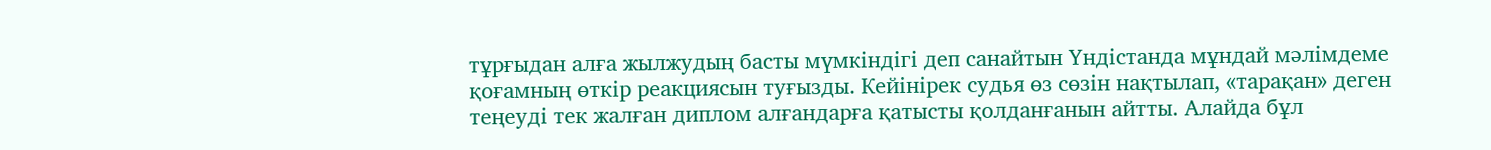тұрғыдан алға жылжудың басты мүмкіндігі деп санайтын Үндістанда мұндай мәлімдеме қоғамның өткір реакциясын туғызды. Кейінірек судья өз сөзін нақтылап, «тарақан» деген теңеуді тек жалған диплом алғандарға қатысты қолданғанын айтты. Алайда бұл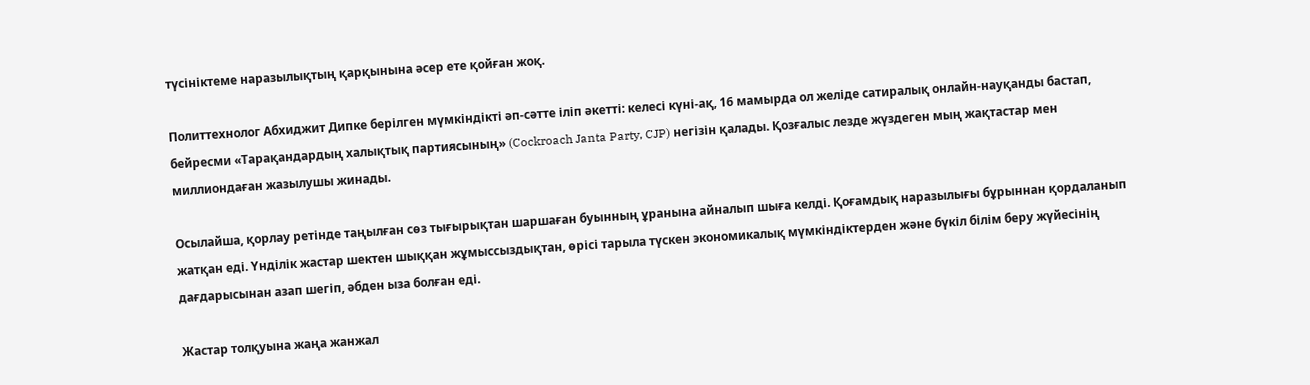түсініктеме наразылықтың қарқынына әсер ете қойған жоқ.

Политтехнолог Абхиджит Дипке берілген мүмкіндікті әп-сәтте іліп әкетті: келесі күні-ақ, 16 мамырда ол желіде сатиралық онлайн-науқанды бастап, бейресми «Тарақандардың халықтық партиясының» (Cockroach Janta Party, CJP) негізін қалады. Қозғалыс лезде жүздеген мың жақтастар мен миллиондаған жазылушы жинады.

Осылайша, қорлау ретінде таңылған сөз тығырықтан шаршаған буынның ұранына айналып шыға келді. Қоғамдық наразылығы бұрыннан қордаланып жатқан еді. Үнділік жастар шектен шыққан жұмыссыздықтан, өрісі тарыла түскен экономикалық мүмкіндіктерден және бүкіл білім беру жүйесінің дағдарысынан азап шегіп, әбден ыза болған еді.

Жастар толқуына жаңа жанжал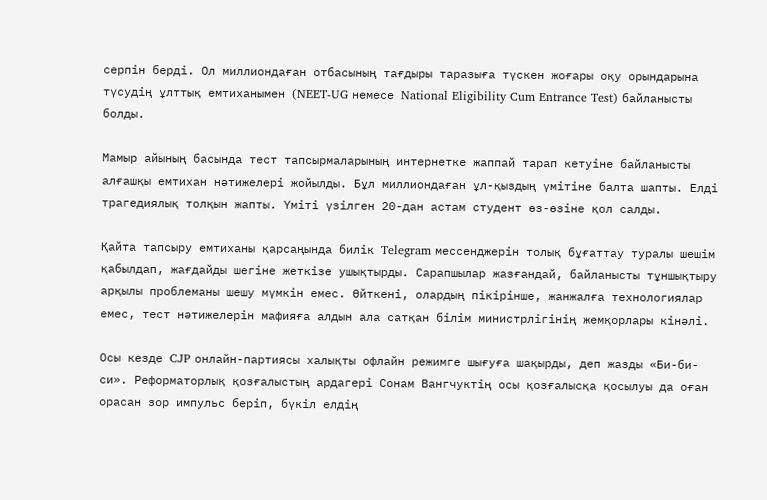серпін берді. Ол миллиондаған отбасының тағдыры таразыға түскен жоғары оқу орындарына түсудің ұлттық емтиханымен (NEET-UG немесе National Eligibility Cum Entrance Test) байланысты болды.

Мамыр айының басында тест тапсырмаларының интернетке жаппай тарап кетуіне байланысты алғашқы емтихан нәтижелері жойылды. Бұл миллиондаған ұл-қыздың үмітіне балта шапты. Елді трагедиялық толқын жапты. Үміті үзілген 20-дан астам студент өз-өзіне қол салды.

Қайта тапсыру емтиханы қарсаңында билік Telegram мессенджерін толық бұғаттау туралы шешім қабылдап, жағдайды шегіне жеткізе ушықтырды. Сарапшылар жазғандай, байланысты тұншықтыру арқылы проблеманы шешу мүмкін емес. Өйткені, олардың пікірінше, жанжалға технологиялар емес, тест нәтижелерін мафияға алдын ала сатқан білім министрлігінің жемқорлары кінәлі.

Осы кезде CJP онлайн-партиясы халықты офлайн режимге шығуға шақырды, деп жазды «Би-би-си». Реформаторлық қозғалыстың ардагері Сонам Вангчуктің осы қозғалысқа қосылуы да оған орасан зор импульс беріп, бүкіл елдің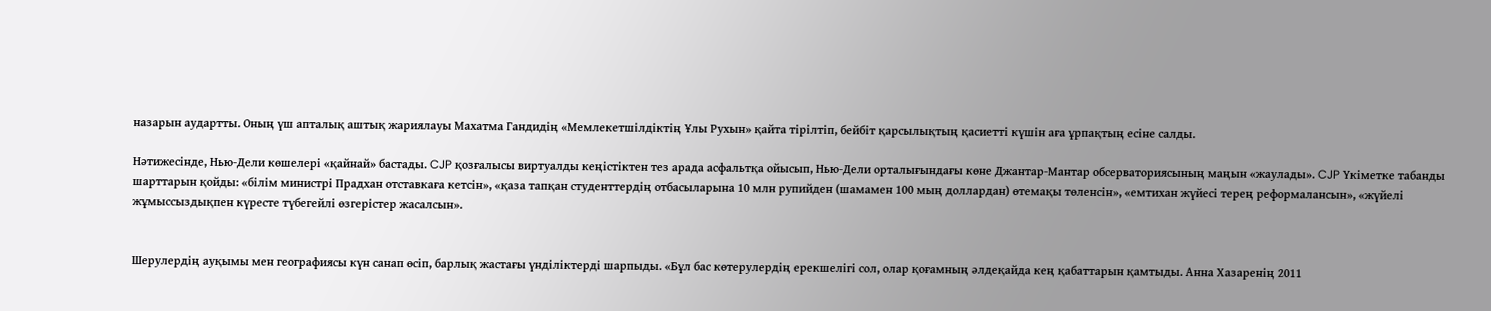назарын аудартты. Оның үш апталық аштық жариялауы Махатма Гандидің «Мемлекетшілдіктің Ұлы Рухын» қайта тірілтіп, бейбіт қарсылықтың қасиетті күшін аға ұрпақтың есіне салды.

Нәтижесінде, Нью-Дели көшелері «қайнай» бастады. CJP қозғалысы виртуалды кеңістіктен тез арада асфальтқа ойысып, Нью-Дели орталығындағы көне Джантар-Мантар обсерваториясының маңын «жаулады». CJP Үкіметке табанды шарттарын қойды: «білім министрі Прадхан отставкаға кетсін», «қаза тапқан студенттердің отбасыларына 10 млн рупийден (шамамен 100 мың доллардан) өтемақы төленсін», «емтихан жүйесі терең реформалансын», «жүйелі жұмыссыздықпен күресте түбегейлі өзгерістер жасалсын».


Шерулердің ауқымы мен географиясы күн санап өсіп, барлық жастағы үнділіктерді шарпыды. «Бұл бас көтерулердің ерекшелігі сол, олар қоғамның әлдеқайда кең қабаттарын қамтыды. Анна Хазаренің 2011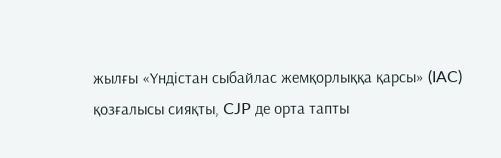жылғы «Үндістан сыбайлас жемқорлыққа қарсы» (IAC) қозғалысы сияқты, CJP де орта тапты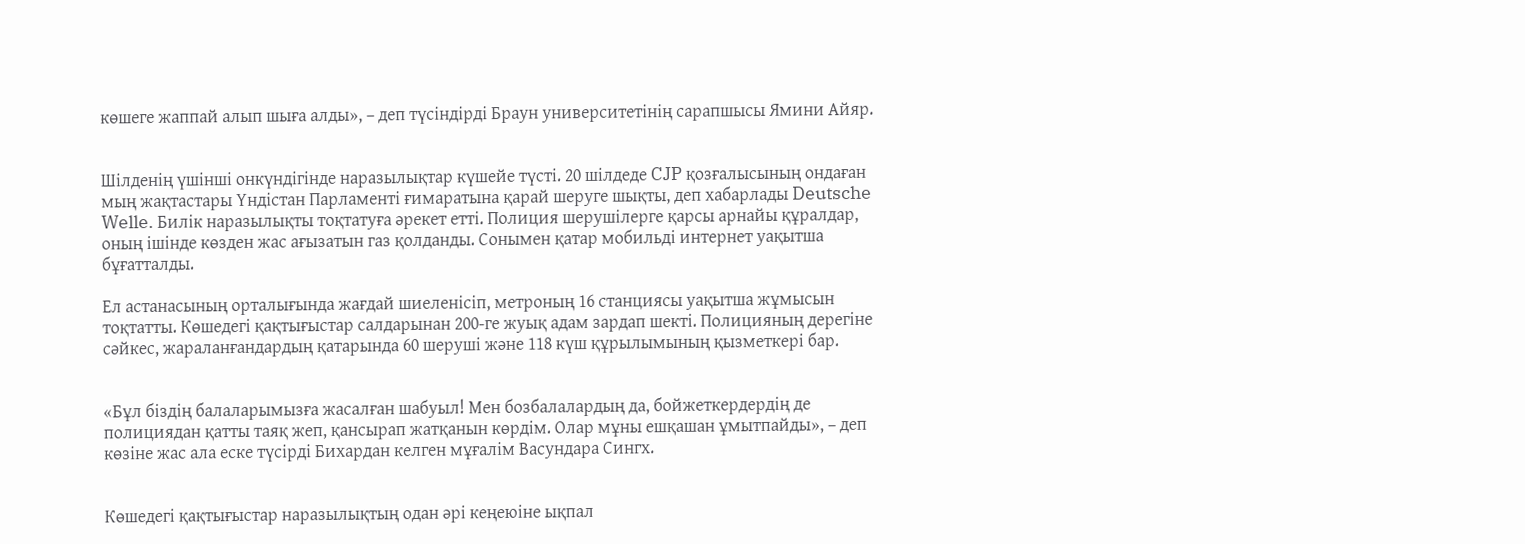көшеге жаппай алып шыға алды», – деп түсіндірді Браун университетінің сарапшысы Ямини Айяр.


Шілденің үшінші онкүндігінде наразылықтар күшейе түсті. 20 шілдеде CJP қозғалысының ондаған мың жақтастары Үндістан Парламенті ғимаратына қарай шеруге шықты, деп хабарлады Deutsche Welle. Билік наразылықты тоқтатуға әрекет етті. Полиция шерушілерге қарсы арнайы құралдар, оның ішінде көзден жас ағызатын газ қолданды. Сонымен қатар мобильді интернет уақытша бұғатталды.

Ел астанасының орталығында жағдай шиеленісіп, метроның 16 станциясы уақытша жұмысын тоқтатты. Көшедегі қақтығыстар салдарынан 200-ге жуық адам зардап шекті. Полицияның дерегіне сәйкес, жараланғандардың қатарында 60 шеруші және 118 күш құрылымының қызметкері бар.


«Бұл біздің балаларымызға жасалған шабуыл! Мен бозбалалардың да, бойжеткердердің де полициядан қатты таяқ жеп, қансырап жатқанын көрдім. Олар мұны ешқашан ұмытпайды», – деп көзіне жас ала еске түсірді Бихардан келген мұғалім Васундара Сингх.


Көшедегі қақтығыстар наразылықтың одан әрі кеңеюіне ықпал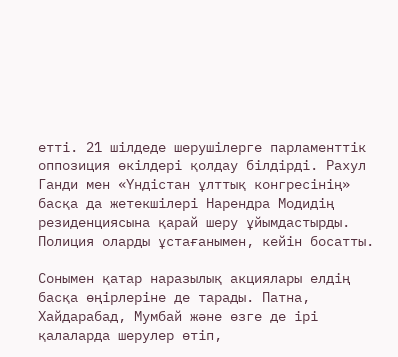етті. 21 шілдеде шерушілерге парламенттік оппозиция өкілдері қолдау білдірді. Рахул Ганди мен «Үндістан ұлттық конгресінің» басқа да жетекшілері Нарендра Модидің резиденциясына қарай шеру ұйымдастырды. Полиция оларды ұстағанымен, кейін босатты.

Сонымен қатар наразылық акциялары елдің басқа өңірлеріне де тарады. Патна, Хайдарабад, Мумбай және өзге де ірі қалаларда шерулер өтіп,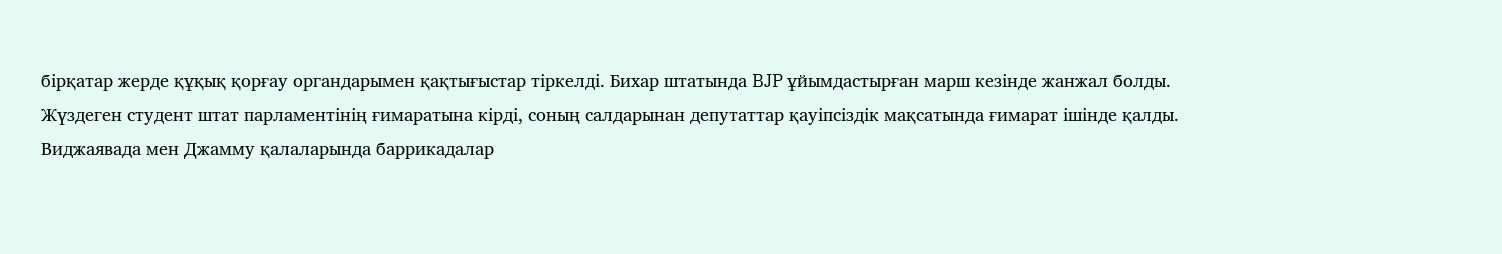бірқатар жерде құқық қорғау органдарымен қақтығыстар тіркелді. Бихар штатында BJP ұйымдастырған марш кезінде жанжал болды. Жүздеген студент штат парламентінің ғимаратына кірді, соның салдарынан депутаттар қауіпсіздік мақсатында ғимарат ішінде қалды. Виджаявада мен Джамму қалаларында баррикадалар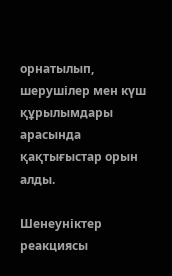орнатылып, шерушілер мен күш құрылымдары арасында қақтығыстар орын алды.

Шенеуніктер реакциясы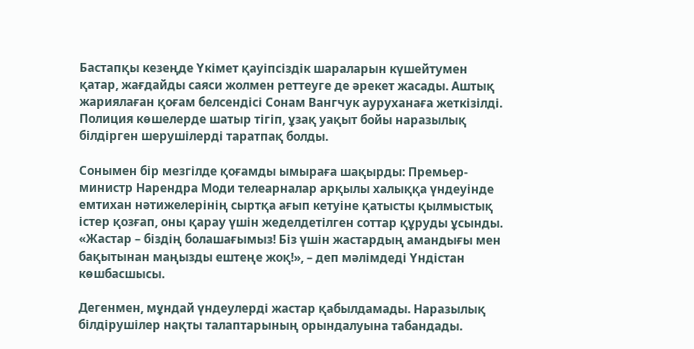Бастапқы кезеңде Үкімет қауіпсіздік шараларын күшейтумен қатар, жағдайды саяси жолмен реттеуге де әрекет жасады. Аштық жариялаған қоғам белсендісі Сонам Вангчук ауруханаға жеткізілді. Полиция көшелерде шатыр тігіп, ұзақ уақыт бойы наразылық білдірген шерушілерді таратпақ болды.

Сонымен бір мезгілде қоғамды ымыраға шақырды: Премьер-министр Нарендра Моди телеарналар арқылы халыққа үндеуінде емтихан нәтижелерінің сыртқа ағып кетуіне қатысты қылмыстық істер қозғап, оны қарау үшін жеделдетілген соттар құруды ұсынды. «Жастар – біздің болашағымыз! Біз үшін жастардың амандығы мен бақытынан маңызды ештеңе жоқ!», – деп мәлімдеді Үндістан көшбасшысы.

Дегенмен, мұндай үндеулерді жастар қабылдамады. Наразылық білдірушілер нақты талаптарының орындалуына табандады.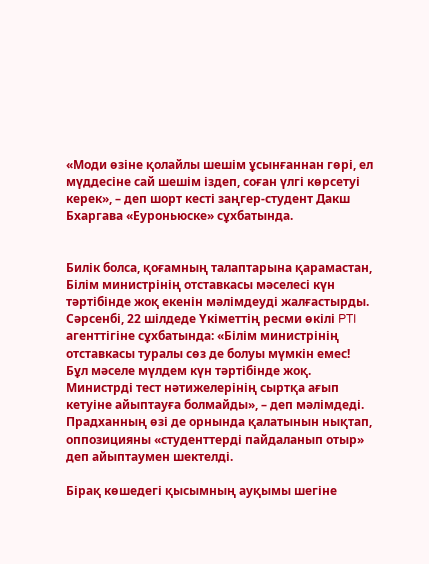«Моди өзіне қолайлы шешім ұсынғаннан гөрі, ел мүддесіне сай шешім іздеп, соған үлгі көрсетуі керек», – деп шорт кесті заңгер-студент Дакш Бхаргава «Еуроньюске» сұхбатында.


Билік болса, қоғамның талаптарына қарамастан, Білім министрінің отставкасы мәселесі күн тәртібінде жоқ екенін мәлімдеуді жалғастырды. Сәрсенбі, 22 шілдеде Үкіметтің ресми өкілі PTI агенттігіне сұхбатында: «Білім министрінің отставкасы туралы сөз де болуы мүмкін емес! Бұл мәселе мүлдем күн тәртібінде жоқ. Министрді тест нәтижелерінің сыртқа ағып кетуіне айыптауға болмайды», – деп мәлімдеді. Прадханның өзі де орнында қалатынын нықтап, оппозицияны «студенттерді пайдаланып отыр» деп айыптаумен шектелді.

Бірақ көшедегі қысымның ауқымы шегіне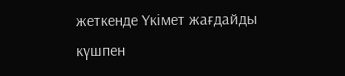жеткенде Үкімет жағдайды күшпен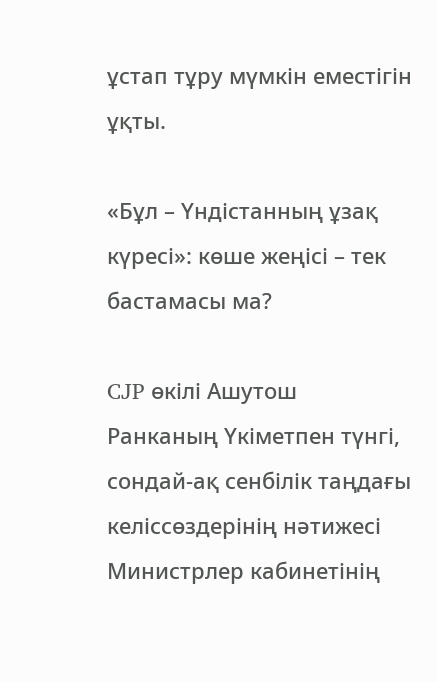ұстап тұру мүмкін еместігін ұқты.

«Бұл – Үндістанның ұзақ күресі»: көше жеңісі – тек бастамасы ма?

CJP өкілі Ашутош Ранканың Үкіметпен түнгі, сондай-ақ сенбілік таңдағы келіссөздерінің нәтижесі Министрлер кабинетінің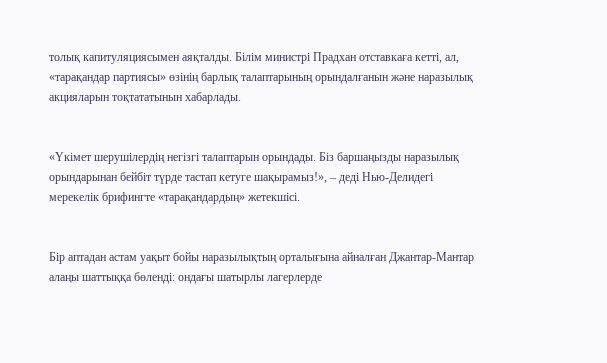толық капитуляциясымен аяқталды. Білім министрі Прадхан отставкаға кетті, ал, «тарақандар партиясы» өзінің барлық талаптарының орындалғанын және наразылық акцияларын тоқтататынын хабарлады.


«Үкімет шерушілердің негізгі талаптарын орындады. Біз баршаңызды наразылық орындарынан бейбіт түрде тастап кетуге шақырамыз!», – деді Нью-Делидегі мерекелік брифингте «тарақандардың» жетекшісі.


Бір аптадан астам уақыт бойы наразылықтың орталығына айналған Джантар-Мантар алаңы шаттыққа бөленді: ондағы шатырлы лагерлерде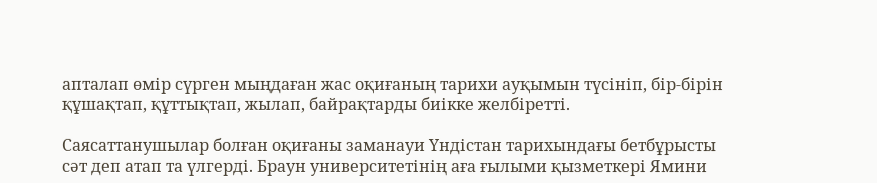апталап өмір сүрген мыңдаған жас оқиғаның тарихи ауқымын түсініп, бір-бірін құшақтап, құттықтап, жылап, байрақтарды биікке желбіретті.

Саясаттанушылар болған оқиғаны заманауи Үндістан тарихындағы бетбұрысты сәт деп атап та үлгерді. Браун университетінің аға ғылыми қызметкері Ямини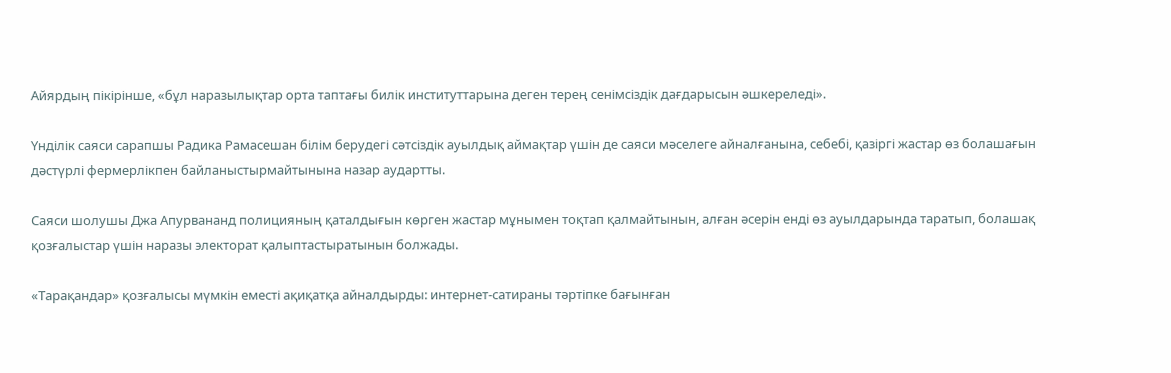Айярдың пікірінше, «бұл наразылықтар орта таптағы билік институттарына деген терең сенімсіздік дағдарысын әшкереледі».

Үнділік саяси сарапшы Радика Рамасешан білім берудегі сәтсіздік ауылдық аймақтар үшін де саяси мәселеге айналғанына, себебі, қазіргі жастар өз болашағын дәстүрлі фермерлікпен байланыстырмайтынына назар аудартты.

Саяси шолушы Джа Апурвананд полицияның қаталдығын көрген жастар мұнымен тоқтап қалмайтынын, алған әсерін енді өз ауылдарында таратып, болашақ қозғалыстар үшін наразы электорат қалыптастыратынын болжады.

«Тарақандар» қозғалысы мүмкін еместі ақиқатқа айналдырды: интернет-сатираны тәртіпке бағынған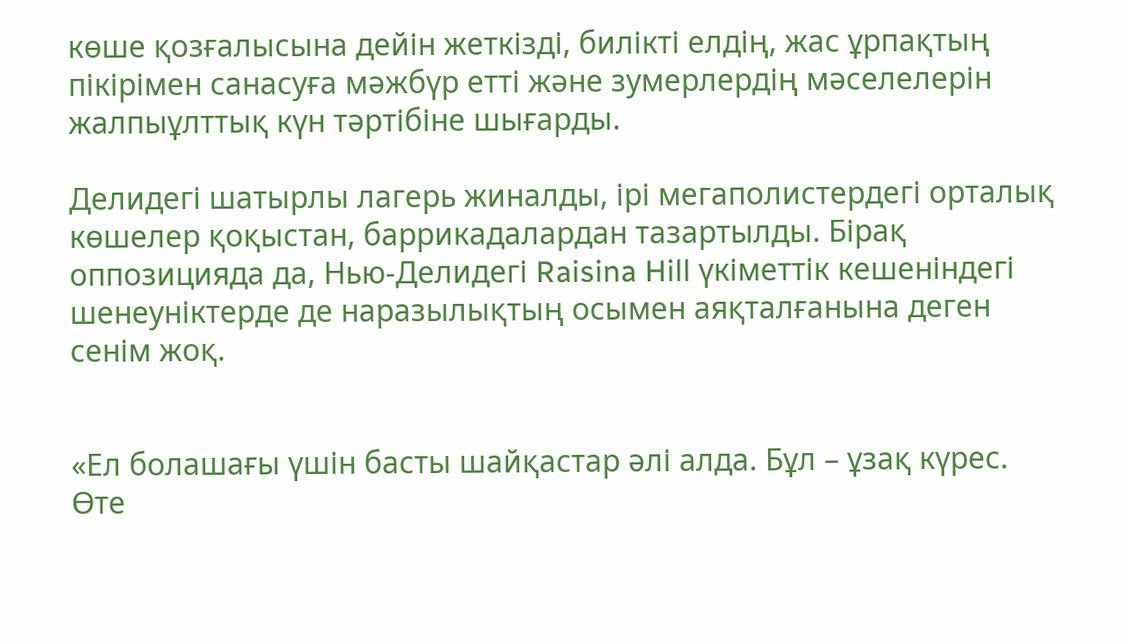көше қозғалысына дейін жеткізді, билікті елдің, жас ұрпақтың пікірімен санасуға мәжбүр етті және зумерлердің мәселелерін жалпыұлттық күн тәртібіне шығарды.

Делидегі шатырлы лагерь жиналды, ірі мегаполистердегі орталық көшелер қоқыстан, баррикадалардан тазартылды. Бірақ оппозицияда да, Нью-Делидегі Raisina Hill үкіметтік кешеніндегі шенеуніктерде де наразылықтың осымен аяқталғанына деген сенім жоқ.


«Ел болашағы үшін басты шайқастар әлі алда. Бұл – ұзақ күрес. Өте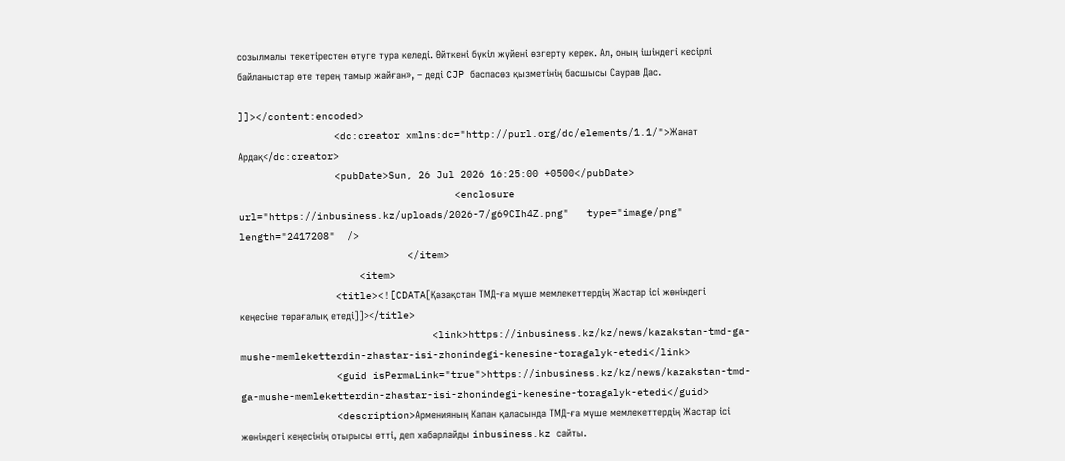созылмалы текетірестен өтуге тура келеді. Өйткені бүкіл жүйені өзгерту керек. Ал, оның ішіндегі кесірлі байланыстар өте терең тамыр жайған», – деді CJP баспасөз қызметінің басшысы Саурав Дас.

]]></content:encoded>
                <dc:creator xmlns:dc="http://purl.org/dc/elements/1.1/">Жанат Ардақ</dc:creator>
                <pubDate>Sun, 26 Jul 2026 16:25:00 +0500</pubDate>
                                    <enclosure  url="https://inbusiness.kz/uploads/2026-7/g69CIh4Z.png"   type="image/png"   length="2417208"  />
                            </item>
                    <item>
                <title><![CDATA[Қазақстан ТМД-ға мүше мемлекеттердің Жастар ісі жөніндегі кеңесіне төрағалық етеді]]></title>
                                <link>https://inbusiness.kz/kz/news/kazakstan-tmd-ga-mushe-memleketterdin-zhastar-isi-zhonindegi-kenesine-toragalyk-etedi</link>
                <guid isPermaLink="true">https://inbusiness.kz/kz/news/kazakstan-tmd-ga-mushe-memleketterdin-zhastar-isi-zhonindegi-kenesine-toragalyk-etedi</guid>
                <description>Арменияның Капан қаласында ТМД-ға мүше мемлекеттердің Жастар ісі жөніндегі кеңесінің отырысы өтті, деп хабарлайды inbusiness.kz сайты.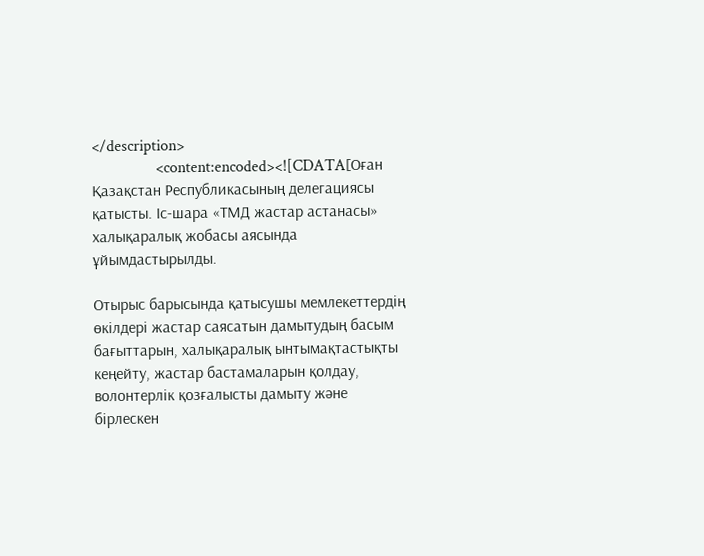</description>
                <content:encoded><![CDATA[Оған Қазақстан Республикасының делегациясы қатысты. Іс-шара «ТМД жастар астанасы» халықаралық жобасы аясында ұйымдастырылды.

Отырыс барысында қатысушы мемлекеттердің өкілдері жастар саясатын дамытудың басым бағыттарын, халықаралық ынтымақтастықты кеңейту, жастар бастамаларын қолдау, волонтерлік қозғалысты дамыту және бірлескен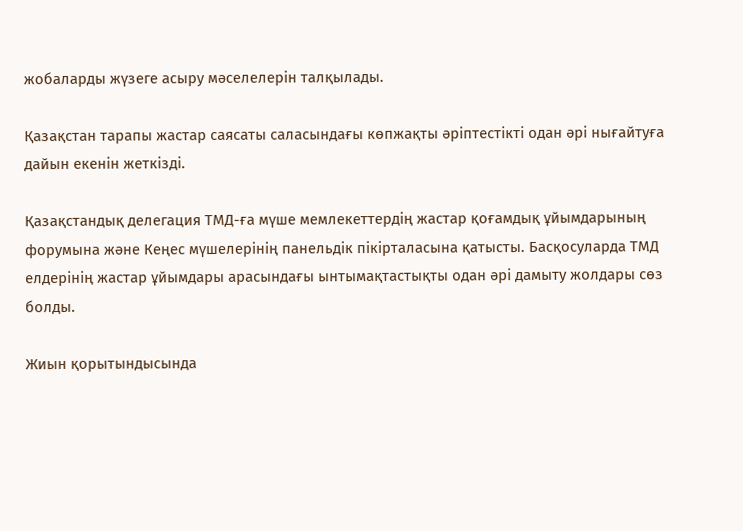жобаларды жүзеге асыру мәселелерін талқылады.

Қазақстан тарапы жастар саясаты саласындағы көпжақты әріптестікті одан әрі нығайтуға дайын екенін жеткізді.

Қазақстандық делегация ТМД-ға мүше мемлекеттердің жастар қоғамдық ұйымдарының форумына және Кеңес мүшелерінің панельдік пікірталасына қатысты. Басқосуларда ТМД елдерінің жастар ұйымдары арасындағы ынтымақтастықты одан әрі дамыту жолдары сөз болды.

Жиын қорытындысында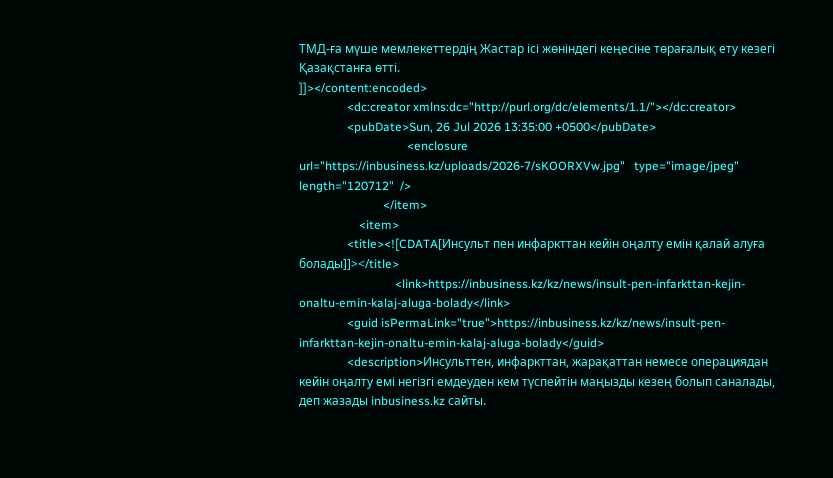ТМД-ға мүше мемлекеттердің Жастар ісі жөніндегі кеңесіне төрағалық ету кезегі Қазақстанға өтті.
]]></content:encoded>
                <dc:creator xmlns:dc="http://purl.org/dc/elements/1.1/"></dc:creator>
                <pubDate>Sun, 26 Jul 2026 13:35:00 +0500</pubDate>
                                    <enclosure  url="https://inbusiness.kz/uploads/2026-7/sKOORXVw.jpg"   type="image/jpeg"   length="120712"  />
                            </item>
                    <item>
                <title><![CDATA[Инсульт пен инфаркттан кейін оңалту емін қалай алуға болады]]></title>
                                <link>https://inbusiness.kz/kz/news/insult-pen-infarkttan-kejin-onaltu-emin-kalaj-aluga-bolady</link>
                <guid isPermaLink="true">https://inbusiness.kz/kz/news/insult-pen-infarkttan-kejin-onaltu-emin-kalaj-aluga-bolady</guid>
                <description>Инсульттен, инфаркттан, жарақаттан немесе операциядан кейін оңалту емі негізгі емдеуден кем түспейтін маңызды кезең болып саналады, деп жазады inbusiness.kz сайты.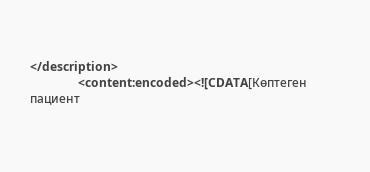</description>
                <content:encoded><![CDATA[Көптеген пациент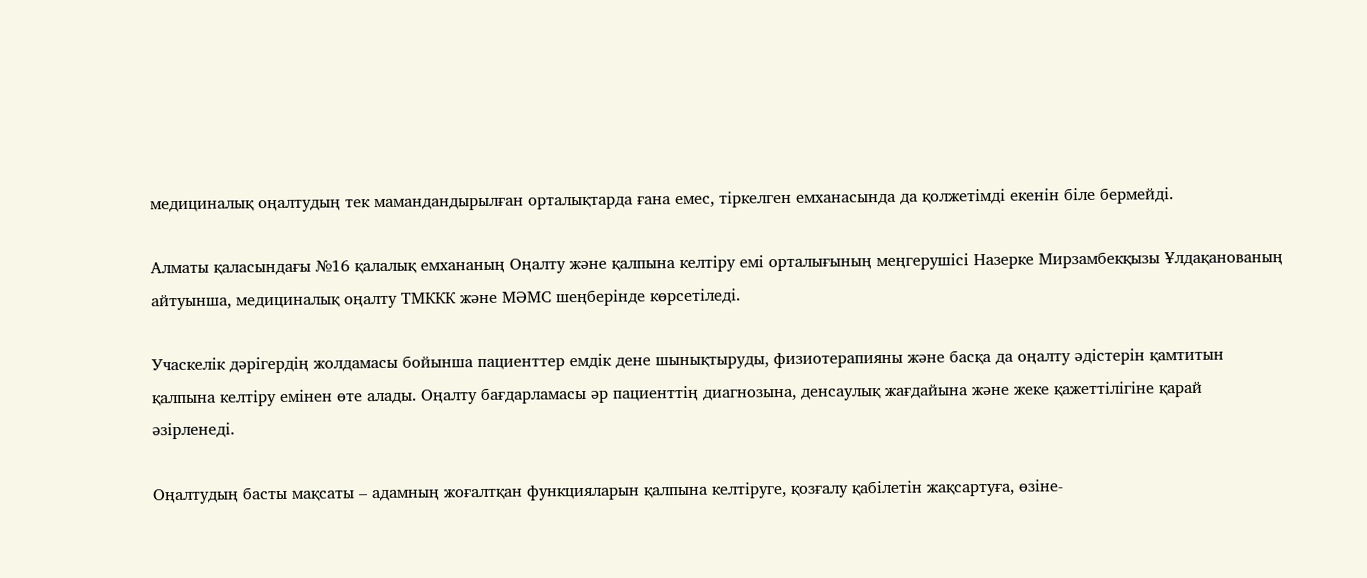медициналық оңалтудың тек мамандандырылған орталықтарда ғана емес, тіркелген емханасында да қолжетімді екенін біле бермейді.

Алматы қаласындағы №16 қалалық емхананың Оңалту және қалпына келтіру емі орталығының меңгерушісі Назерке Мирзамбекқызы Ұлдақанованың айтуынша, медициналық оңалту ТМККК және МӘМС шеңберінде көрсетіледі.

Учаскелік дәрігердің жолдамасы бойынша пациенттер емдік дене шынықтыруды, физиотерапияны және басқа да оңалту әдістерін қамтитын қалпына келтіру емінен өте алады. Оңалту бағдарламасы әр пациенттің диагнозына, денсаулық жағдайына және жеке қажеттілігіне қарай әзірленеді.

Оңалтудың басты мақсаты – адамның жоғалтқан функцияларын қалпына келтіруге, қозғалу қабілетін жақсартуға, өзіне-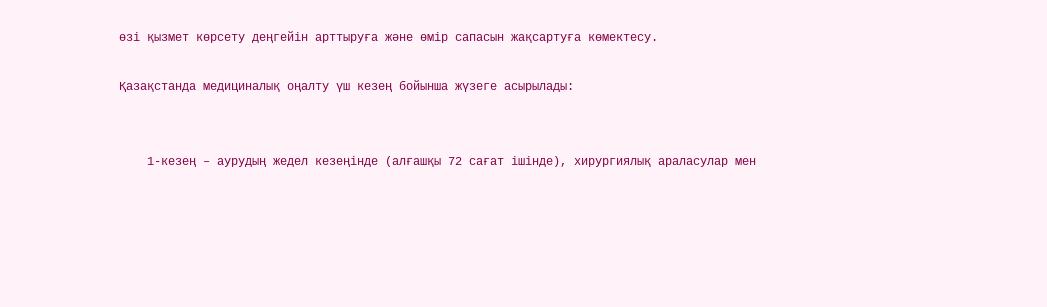өзі қызмет көрсету деңгейін арттыруға және өмір сапасын жақсартуға көмектесу.

Қазақстанда медициналық оңалту үш кезең бойынша жүзеге асырылады:


    1-кезең – аурудың жедел кезеңінде (алғашқы 72 сағат ішінде), хирургиялық араласулар мен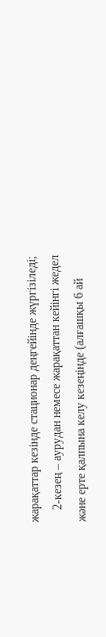жарақаттар кезінде стационар деңгейінде жүргізіледі;
    2-кезең – аурудан немесе жарақаттан кейінгі жедел және ерте қалпына келу кезеңінде (алғашқы 6 ай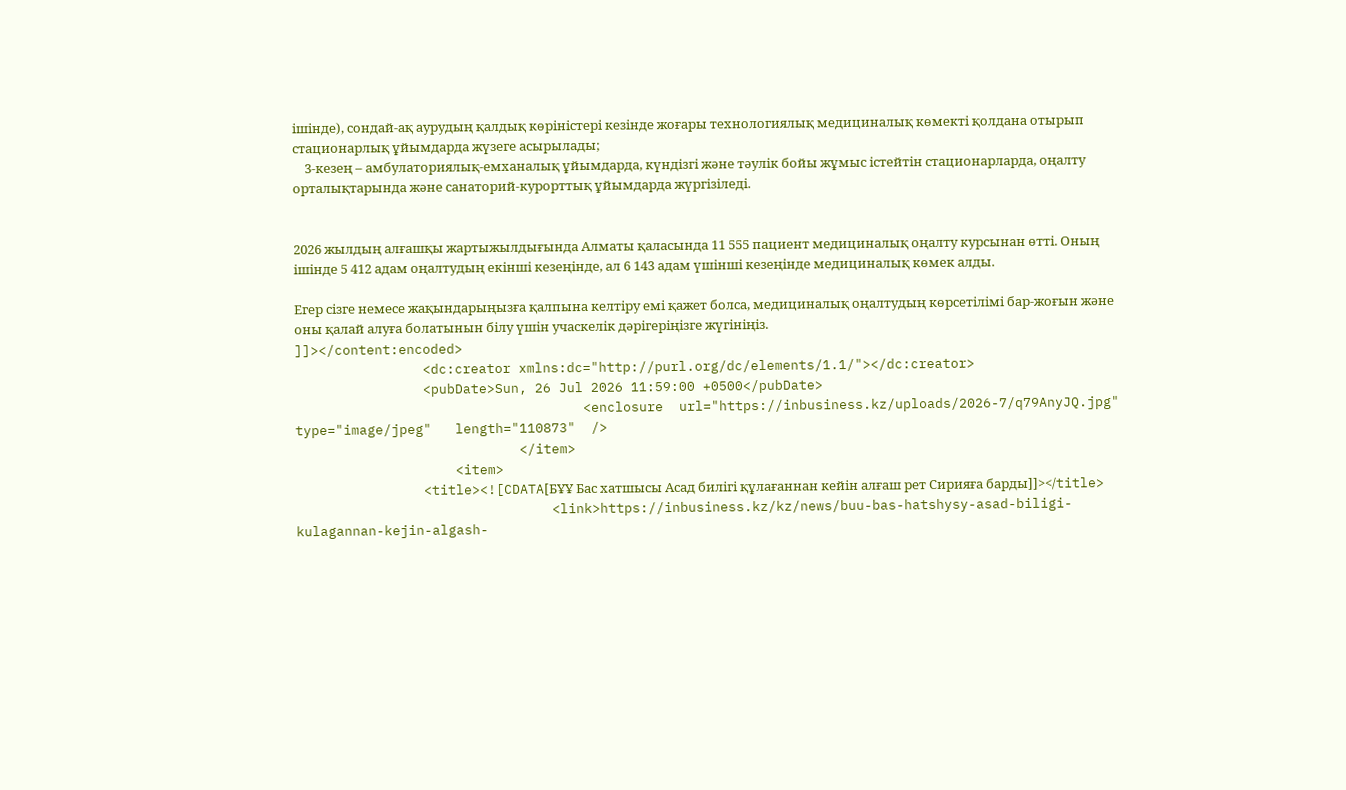ішінде), сондай-ақ аурудың қалдық көріністері кезінде жоғары технологиялық медициналық көмекті қолдана отырып стационарлық ұйымдарда жүзеге асырылады;
    3-кезең – амбулаториялық-емханалық ұйымдарда, күндізгі және тәулік бойы жұмыс істейтін стационарларда, оңалту орталықтарында және санаторий-курорттық ұйымдарда жүргізіледі.


2026 жылдың алғашқы жартыжылдығында Алматы қаласында 11 555 пациент медициналық оңалту курсынан өтті. Оның ішінде 5 412 адам оңалтудың екінші кезеңінде, ал 6 143 адам үшінші кезеңінде медициналық көмек алды.

Егер сізге немесе жақындарыңызға қалпына келтіру емі қажет болса, медициналық оңалтудың көрсетілімі бар-жоғын және оны қалай алуға болатынын білу үшін учаскелік дәрігеріңізге жүгініңіз.
]]></content:encoded>
                <dc:creator xmlns:dc="http://purl.org/dc/elements/1.1/"></dc:creator>
                <pubDate>Sun, 26 Jul 2026 11:59:00 +0500</pubDate>
                                    <enclosure  url="https://inbusiness.kz/uploads/2026-7/q79AnyJQ.jpg"   type="image/jpeg"   length="110873"  />
                            </item>
                    <item>
                <title><![CDATA[БҰҰ Бас хатшысы Асад билігі құлағаннан кейін алғаш рет Сирияға барды]]></title>
                                <link>https://inbusiness.kz/kz/news/buu-bas-hatshysy-asad-biligi-kulagannan-kejin-algash-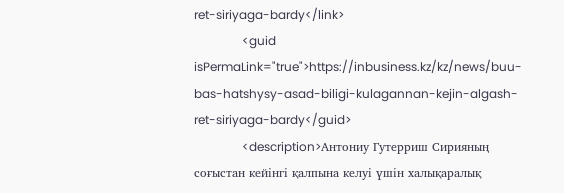ret-siriyaga-bardy</link>
                <guid isPermaLink="true">https://inbusiness.kz/kz/news/buu-bas-hatshysy-asad-biligi-kulagannan-kejin-algash-ret-siriyaga-bardy</guid>
                <description>Антониу Гутерриш Сирияның соғыстан кейінгі қалпына келуі үшін халықаралық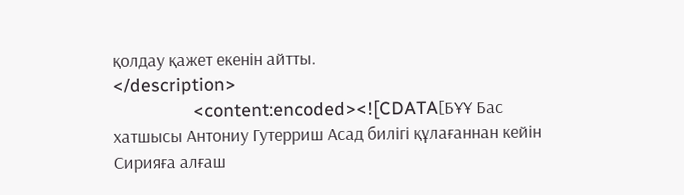қолдау қажет екенін айтты.
</description>
                <content:encoded><![CDATA[БҰҰ Бас хатшысы Антониу Гутерриш Асад билігі құлағаннан кейін Сирияға алғаш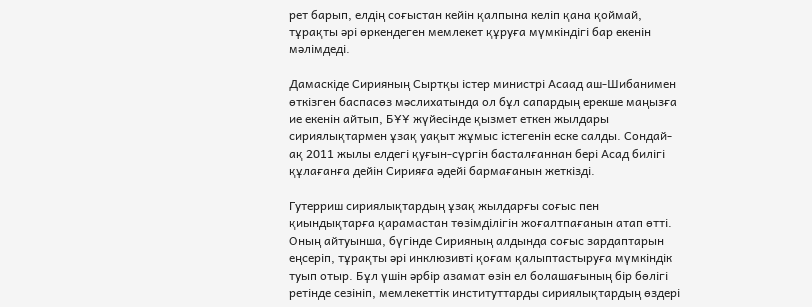рет барып, елдің соғыстан кейін қалпына келіп қана қоймай, тұрақты әрі өркендеген мемлекет құруға мүмкіндігі бар екенін мәлімдеді.

Дамаскіде Сирияның Сыртқы істер министрі Асаад аш-Шибанимен өткізген баспасөз мәслихатында ол бұл сапардың ерекше маңызға ие екенін айтып, БҰҰ жүйесінде қызмет еткен жылдары сириялықтармен ұзақ уақыт жұмыс істегенін еске салды. Сондай-ақ 2011 жылы елдегі қуғын-сүргін басталғаннан бері Асад билігі құлағанға дейін Сирияға әдейі бармағанын жеткізді.

Гутерриш сириялықтардың ұзақ жылдарғы соғыс пен қиындықтарға қарамастан төзімділігін жоғалтпағанын атап өтті. Оның айтуынша, бүгінде Сирияның алдында соғыс зардаптарын еңсеріп, тұрақты әрі инклюзивті қоғам қалыптастыруға мүмкіндік туып отыр. Бұл үшін әрбір азамат өзін ел болашағының бір бөлігі ретінде сезініп, мемлекеттік институттарды сириялықтардың өздері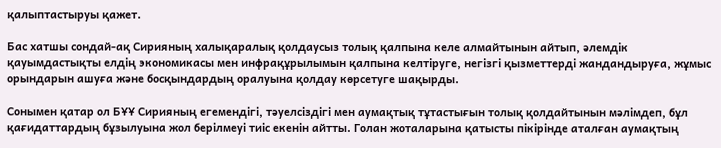қалыптастыруы қажет.

Бас хатшы сондай-ақ Сирияның халықаралық қолдаусыз толық қалпына келе алмайтынын айтып, әлемдік қауымдастықты елдің экономикасы мен инфрақұрылымын қалпына келтіруге, негізгі қызметтерді жандандыруға, жұмыс орындарын ашуға және босқындардың оралуына қолдау көрсетуге шақырды.

Сонымен қатар ол БҰҰ Сирияның егемендігі, тәуелсіздігі мен аумақтық тұтастығын толық қолдайтынын мәлімдеп, бұл қағидаттардың бұзылуына жол берілмеуі тиіс екенін айтты. Голан жоталарына қатысты пікірінде аталған аумақтың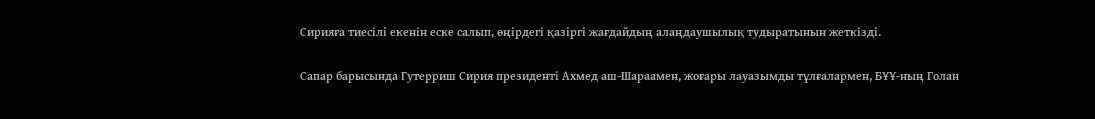Сирияға тиесілі екенін еске салып, өңірдегі қазіргі жағдайдың алаңдаушылық тудыратынын жеткізді.

Сапар барысында Гутерриш Сирия президенті Ахмед аш-Шараамен, жоғары лауазымды тұлғалармен, БҰҰ-ның Голан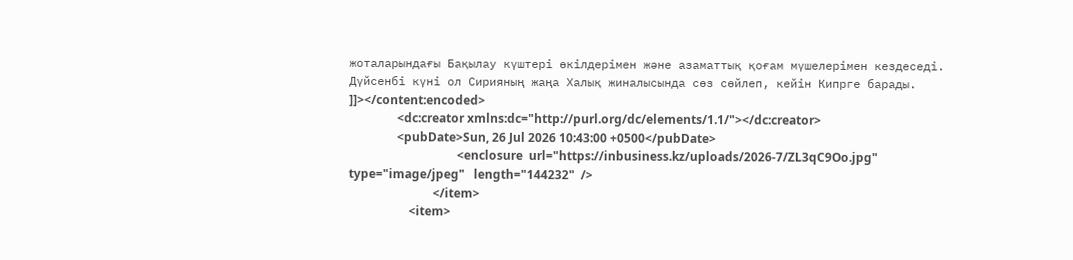жоталарындағы Бақылау күштері өкілдерімен және азаматтық қоғам мүшелерімен кездеседі. Дүйсенбі күні ол Сирияның жаңа Халық жиналысында сөз сөйлеп, кейін Кипрге барады.
]]></content:encoded>
                <dc:creator xmlns:dc="http://purl.org/dc/elements/1.1/"></dc:creator>
                <pubDate>Sun, 26 Jul 2026 10:43:00 +0500</pubDate>
                                    <enclosure  url="https://inbusiness.kz/uploads/2026-7/ZL3qC9Oo.jpg"   type="image/jpeg"   length="144232"  />
                            </item>
                    <item>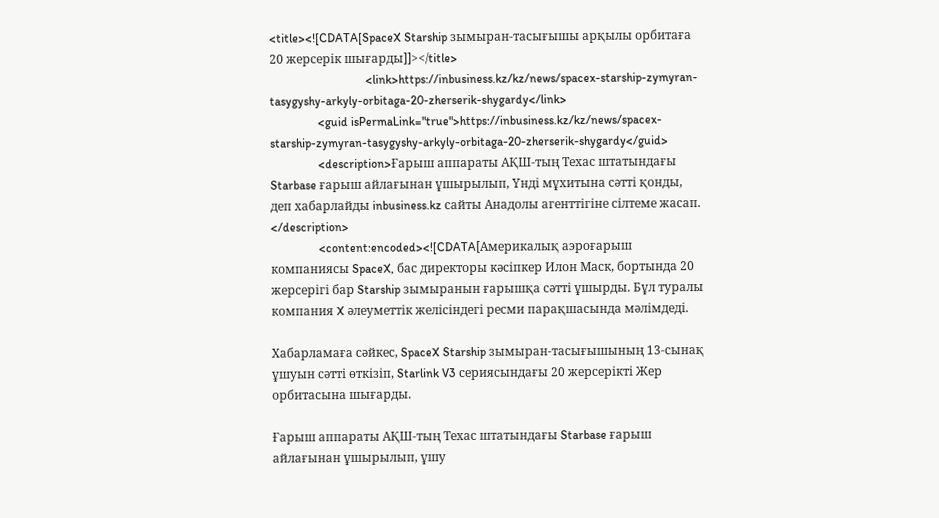<title><![CDATA[SpaceX Starship зымыран-тасығышы арқылы орбитаға 20 жерсерік шығарды]]></title>
                                <link>https://inbusiness.kz/kz/news/spacex-starship-zymyran-tasygyshy-arkyly-orbitaga-20-zherserik-shygardy</link>
                <guid isPermaLink="true">https://inbusiness.kz/kz/news/spacex-starship-zymyran-tasygyshy-arkyly-orbitaga-20-zherserik-shygardy</guid>
                <description>Ғарыш аппараты АҚШ-тың Техас штатындағы Starbase ғарыш айлағынан ұшырылып, Үнді мұхитына сәтті қонды, деп хабарлайды inbusiness.kz сайты Анадолы агенттігіне сілтеме жасап.
</description>
                <content:encoded><![CDATA[Америкалық аэроғарыш компаниясы SpaceX, бас директоры кәсіпкер Илон Маск, бортында 20 жерсерігі бар Starship зымыранын ғарышқа сәтті ұшырды. Бұл туралы компания X әлеуметтік желісіндегі ресми парақшасында мәлімдеді.

Хабарламаға сәйкес, SpaceX Starship зымыран-тасығышының 13-сынақ ұшуын сәтті өткізіп, Starlink V3 сериясындағы 20 жерсерікті Жер орбитасына шығарды.

Ғарыш аппараты АҚШ-тың Техас штатындағы Starbase ғарыш айлағынан ұшырылып, ұшу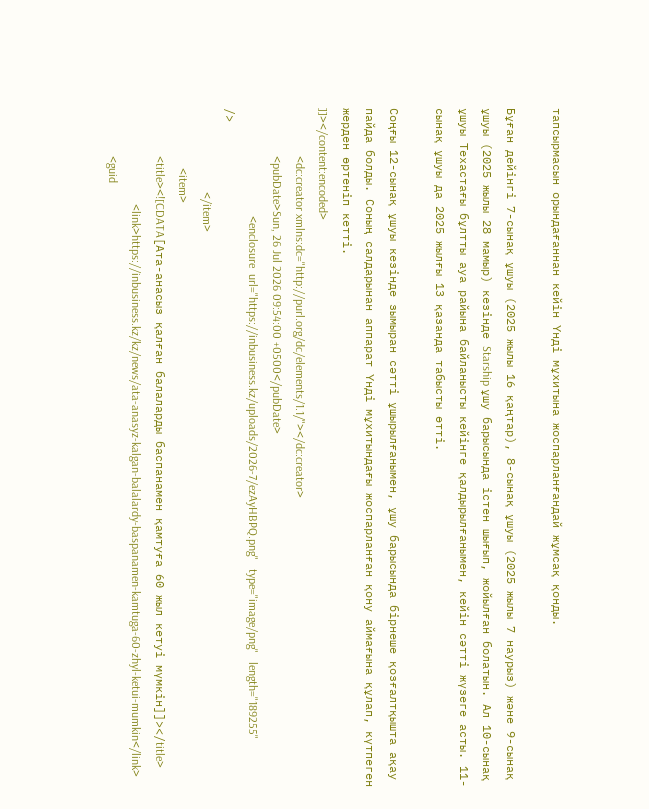тапсырмасын орындағаннан кейін Үнді мұхитына жоспарланғандай жұмсақ қонды.

Бұған дейінгі 7-сынақ ұшуы (2025 жылы 16 қаңтар), 8-сынақ ұшуы (2025 жылы 7 наурыз) және 9-сынақ ұшуы (2025 жылы 28 мамыр) кезінде Starship ұшу барысында істен шығып, жойылған болатын. Ал 10-сынақ ұшуы Техастағы бұлтты ауа райына байланысты кейінге қалдырылғанымен, кейін сәтті жүзеге асты. 11-сынақ ұшуы да 2025 жылғы 13 қазанда табысты өтті.

Соңғы 12-сынақ ұшуы кезінде зымыран сәтті ұшырылғанымен, ұшу барысында бірнеше қозғалтқышта ақау пайда болды. Соның салдарынан аппарат Үнді мұхитындағы жоспарланған қону аймағына құлап, күтпеген жерден өртеніп кетті.
]]></content:encoded>
                <dc:creator xmlns:dc="http://purl.org/dc/elements/1.1/"></dc:creator>
                <pubDate>Sun, 26 Jul 2026 09:54:00 +0500</pubDate>
                                    <enclosure  url="https://inbusiness.kz/uploads/2026-7/ezAyHBPQ.png"   type="image/png"   length="189255"  />
                            </item>
                    <item>
                <title><![CDATA[Ата-анасыз қалған балаларды баспанамен қамтуға 60 жыл кетуі мүмкін]]></title>
                                <link>https://inbusiness.kz/kz/news/ata-anasyz-kalgan-balalardy-baspanamen-kamtuga-60-zhyl-ketui-mumkin</link>
                <guid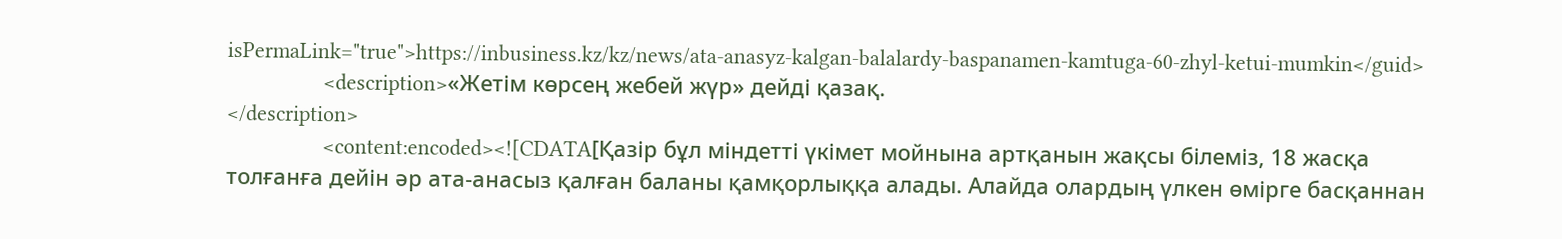isPermaLink="true">https://inbusiness.kz/kz/news/ata-anasyz-kalgan-balalardy-baspanamen-kamtuga-60-zhyl-ketui-mumkin</guid>
                <description>«Жетім көрсең жебей жүр» дейді қазақ.
</description>
                <content:encoded><![CDATA[Қазір бұл міндетті үкімет мойнына артқанын жақсы білеміз, 18 жасқа толғанға дейін әр ата-анасыз қалған баланы қамқорлыққа алады. Алайда олардың үлкен өмірге басқаннан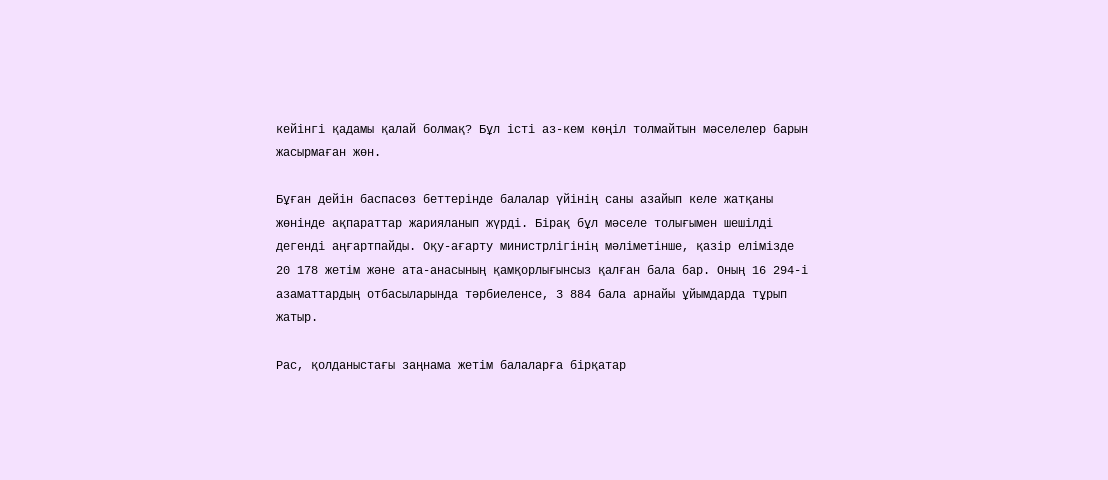кейінгі қадамы қалай болмақ? Бұл істі аз-кем көңіл толмайтын мәселелер барын жасырмаған жөн.

Бұған дейін баспасөз беттерінде балалар үйінің саны азайып келе жатқаны жөнінде ақпараттар жарияланып жүрді. Бірақ бұл мәселе толығымен шешілді дегенді аңғартпайды. Оқу-ағарту министрлігінің мәліметінше, қазір елімізде 20 178 жетім және ата-анасының қамқорлығынсыз қалған бала бар. Оның 16 294-і азаматтардың отбасыларында тәрбиеленсе, 3 884 бала арнайы ұйымдарда тұрып жатыр.

Рас, қолданыстағы заңнама жетім балаларға бірқатар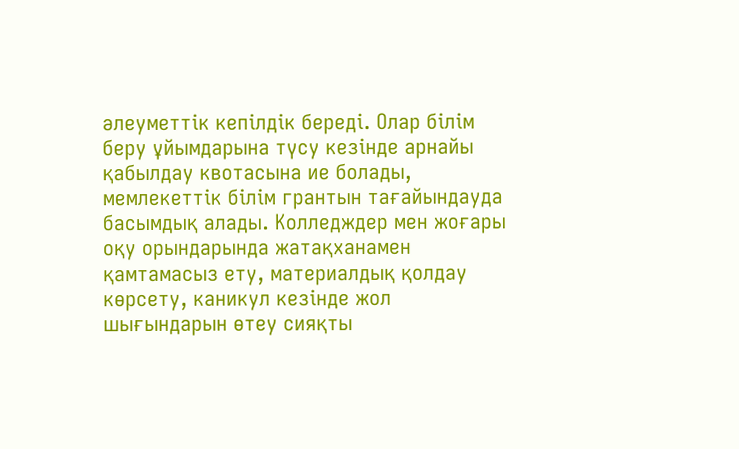әлеуметтік кепілдік береді. Олар білім беру ұйымдарына түсу кезінде арнайы қабылдау квотасына ие болады, мемлекеттік білім грантын тағайындауда басымдық алады. Колледждер мен жоғары оқу орындарында жатақханамен қамтамасыз ету, материалдық қолдау көрсету, каникул кезінде жол шығындарын өтеу сияқты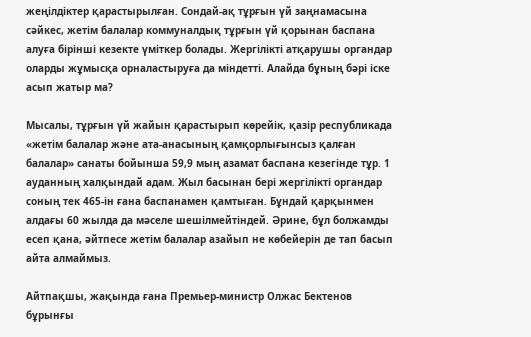жеңілдіктер қарастырылған. Сондай-ақ тұрғын үй заңнамасына сәйкес, жетім балалар коммуналдық тұрғын үй қорынан баспана алуға бірінші кезекте үміткер болады. Жергілікті атқарушы органдар оларды жұмысқа орналастыруға да міндетті. Алайда бұның бәрі іске асып жатыр ма?

Мысалы, тұрғын үй жайын қарастырып көрейік, қазір республикада «жетім балалар және ата-анасының қамқорлығынсыз қалған балалар» санаты бойынша 59,9 мың азамат баспана кезегінде тұр. 1 ауданның халқындай адам. Жыл басынан бері жергілікті органдар соның тек 465-ін ғана баспанамен қамтыған. Бұндай қарқынмен алдағы 60 жылда да мәселе шешілмейтіндей. Әрине, бұл болжамды есеп қана, әйтпесе жетім балалар азайып не көбейерін де тап басып айта алмаймыз.

Айтпақшы, жақында ғана Премьер-министр Олжас Бектенов бұрынғы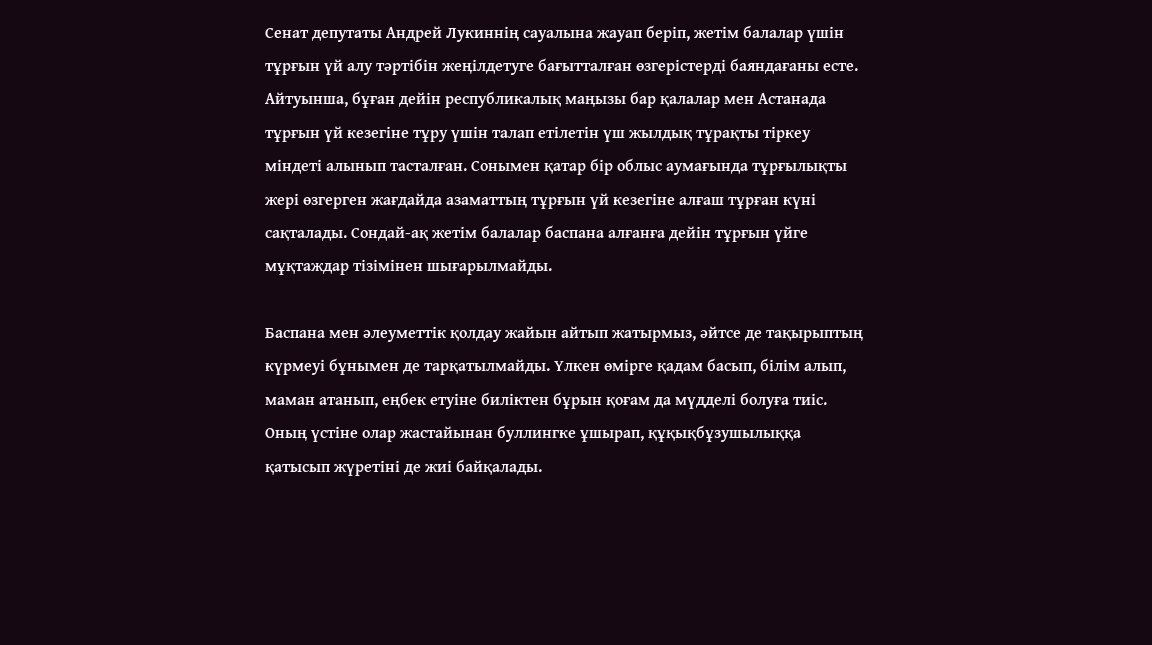Сенат депутаты Андрей Лукиннің сауалына жауап беріп, жетім балалар үшін тұрғын үй алу тәртібін жеңілдетуге бағытталған өзгерістерді баяндағаны есте. Айтуынша, бұған дейін республикалық маңызы бар қалалар мен Астанада тұрғын үй кезегіне тұру үшін талап етілетін үш жылдық тұрақты тіркеу міндеті алынып тасталған. Сонымен қатар бір облыс аумағында тұрғылықты жері өзгерген жағдайда азаматтың тұрғын үй кезегіне алғаш тұрған күні сақталады. Сондай-ақ жетім балалар баспана алғанға дейін тұрғын үйге мұқтаждар тізімінен шығарылмайды.

Баспана мен әлеуметтік қолдау жайын айтып жатырмыз, әйтсе де тақырыптың күрмеуі бұнымен де тарқатылмайды. Үлкен өмірге қадам басып, білім алып, маман атанып, еңбек етуіне биліктен бұрын қоғам да мүдделі болуға тиіс. Оның үстіне олар жастайынан буллингке ұшырап, құқықбұзушылыққа қатысып жүретіні де жиі байқалады.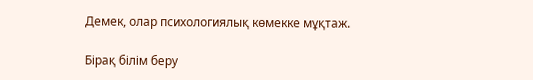Демек, олар психологиялық көмекке мұқтаж.

Бірақ білім беру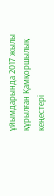ұйымдарында 2017 жылы құрылған Қамқоршылық кеңестері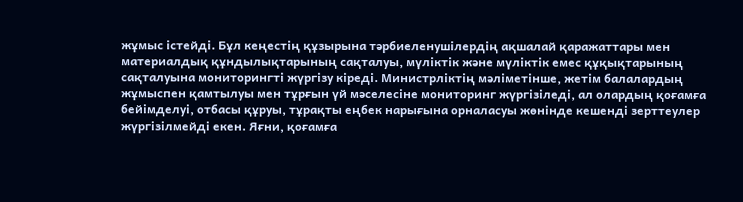жұмыс істейді. Бұл кеңестің құзырына тәрбиеленушілердің ақшалай қаражаттары мен материалдық құндылықтарының сақталуы, мүліктік және мүліктік емес құқықтарының сақталуына мониторингті жүргізу кіреді. Министрліктің мәліметінше, жетім балалардың жұмыспен қамтылуы мен тұрғын үй мәселесіне мониторинг жүргізіледі, ал олардың қоғамға бейімделуі, отбасы құруы, тұрақты еңбек нарығына орналасуы жөнінде кешенді зерттеулер жүргізілмейді екен. Яғни, қоғамға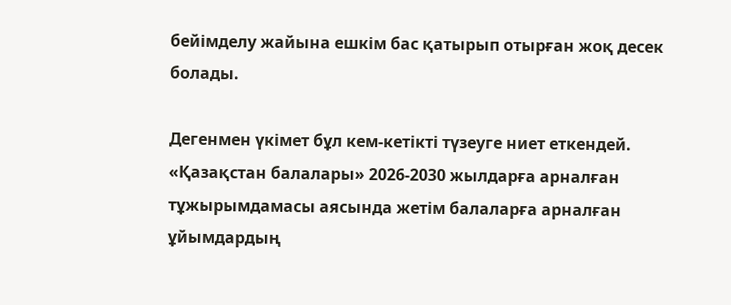бейімделу жайына ешкім бас қатырып отырған жоқ десек болады.

Дегенмен үкімет бұл кем-кетікті түзеуге ниет еткендей. «Қазақстан балалары» 2026-2030 жылдарға арналған тұжырымдамасы аясында жетім балаларға арналған ұйымдардың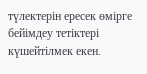түлектерін ересек өмірге бейімдеу тетіктері күшейтілмек екен.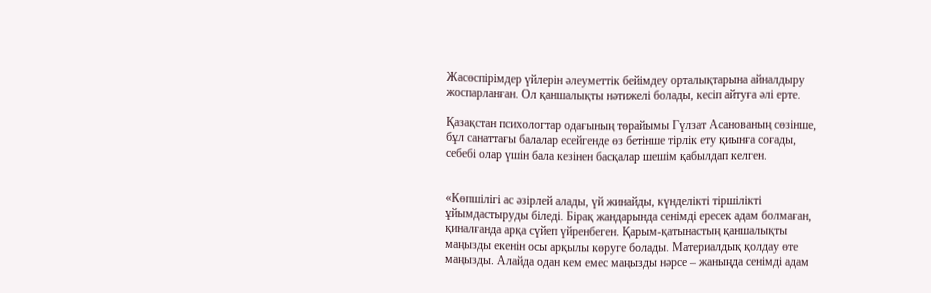Жасөспірімдер үйлерін әлеуметтік бейімдеу орталықтарына айналдыру жоспарланған. Ол қаншалықты нәтижелі болады, кесіп айтуға әлі ерте.

Қазақстан психологтар одағының төрайымы Гүлзат Асанованың сөзінше, бұл санаттағы балалар есейгенде өз бетінше тірлік ету қиынға соғады, себебі олар үшін бала кезінен басқалар шешім қабылдап келген.


«Көпшілігі ас әзірлей алады, үй жинайды, күнделікті тіршілікті ұйымдастыруды біледі. Бірақ жандарында сенімді ересек адам болмаған, қиналғанда арқа сүйеп үйренбеген. Қарым-қатынастың қаншалықты маңызды екенін осы арқылы көруге болады. Материалдық қолдау өте маңызды. Алайда одан кем емес маңызды нәрсе – жаныңда сенімді адам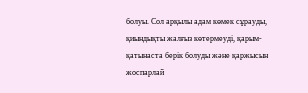болуы. Сол арқылы адам көмек сұрауды, қиындықты жалғыз көтермеуді, қарым-қатынаста берік болуды және қаржысын жоспарлай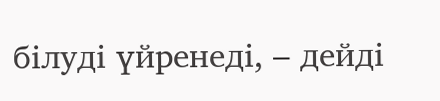білуді үйренеді, – дейді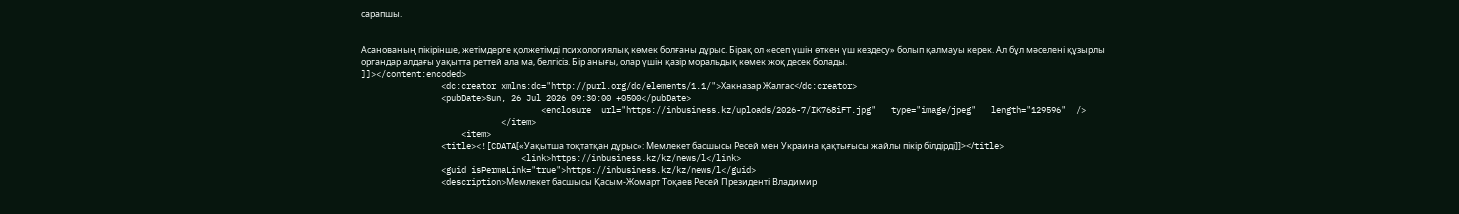сарапшы.


Асанованың пікірінше, жетімдерге қолжетімді психологиялық көмек болғаны дұрыс. Бірақ ол «есеп үшін өткен үш кездесу» болып қалмауы керек. Ал бұл мәселені құзырлы органдар алдағы уақытта реттей ала ма, белгісіз. Бір анығы, олар үшін қазір моральдық көмек жоқ десек болады.
]]></content:encoded>
                <dc:creator xmlns:dc="http://purl.org/dc/elements/1.1/">Хакназар Жалгас</dc:creator>
                <pubDate>Sun, 26 Jul 2026 09:30:00 +0500</pubDate>
                                    <enclosure  url="https://inbusiness.kz/uploads/2026-7/IK768iFT.jpg"   type="image/jpeg"   length="129596"  />
                            </item>
                    <item>
                <title><![CDATA[«Уақытша тоқтатқан дұрыс»: Мемлекет басшысы Ресей мен Украина қақтығысы жайлы пікір білдірді]]></title>
                                <link>https://inbusiness.kz/kz/news/l</link>
                <guid isPermaLink="true">https://inbusiness.kz/kz/news/l</guid>
                <description>Мемлекет басшысы Қасым-Жомарт Тоқаев Ресей Президенті Владимир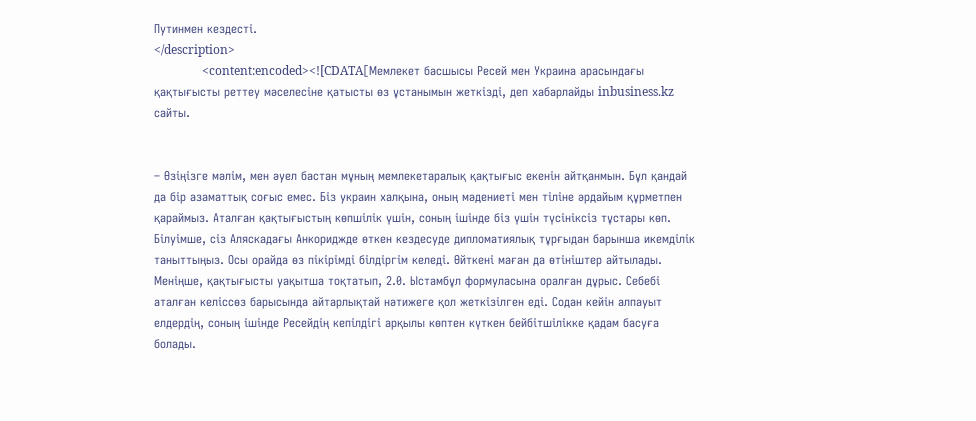Путинмен кездесті.
</description>
                <content:encoded><![CDATA[Мемлекет басшысы Ресей мен Украина арасындағы қақтығысты реттеу мәселесіне қатысты өз ұстанымын жеткізді, деп хабарлайды inbusiness.kz сайты.


– Өзіңізге мәлім, мен әуел бастан мұның мемлекетаралық қақтығыс екенін айтқанмын. Бұл қандай да бір азаматтық соғыс емес. Біз украин халқына, оның мәдениеті мен тіліне әрдайым құрметпен қараймыз. Аталған қақтығыстың көпшілік үшін, соның ішінде біз үшін түсініксіз тұстары көп. Білуімше, сіз Аляскадағы Анкориджде өткен кездесуде дипломатиялық тұрғыдан барынша икемділік  таныттыңыз. Осы орайда өз пікірімді білдіргім келеді. Өйткені маған да өтініштер айтылады. Меніңше, қақтығысты уақытша тоқтатып, 2.0. Ыстамбұл формуласына оралған дұрыс. Себебі аталған келіссөз барысында айтарлықтай нәтижеге қол жеткізілген еді. Содан кейін алпауыт елдердің, соның ішінде Ресейдің кепілдігі арқылы көптен күткен бейбітшілікке қадам басуға болады.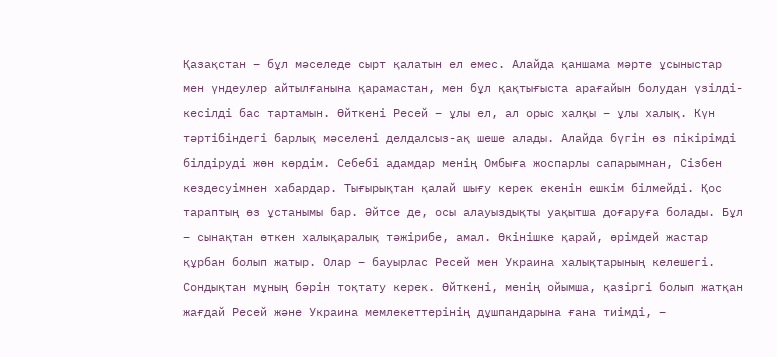Қазақстан – бұл мәселеде сырт қалатын ел емес. Алайда қаншама мәрте ұсыныстар мен үндеулер айтылғанына қарамастан, мен бұл қақтығыста арағайын болудан үзілді-кесілді бас тартамын. Өйткені Ресей – ұлы ел, ал орыс халқы – ұлы халық. Күн тәртібіндегі барлық мәселені делдалсыз-ақ шеше алады. Алайда бүгін өз пікірімді білдіруді жөн көрдім. Себебі адамдар менің Омбыға жоспарлы сапарымнан, Сізбен кездесуімнен хабардар. Тығырықтан қалай шығу керек екенін ешкім білмейді. Қос тараптың өз ұстанымы бар. Әйтсе де, осы алауыздықты уақытша доғаруға болады. Бұл – сынақтан өткен халықаралық тәжірибе, амал. Өкінішке қарай, өрімдей жастар құрбан болып жатыр. Олар – бауырлас Ресей мен Украина халықтарының келешегі. Сондықтан мұның бәрін тоқтату керек. Өйткені, менің ойымша, қазіргі болып жатқан жағдай Ресей және Украина мемлекеттерінің дұшпандарына ғана тиімді, –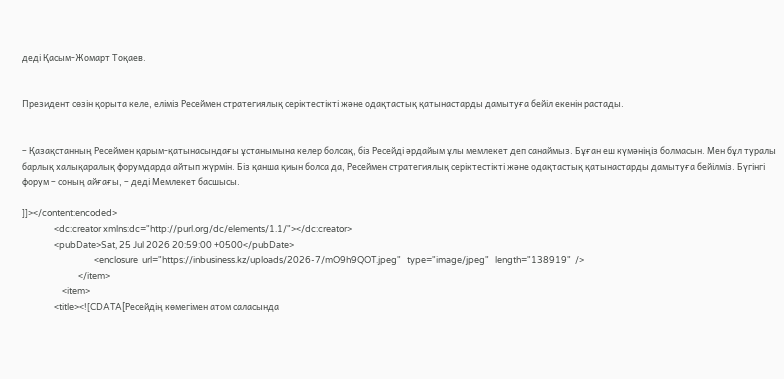деді Қасым-Жомарт Тоқаев.


Президент сөзін қорыта келе, еліміз Ресеймен стратегиялық серіктестікті және одақтастық қатынастарды дамытуға бейіл екенін растады.


– Қазақстанның Ресеймен қарым-қатынасындағы ұстанымына келер болсақ, біз Ресейді әрдайым ұлы мемлекет деп санаймыз. Бұған еш күмәніңіз болмасын. Мен бұл туралы барлық халықаралық форумдарда айтып жүрмін. Біз қанша қиын болса да, Ресеймен стратегиялық серіктестікті және одақтастық қатынастарды дамытуға бейілміз. Бүгінгі форум – соның айғағы, – деді Мемлекет басшысы.

]]></content:encoded>
                <dc:creator xmlns:dc="http://purl.org/dc/elements/1.1/"></dc:creator>
                <pubDate>Sat, 25 Jul 2026 20:59:00 +0500</pubDate>
                                    <enclosure  url="https://inbusiness.kz/uploads/2026-7/mO9h9QOT.jpeg"   type="image/jpeg"   length="138919"  />
                            </item>
                    <item>
                <title><![CDATA[Ресейдің көмегімен атом саласында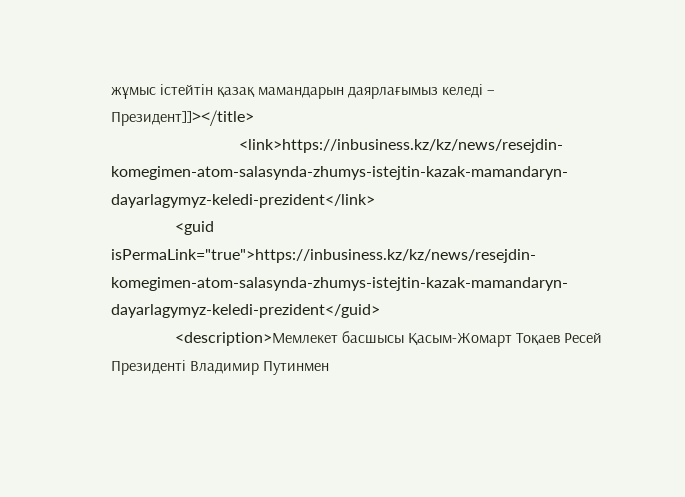жұмыс істейтін қазақ мамандарын даярлағымыз келеді – Президент]]></title>
                                <link>https://inbusiness.kz/kz/news/resejdin-komegimen-atom-salasynda-zhumys-istejtin-kazak-mamandaryn-dayarlagymyz-keledi-prezident</link>
                <guid isPermaLink="true">https://inbusiness.kz/kz/news/resejdin-komegimen-atom-salasynda-zhumys-istejtin-kazak-mamandaryn-dayarlagymyz-keledi-prezident</guid>
                <description>Мемлекет басшысы Қасым-Жомарт Тоқаев Ресей Президенті Владимир Путинмен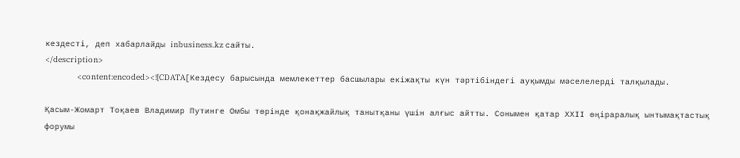кездесті, деп хабарлайды inbusiness.kz сайты.
</description>
                <content:encoded><![CDATA[Кездесу барысында мемлекеттер басшылары екіжақты күн тәртібіндегі ауқымды мәселелерді талқылады.

Қасым-Жомарт Тоқаев Владимир Путинге Омбы төрінде қонақжайлық танытқаны үшін алғыс айтты. Сонымен қатар ХХІІ өңіраралық ынтымақтастық форумы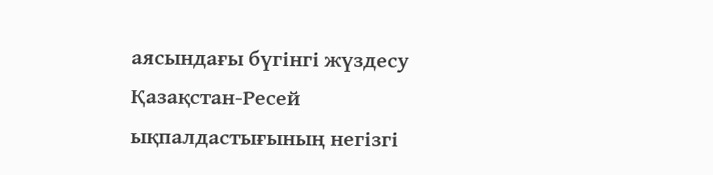аясындағы бүгінгі жүздесу Қазақстан-Ресей ықпалдастығының негізгі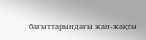бағыттарындағы жан-жақты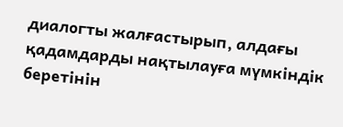диалогты жалғастырып, алдағы қадамдарды нақтылауға мүмкіндік беретінін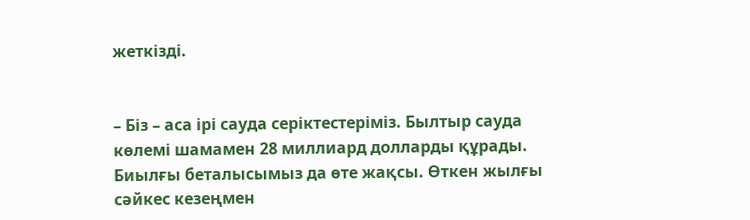жеткізді.


– Біз – аса ірі сауда серіктестеріміз. Былтыр сауда көлемі шамамен 28 миллиард долларды құрады. Биылғы беталысымыз да өте жақсы. Өткен жылғы сәйкес кезеңмен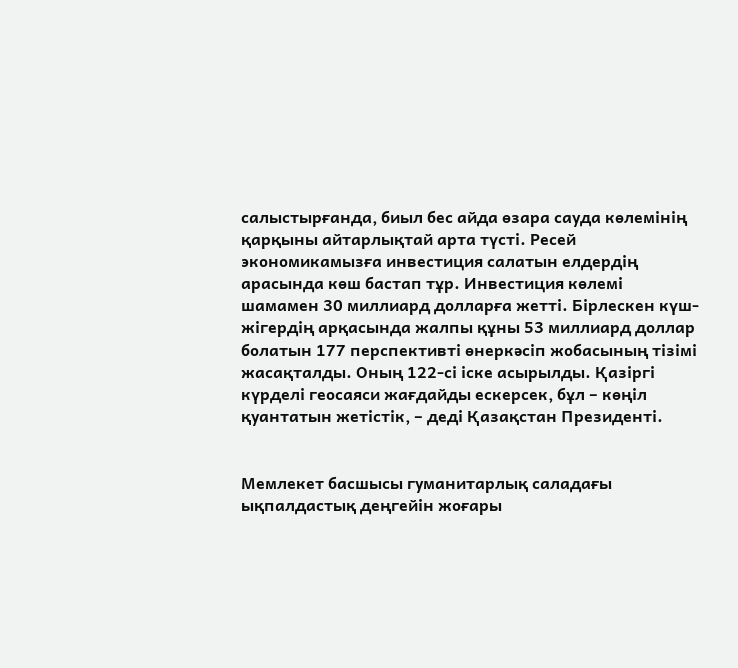салыстырғанда, биыл бес айда өзара сауда көлемінің қарқыны айтарлықтай арта түсті. Ресей экономикамызға инвестиция салатын елдердің арасында көш бастап тұр. Инвестиция көлемі шамамен 30 миллиард долларға жетті. Бірлескен күш-жігердің арқасында жалпы құны 53 миллиард доллар болатын 177 перспективті өнеркәсіп жобасының тізімі жасақталды. Оның 122-сі іске асырылды. Қазіргі күрделі геосаяси жағдайды ескерсек, бұл – көңіл қуантатын жетістік, – деді Қазақстан Президенті.


Мемлекет басшысы гуманитарлық саладағы ықпалдастық деңгейін жоғары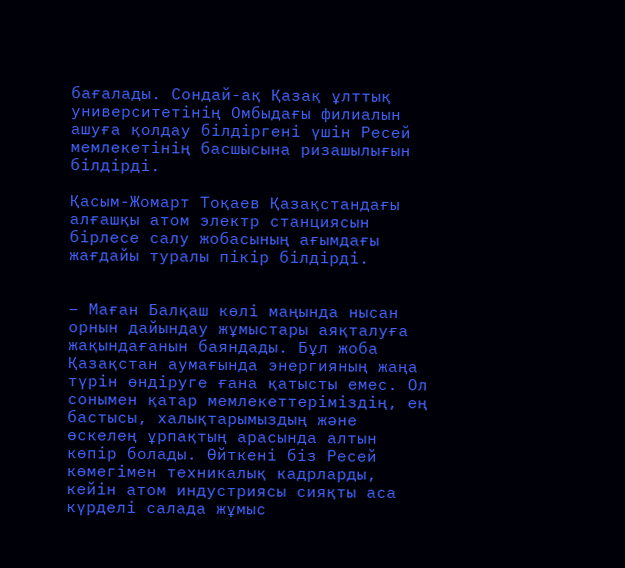бағалады. Сондай-ақ Қазақ ұлттық университетінің Омбыдағы филиалын ашуға қолдау білдіргені үшін Ресей мемлекетінің басшысына ризашылығын білдірді.

Қасым-Жомарт Тоқаев Қазақстандағы алғашқы атом электр станциясын бірлесе салу жобасының ағымдағы жағдайы туралы пікір білдірді.


– Маған Балқаш көлі маңында нысан орнын дайындау жұмыстары аяқталуға жақындағанын баяндады. Бұл жоба Қазақстан аумағында энергияның жаңа түрін өндіруге ғана қатысты емес. Ол сонымен қатар мемлекеттеріміздің, ең бастысы, халықтарымыздың және өскелең ұрпақтың арасында алтын көпір болады. Өйткені біз Ресей көмегімен техникалық кадрларды, кейін атом индустриясы сияқты аса күрделі салада жұмыс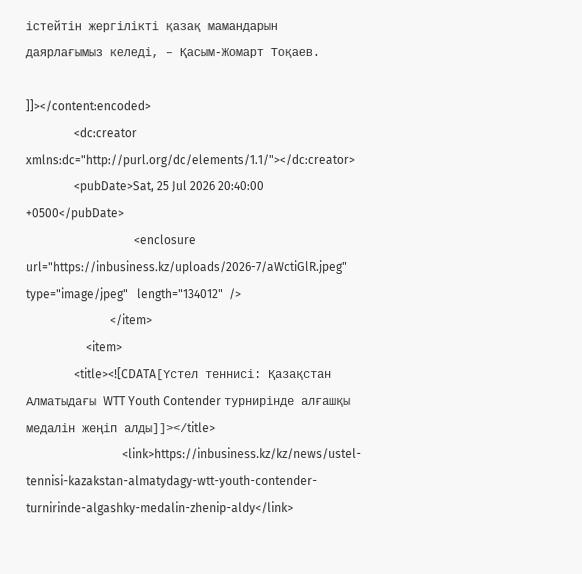істейтін жергілікті қазақ мамандарын даярлағымыз келеді, – Қасым-Жомарт Тоқаев.

]]></content:encoded>
                <dc:creator xmlns:dc="http://purl.org/dc/elements/1.1/"></dc:creator>
                <pubDate>Sat, 25 Jul 2026 20:40:00 +0500</pubDate>
                                    <enclosure  url="https://inbusiness.kz/uploads/2026-7/aWctiGlR.jpeg"   type="image/jpeg"   length="134012"  />
                            </item>
                    <item>
                <title><![CDATA[Үстел теннисі: Қазақстан Алматыдағы WTT Youth Contender турнирінде алғашқы медалін жеңіп алды]]></title>
                                <link>https://inbusiness.kz/kz/news/ustel-tennisi-kazakstan-almatydagy-wtt-youth-contender-turnirinde-algashky-medalin-zhenip-aldy</link>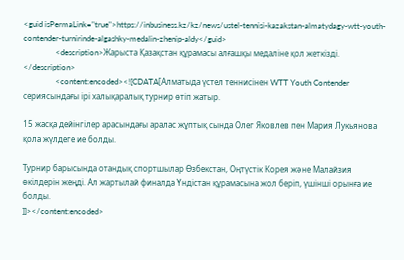<guid isPermaLink="true">https://inbusiness.kz/kz/news/ustel-tennisi-kazakstan-almatydagy-wtt-youth-contender-turnirinde-algashky-medalin-zhenip-aldy</guid>
                <description>Жарыста Қазақстан құрамасы алғашқы медаліне қол жеткізді.
</description>
                <content:encoded><![CDATA[Алматыда үстел теннисінен WTT Youth Contender сериясындағы ірі халықаралық турнир өтіп жатыр.

15 жасқа дейінгілер арасындағы аралас жұптық сында Олег Яковлев пен Мария Лукьянова қола жүлдеге ие болды.

Турнир барысында отандық спортшылар Өзбекстан, Оңтүстік Корея және Малайзия өкілдерін жеңді. Ал жартылай финалда Үндістан құрамасына жол беріп, үшінші орынға ие болды.
]]></content:encoded>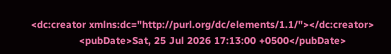<dc:creator xmlns:dc="http://purl.org/dc/elements/1.1/"></dc:creator>
                <pubDate>Sat, 25 Jul 2026 17:13:00 +0500</pubDate>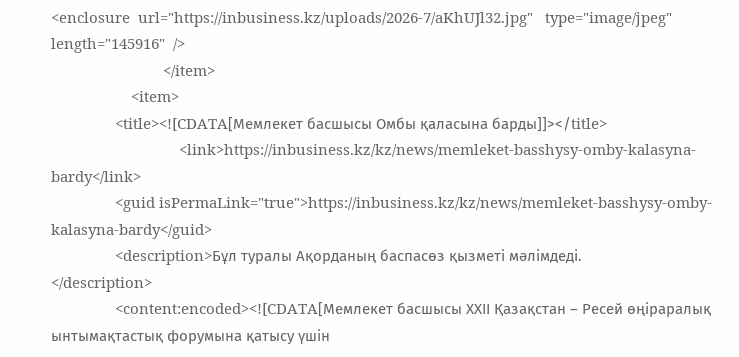<enclosure  url="https://inbusiness.kz/uploads/2026-7/aKhUJl32.jpg"   type="image/jpeg"   length="145916"  />
                            </item>
                    <item>
                <title><![CDATA[Мемлекет басшысы Омбы қаласына барды]]></title>
                                <link>https://inbusiness.kz/kz/news/memleket-basshysy-omby-kalasyna-bardy</link>
                <guid isPermaLink="true">https://inbusiness.kz/kz/news/memleket-basshysy-omby-kalasyna-bardy</guid>
                <description>Бұл туралы Ақорданың баспасөз қызметі мәлімдеді.
</description>
                <content:encoded><![CDATA[Мемлекет басшысы ХХІІ Қазақстан – Ресей өңіраралық ынтымақтастық форумына қатысу үшін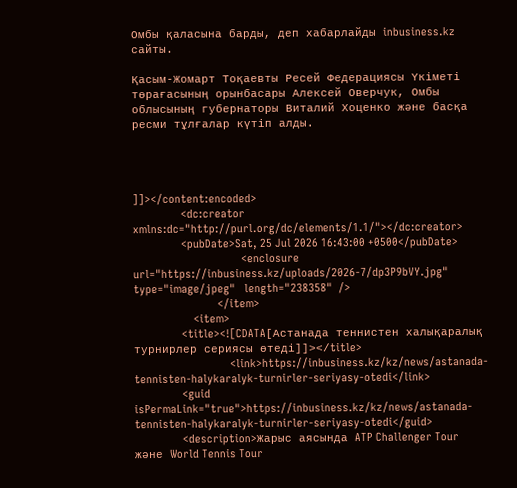Омбы қаласына барды, деп хабарлайды inbusiness.kz сайты.

Қасым-Жомарт Тоқаевты Ресей Федерациясы Үкіметі төрағасының орынбасары Алексей Оверчук, Омбы облысының губернаторы Виталий Хоценко және басқа ресми тұлғалар күтіп алды.




]]></content:encoded>
                <dc:creator xmlns:dc="http://purl.org/dc/elements/1.1/"></dc:creator>
                <pubDate>Sat, 25 Jul 2026 16:43:00 +0500</pubDate>
                                    <enclosure  url="https://inbusiness.kz/uploads/2026-7/dp3P9bVY.jpg"   type="image/jpeg"   length="238358"  />
                            </item>
                    <item>
                <title><![CDATA[Астанада теннистен халықаралық турнирлер сериясы өтеді]]></title>
                                <link>https://inbusiness.kz/kz/news/astanada-tennisten-halykaralyk-turnirler-seriyasy-otedi</link>
                <guid isPermaLink="true">https://inbusiness.kz/kz/news/astanada-tennisten-halykaralyk-turnirler-seriyasy-otedi</guid>
                <description>Жарыс аясында ATP Challenger Tour және World Tennis Tour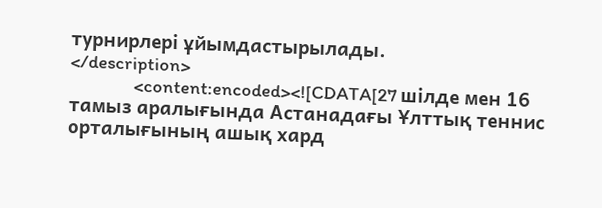турнирлері ұйымдастырылады.
</description>
                <content:encoded><![CDATA[27 шілде мен 16 тамыз аралығында Астанадағы Ұлттық теннис орталығының ашық хард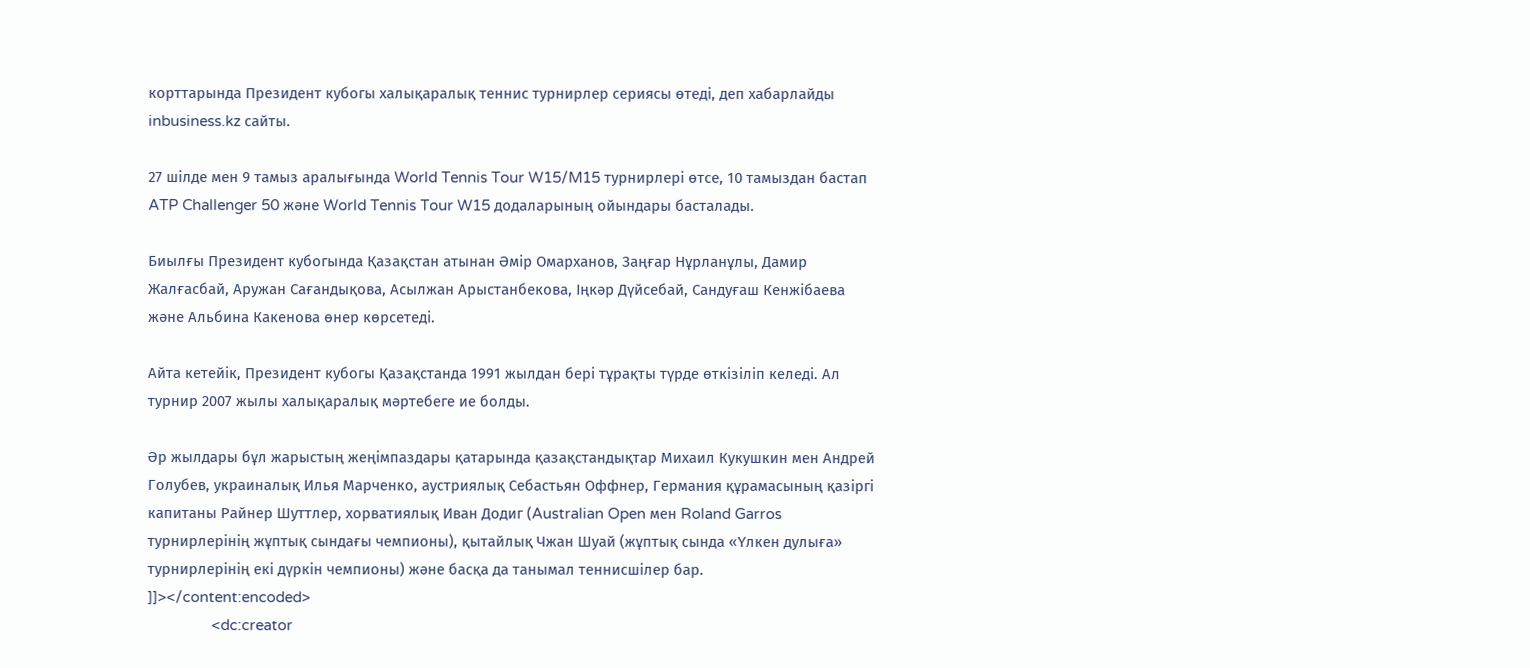корттарында Президент кубогы халықаралық теннис турнирлер сериясы өтеді, деп хабарлайды inbusiness.kz сайты.

27 шілде мен 9 тамыз аралығында World Tennis Tour W15/M15 турнирлері өтсе, 10 тамыздан бастап ATP Challenger 50 және World Tennis Tour W15 додаларының ойындары басталады.

Биылғы Президент кубогында Қазақстан атынан Әмір Омарханов, Заңғар Нұрланұлы, Дамир Жалғасбай, Аружан Сағандықова, Асылжан Арыстанбекова, Іңкәр Дүйсебай, Сандуғаш Кенжібаева және Альбина Какенова өнер көрсетеді.

Айта кетейік, Президент кубогы Қазақстанда 1991 жылдан бері тұрақты түрде өткізіліп келеді. Ал турнир 2007 жылы халықаралық мәртебеге ие болды.

Әр жылдары бұл жарыстың жеңімпаздары қатарында қазақстандықтар Михаил Кукушкин мен Андрей Голубев, украиналық Илья Марченко, аустриялық Себастьян Оффнер, Германия құрамасының қазіргі капитаны Райнер Шуттлер, хорватиялық Иван Додиг (Australian Open мен Roland Garros турнирлерінің жұптық сындағы чемпионы), қытайлық Чжан Шуай (жұптық сында «Үлкен дулыға» турнирлерінің екі дүркін чемпионы) және басқа да танымал теннисшілер бар.
]]></content:encoded>
                <dc:creator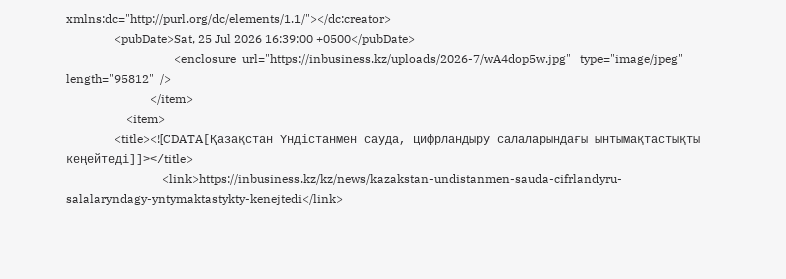xmlns:dc="http://purl.org/dc/elements/1.1/"></dc:creator>
                <pubDate>Sat, 25 Jul 2026 16:39:00 +0500</pubDate>
                                    <enclosure  url="https://inbusiness.kz/uploads/2026-7/wA4dop5w.jpg"   type="image/jpeg"   length="95812"  />
                            </item>
                    <item>
                <title><![CDATA[Қазақстан Үндістанмен сауда, цифрландыру салаларындағы ынтымақтастықты кеңейтеді]]></title>
                                <link>https://inbusiness.kz/kz/news/kazakstan-undistanmen-sauda-cifrlandyru-salalaryndagy-yntymaktastykty-kenejtedi</link>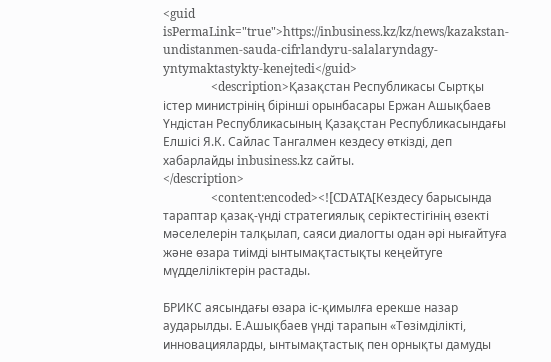<guid isPermaLink="true">https://inbusiness.kz/kz/news/kazakstan-undistanmen-sauda-cifrlandyru-salalaryndagy-yntymaktastykty-kenejtedi</guid>
                <description>Қазақстан Республикасы Сыртқы істер министрінің бірінші орынбасары Ержан Ашықбаев Үндістан Республикасының Қазақстан Республикасындағы Елшісі Я.К. Сайлас Тангалмен кездесу өткізді, деп хабарлайды inbusiness.kz сайты.
</description>
                <content:encoded><![CDATA[Кездесу барысында тараптар қазақ-үнді стратегиялық серіктестігінің өзекті мәселелерін талқылап, саяси диалогты одан әрі нығайтуға және өзара тиімді ынтымақтастықты кеңейтуге мүдделіліктерін растады.

БРИКС аясындағы өзара іс-қимылға ерекше назар аударылды. Е.Ашықбаев үнді тарапын «Төзімділікті, инновацияларды, ынтымақтастық пен орнықты дамуды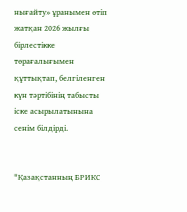нығайту» ұранымен өтіп жатқан 2026 жылғы бірлестікке төрағалығымен құттықтап, белгіленген күн тәртібінің табысты іске асырылатынына сенім білдірді.


"Қазақстанның БРИКС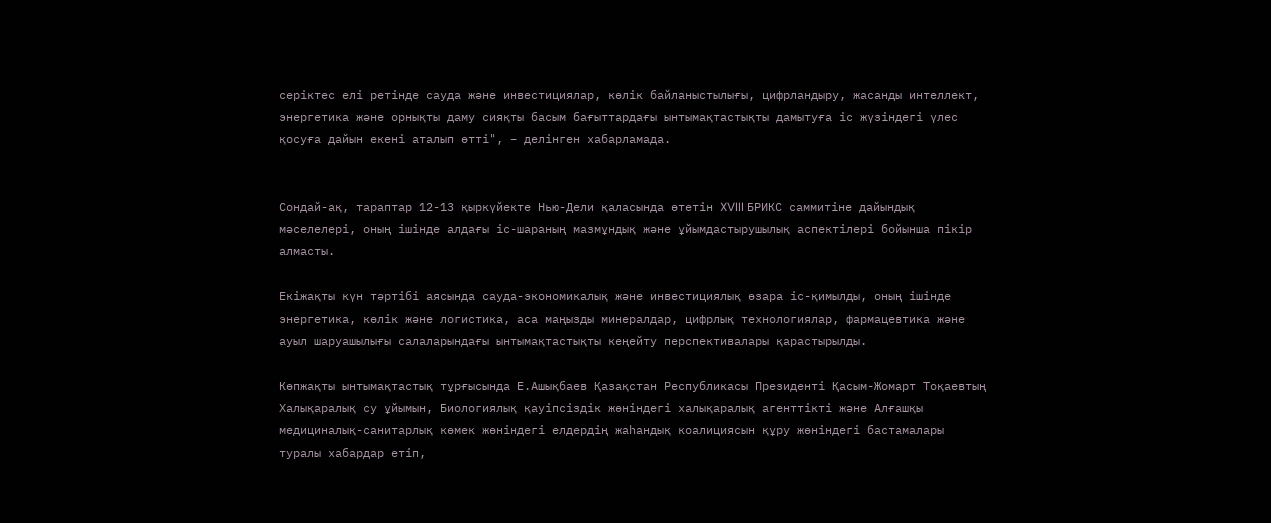серіктес елі ретінде сауда және инвестициялар, көлік байланыстылығы, цифрландыру, жасанды интеллект, энергетика және орнықты даму сияқты басым бағыттардағы ынтымақтастықты дамытуға іс жүзіндегі үлес қосуға дайын екені аталып өтті", – делінген хабарламада.


Сондай-ақ, тараптар 12-13 қыркүйекте Нью-Дели қаласында өтетін XVIII БРИКС саммитіне дайындық мәселелері, оның ішінде алдағы іс-шараның мазмұндық және ұйымдастырушылық аспектілері бойынша пікір алмасты.

Екіжақты күн тәртібі аясында сауда-экономикалық және инвестициялық өзара іс-қимылды, оның ішінде энергетика, көлік және логистика, аса маңызды минералдар, цифрлық технологиялар, фармацевтика және ауыл шаруашылығы салаларындағы ынтымақтастықты кеңейту перспективалары қарастырылды.

Көпжақты ынтымақтастық тұрғысында Е.Ашықбаев Қазақстан Республикасы Президенті Қасым-Жомарт Тоқаевтың Халықаралық су ұйымын, Биологиялық қауіпсіздік жөніндегі халықаралық агенттікті және Алғашқы медициналық-санитарлық көмек жөніндегі елдердің жаһандық коалициясын құру жөніндегі бастамалары туралы хабардар етіп,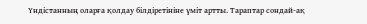Үндістанның оларға қолдау білдіретініне үміт артты. Тараптар сондай-ақ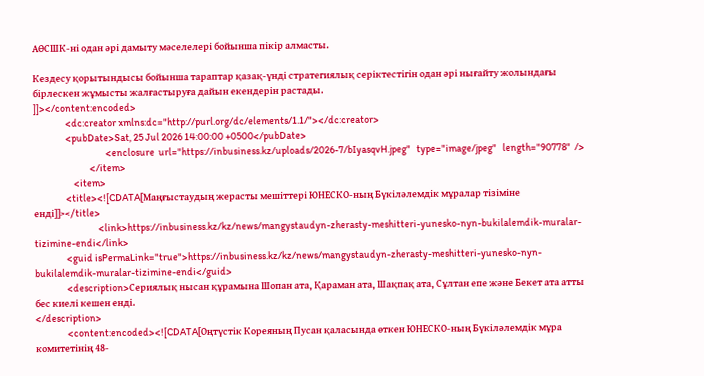АӨСШК-ні одан әрі дамыту мәселелері бойынша пікір алмасты.

Кездесу қорытындысы бойынша тараптар қазақ-үнді стратегиялық серіктестігін одан әрі нығайту жолындағы бірлескен жұмысты жалғастыруға дайын екендерін растады.
]]></content:encoded>
                <dc:creator xmlns:dc="http://purl.org/dc/elements/1.1/"></dc:creator>
                <pubDate>Sat, 25 Jul 2026 14:00:00 +0500</pubDate>
                                    <enclosure  url="https://inbusiness.kz/uploads/2026-7/bIyasqvH.jpeg"   type="image/jpeg"   length="90778"  />
                            </item>
                    <item>
                <title><![CDATA[Маңғыстаудың жерасты мешіттері ЮНЕСКО-ның Бүкіләлемдік мұралар тізіміне енді]]></title>
                                <link>https://inbusiness.kz/kz/news/mangystaudyn-zherasty-meshitteri-yunesko-nyn-bukilalemdik-muralar-tizimine-endi</link>
                <guid isPermaLink="true">https://inbusiness.kz/kz/news/mangystaudyn-zherasty-meshitteri-yunesko-nyn-bukilalemdik-muralar-tizimine-endi</guid>
                <description>Сериялық нысан құрамына Шопан ата, Қараман ата, Шақпақ ата, Сұлтан епе және Бекет ата атты бес киелі кешен енді.
</description>
                <content:encoded><![CDATA[Оңтүстік Кореяның Пусан қаласында өткен ЮНЕСКО-ның Бүкіләлемдік мұра комитетінің 48-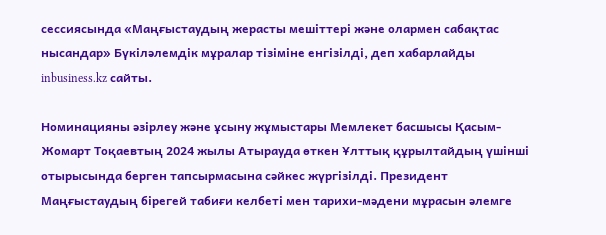сессиясында «Маңғыстаудың жерасты мешіттері және олармен сабақтас нысандар» Бүкіләлемдік мұралар тізіміне енгізілді, деп хабарлайды inbusiness.kz сайты.

Номинацияны әзірлеу және ұсыну жұмыстары Мемлекет басшысы Қасым-Жомарт Тоқаевтың 2024 жылы Атырауда өткен Ұлттық құрылтайдың үшінші отырысында берген тапсырмасына сәйкес жүргізілді. Президент Маңғыстаудың бірегей табиғи келбеті мен тарихи-мәдени мұрасын әлемге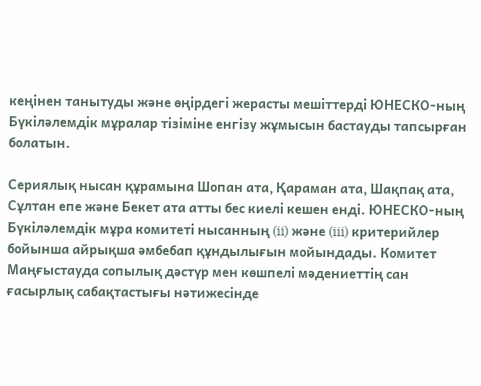кеңінен танытуды және өңірдегі жерасты мешіттерді ЮНЕСКО-ның Бүкіләлемдік мұралар тізіміне енгізу жұмысын бастауды тапсырған болатын.

Сериялық нысан құрамына Шопан ата, Қараман ата, Шақпақ ата, Сұлтан епе және Бекет ата атты бес киелі кешен енді. ЮНЕСКО-ның Бүкіләлемдік мұра комитеті нысанның (ii) және (iii) критерийлер бойынша айрықша әмбебап құндылығын мойындады. Комитет Маңғыстауда сопылық дәстүр мен көшпелі мәдениеттің сан ғасырлық сабақтастығы нәтижесінде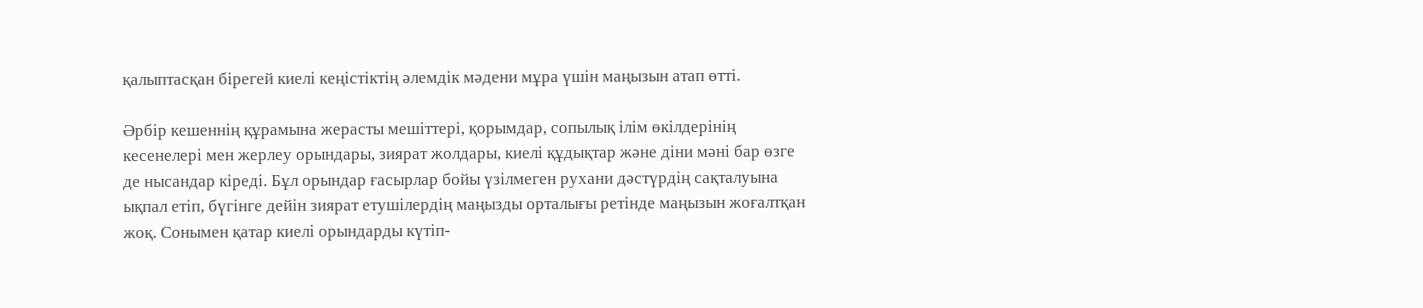қалыптасқан бірегей киелі кеңістіктің әлемдік мәдени мұра үшін маңызын атап өтті.

Әрбір кешеннің құрамына жерасты мешіттері, қорымдар, сопылық ілім өкілдерінің кесенелері мен жерлеу орындары, зиярат жолдары, киелі құдықтар және діни мәні бар өзге де нысандар кіреді. Бұл орындар ғасырлар бойы үзілмеген рухани дәстүрдің сақталуына ықпал етіп, бүгінге дейін зиярат етушілердің маңызды орталығы ретінде маңызын жоғалтқан жоқ. Сонымен қатар киелі орындарды күтіп-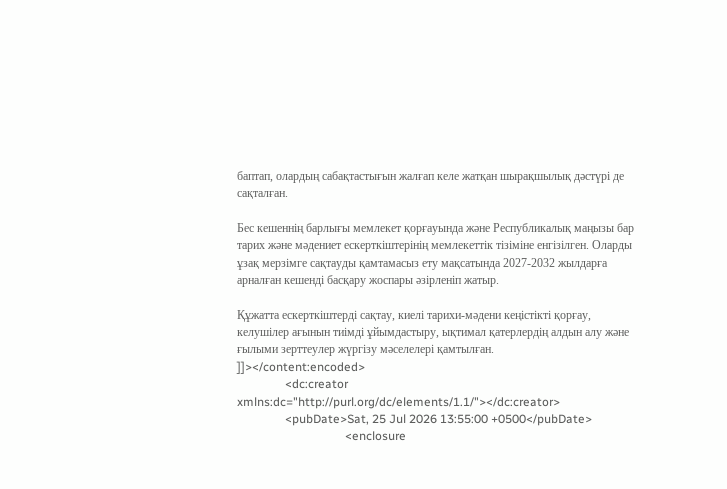баптап, олардың сабақтастығын жалғап келе жатқан шырақшылық дәстүрі де сақталған.

Бес кешеннің барлығы мемлекет қорғауында және Республикалық маңызы бар тарих және мәдениет ескерткіштерінің мемлекеттік тізіміне енгізілген. Оларды ұзақ мерзімге сақтауды қамтамасыз ету мақсатында 2027-2032 жылдарға арналған кешенді басқару жоспары әзірленіп жатыр.

Құжатта ескерткіштерді сақтау, киелі тарихи-мәдени кеңістікті қорғау, келушілер ағынын тиімді ұйымдастыру, ықтимал қатерлердің алдын алу және ғылыми зерттеулер жүргізу мәселелері қамтылған.
]]></content:encoded>
                <dc:creator xmlns:dc="http://purl.org/dc/elements/1.1/"></dc:creator>
                <pubDate>Sat, 25 Jul 2026 13:55:00 +0500</pubDate>
                                    <enclosure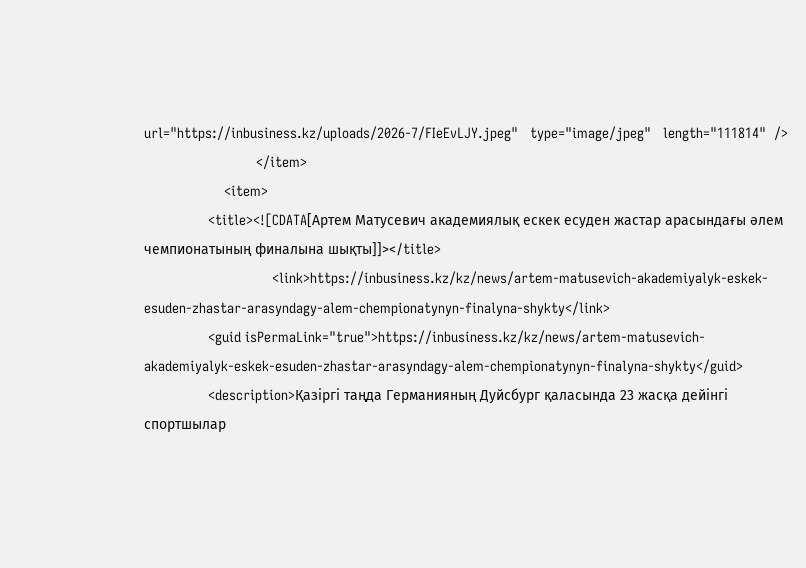url="https://inbusiness.kz/uploads/2026-7/FIeEvLJY.jpeg"   type="image/jpeg"   length="111814"  />
                            </item>
                    <item>
                <title><![CDATA[Артем Матусевич академиялық ескек есуден жастар арасындағы әлем чемпионатының финалына шықты]]></title>
                                <link>https://inbusiness.kz/kz/news/artem-matusevich-akademiyalyk-eskek-esuden-zhastar-arasyndagy-alem-chempionatynyn-finalyna-shykty</link>
                <guid isPermaLink="true">https://inbusiness.kz/kz/news/artem-matusevich-akademiyalyk-eskek-esuden-zhastar-arasyndagy-alem-chempionatynyn-finalyna-shykty</guid>
                <description>Қазіргі таңда Германияның Дуйсбург қаласында 23 жасқа дейінгі спортшылар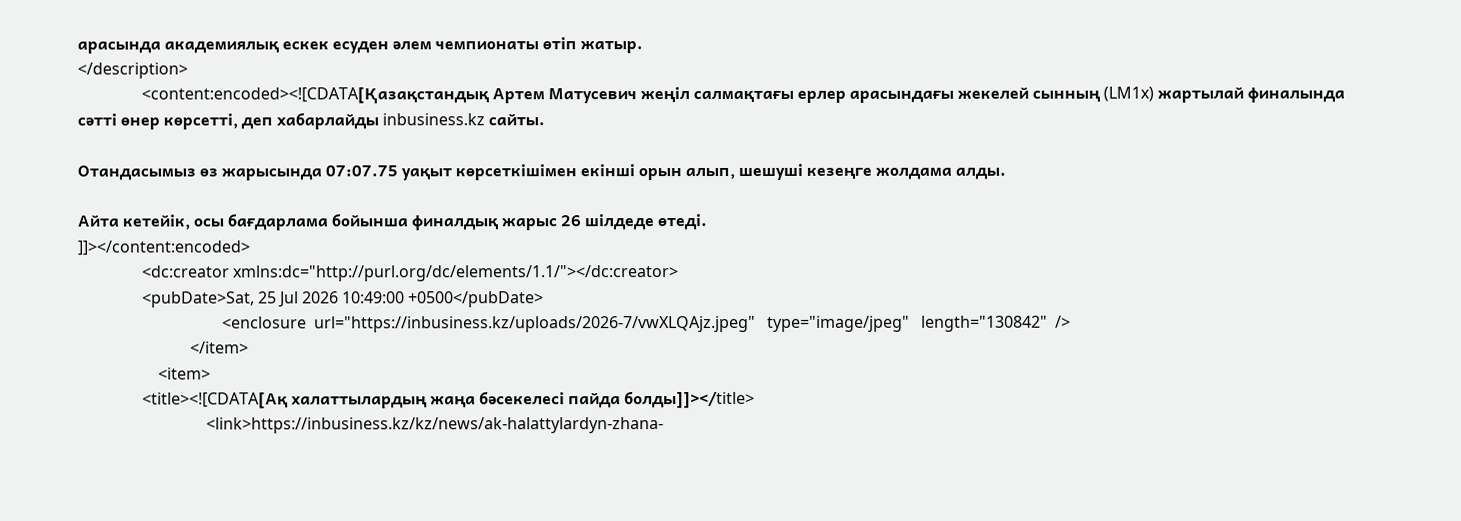арасында академиялық ескек есуден әлем чемпионаты өтіп жатыр.
</description>
                <content:encoded><![CDATA[Қазақстандық Артем Матусевич жеңіл салмақтағы ерлер арасындағы жекелей сынның (LM1x) жартылай финалында сәтті өнер көрсетті, деп хабарлайды inbusiness.kz сайты.

Отандасымыз өз жарысында 07:07.75 уақыт көрсеткішімен екінші орын алып, шешуші кезеңге жолдама алды.

Айта кетейік, осы бағдарлама бойынша финалдық жарыс 26 шілдеде өтеді.
]]></content:encoded>
                <dc:creator xmlns:dc="http://purl.org/dc/elements/1.1/"></dc:creator>
                <pubDate>Sat, 25 Jul 2026 10:49:00 +0500</pubDate>
                                    <enclosure  url="https://inbusiness.kz/uploads/2026-7/vwXLQAjz.jpeg"   type="image/jpeg"   length="130842"  />
                            </item>
                    <item>
                <title><![CDATA[Ақ халаттылардың жаңа бәсекелесі пайда болды]]></title>
                                <link>https://inbusiness.kz/kz/news/ak-halattylardyn-zhana-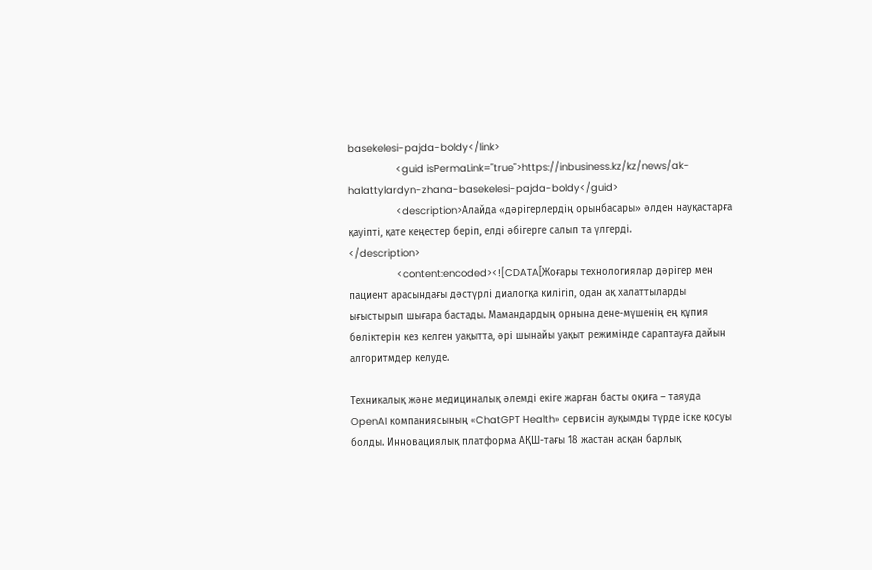basekelesi-pajda-boldy</link>
                <guid isPermaLink="true">https://inbusiness.kz/kz/news/ak-halattylardyn-zhana-basekelesi-pajda-boldy</guid>
                <description>Алайда «дәрігерлердің орынбасары» әлден науқастарға қауіпті, қате кеңестер беріп, елді әбігерге салып та үлгерді.
</description>
                <content:encoded><![CDATA[Жоғары технологиялар дәрігер мен пациент арасындағы дәстүрлі диалогқа килігіп, одан ақ халаттыларды ығыстырып шығара бастады. Мамандардың орнына дене-мүшенің ең құпия бөліктерін кез келген уақытта, әрі шынайы уақыт режимінде сараптауға дайын алгоритмдер келуде.

Техникалық және медициналық әлемді екіге жарған басты оқиға – таяуда OpenAI компаниясының «ChatGPT Health» сервисін ауқымды түрде іске қосуы болды. Инновациялық платформа АҚШ-тағы 18 жастан асқан барлық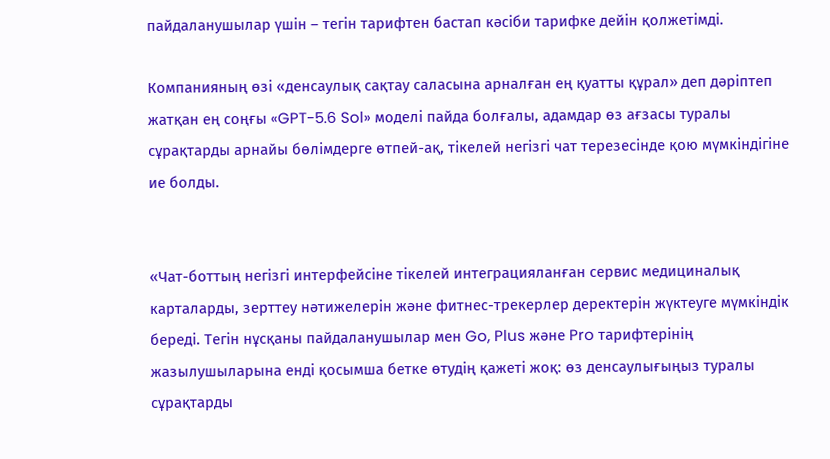пайдаланушылар үшін – тегін тарифтен бастап кәсіби тарифке дейін қолжетімді.

Компанияның өзі «денсаулық сақтау саласына арналған ең қуатты құрал» деп дәріптеп жатқан ең соңғы «GPT-5.6 Sol» моделі пайда болғалы, адамдар өз ағзасы туралы сұрақтарды арнайы бөлімдерге өтпей-ақ, тікелей негізгі чат терезесінде қою мүмкіндігіне ие болды.


«Чат-боттың негізгі интерфейсіне тікелей интеграцияланған сервис медициналық карталарды, зерттеу нәтижелерін және фитнес-трекерлер деректерін жүктеуге мүмкіндік береді. Тегін нұсқаны пайдаланушылар мен Go, Plus және Pro тарифтерінің жазылушыларына енді қосымша бетке өтудің қажеті жоқ: өз денсаулығыңыз туралы сұрақтарды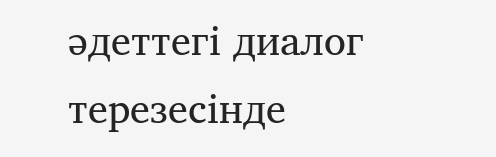әдеттегі диалог терезесінде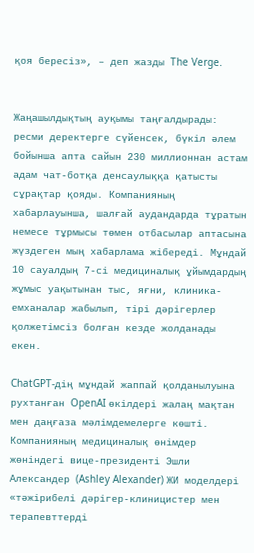қоя бересіз», – деп жазды The Verge.


Жаңашылдықтың ауқымы таңғалдырады: ресми деректерге сүйенсек, бүкіл әлем бойынша апта сайын 230 миллионнан астам адам чат-ботқа денсаулыққа қатысты сұрақтар қояды. Компанияның хабарлауынша, шалғай аудандарда тұратын немесе тұрмысы төмен отбасылар аптасына жүздеген мың хабарлама жібереді. Мұндай 10 сауалдың 7-сі медициналық ұйымдардың жұмыс уақытынан тыс, яғни, клиника-емханалар жабылып, тірі дәрігерлер қолжетімсіз болған кезде жолданады екен.

ChatGPT-дің мұндай жаппай қолданылуына рухтанған OpenAI өкілдері жалаң мақтан мен даңғаза мәлімдемелерге көшті. Компанияның медициналық өнімдер жөніндегі вице-президенті Эшли Александер (Ashley Alexander) ЖИ моделдері «тәжірибелі дәрігер-клиницистер мен терапевттерді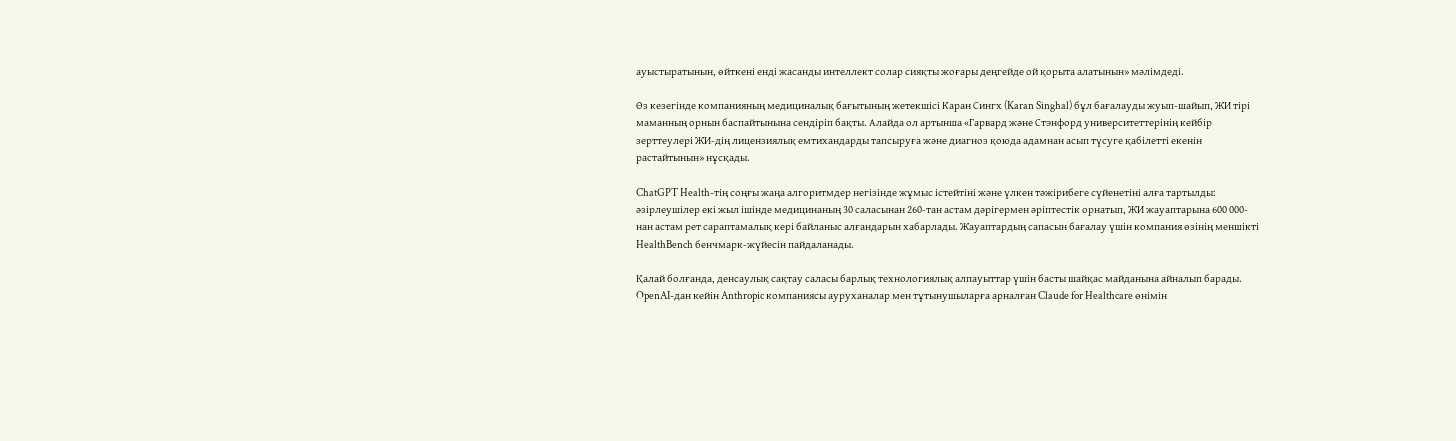ауыстыратынын, өйткені енді жасанды интеллект солар сияқты жоғары деңгейде ой қорыта алатынын» мәлімдеді.

Өз кезегінде компанияның медициналық бағытының жетекшісі Каран Сингх (Karan Singhal) бұл бағалауды жуып-шайып, ЖИ тірі маманның орнын баспайтынына сендіріп бақты. Алайда ол артынша «Гарвард және Стэнфорд университеттерінің кейбір зерттеулері ЖИ-дің лицензиялық емтихандарды тапсыруға және диагноз қоюда адамнан асып түсуге қабілетті екенін растайтынын» нұсқады.

ChatGPT Health-тің соңғы жаңа алгоритмдер негізінде жұмыс істейтіні және үлкен тәжірибеге сүйенетіні алға тартылды: әзірлеушілер екі жыл ішінде медицинаның 30 саласынан 260-тан астам дәрігермен әріптестік орнатып, ЖИ жауаптарына 600 000-нан астам рет сараптамалық кері байланыс алғандарын хабарлады. Жауаптардың сапасын бағалау үшін компания өзінің меншікті HealthBench бенчмарк-жүйесін пайдаланады.

Қалай болғанда, денсаулық сақтау саласы барлық технологиялық алпауыттар үшін басты шайқас майданына айналып барады. OpenAI-дан кейін Anthropic компаниясы ауруханалар мен тұтынушыларға арналған Claude for Healthcare өнімін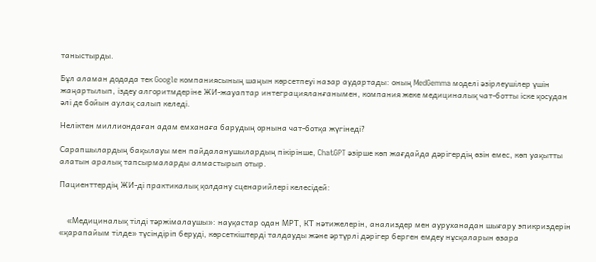таныстырды.

Бұл аламан додада тек Google компаниясының шаңын көрсетпеуі назар аудартады: оның MedGemma моделі әзірлеушілер үшін жаңартылып, іздеу алгоритмдеріне ЖИ-жауаптар интеграцияланғанымен, компания жеке медициналық чат-ботты іске қосудан әлі де бойын аулақ салып келеді.

Неліктен миллиондаған адам емханаға барудың орнына чат-ботқа жүгінеді?

Сарапшылардың бақылауы мен пайдаланушылардың пікірінше, ChatGPT әзірше көп жағдайда дәрігердің өзін емес, көп уақытты алатын аралық тапсырмаларды алмастырып отыр.

Пациенттердің ЖИ-ді практикалық қолдану сценарийлері келесідей:


    «Медициналық тілді тәржімалаушы»: науқастар одан МРТ, КТ нәтижелерін, анализдер мен ауруханадан шығару эпикриздерін «қарапайым тілде» түсіндіріп беруді, көрсеткіштерді талдауды және әртүрлі дәрігер берген емдеу нұсқаларын өзара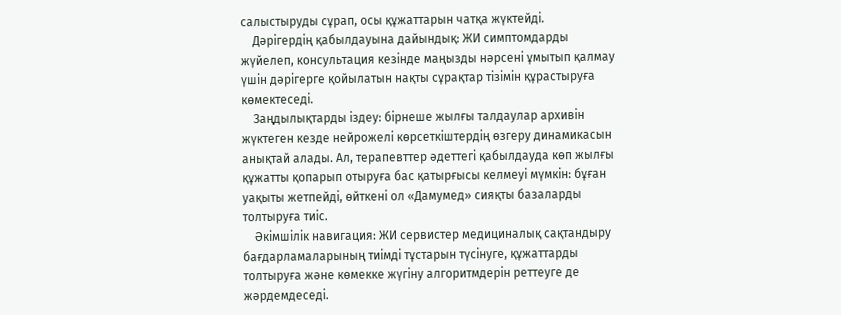салыстыруды сұрап, осы құжаттарын чатқа жүктейді.
    Дәрігердің қабылдауына дайындық: ЖИ симптомдарды жүйелеп, консультация кезінде маңызды нәрсені ұмытып қалмау үшін дәрігерге қойылатын нақты сұрақтар тізімін құрастыруға көмектеседі.
    Заңдылықтарды іздеу: бірнеше жылғы талдаулар архивін жүктеген кезде нейрожелі көрсеткіштердің өзгеру динамикасын анықтай алады. Ал, терапевттер әдеттегі қабылдауда көп жылғы құжатты қопарып отыруға бас қатырғысы келмеуі мүмкін: бұған уақыты жетпейді, өйткені ол «Дамумед» сияқты базаларды толтыруға тиіс.
    Әкімшілік навигация: ЖИ сервистер медициналық сақтандыру бағдарламаларының тиімді тұстарын түсінуге, құжаттарды толтыруға және көмекке жүгіну алгоритмдерін реттеуге де жәрдемдеседі.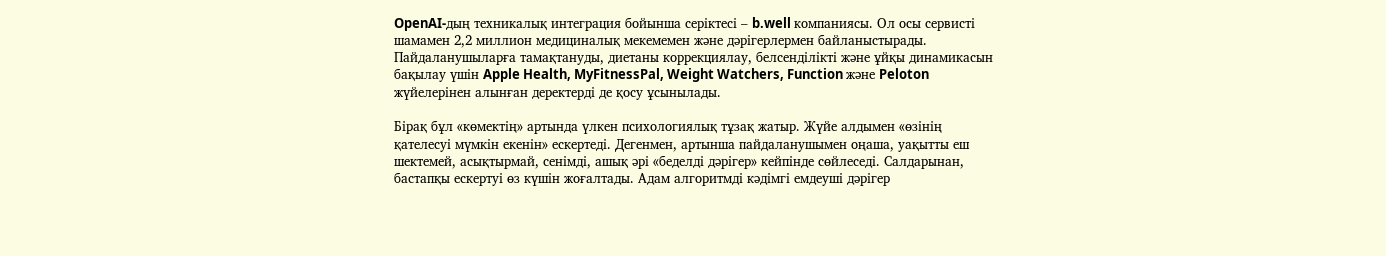OpenAI-дың техникалық интеграция бойынша серіктесі – b.well компаниясы. Ол осы сервисті шамамен 2,2 миллион медициналық мекемемен және дәрігерлермен байланыстырады. Пайдаланушыларға тамақтануды, диетаны коррекциялау, белсенділікті және ұйқы динамикасын бақылау үшін Apple Health, MyFitnessPal, Weight Watchers, Function және Peloton жүйелерінен алынған деректерді де қосу ұсынылады.

Бірақ бұл «көмектің» артында үлкен психологиялық тұзақ жатыр. Жүйе алдымен «өзінің қателесуі мүмкін екенін» ескертеді. Дегенмен, артынша пайдаланушымен оңаша, уақытты еш шектемей, асықтырмай, сенімді, ашық әрі «беделді дәрігер» кейпінде сөйлеседі. Салдарынан, бастапқы ескертуі өз күшін жоғалтады. Адам алгоритмді кәдімгі емдеуші дәрігер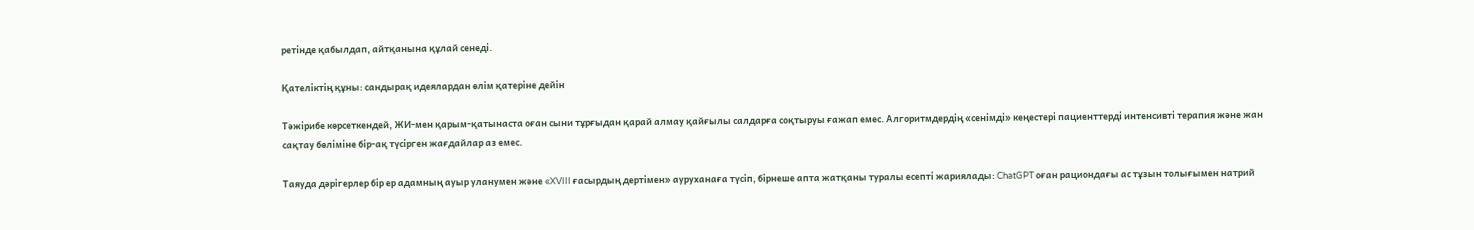ретінде қабылдап, айтқанына құлай сенеді.

Қателіктің құны: сандырақ идеялардан өлім қатеріне дейін

Тәжірибе көрсеткендей, ЖИ-мен қарым-қатынаста оған сыни тұрғыдан қарай алмау қайғылы салдарға соқтыруы ғажап емес. Алгоритмдердің «сенімді» кеңестері пациенттерді интенсивті терапия және жан сақтау бөліміне бір-ақ түсірген жағдайлар аз емес.

Таяуда дәрігерлер бір ер адамның ауыр уланумен және «XVIII ғасырдың дертімен» ауруханаға түсіп, бірнеше апта жатқаны туралы есепті жариялады: ChatGPT оған рациондағы ас тұзын толығымен натрий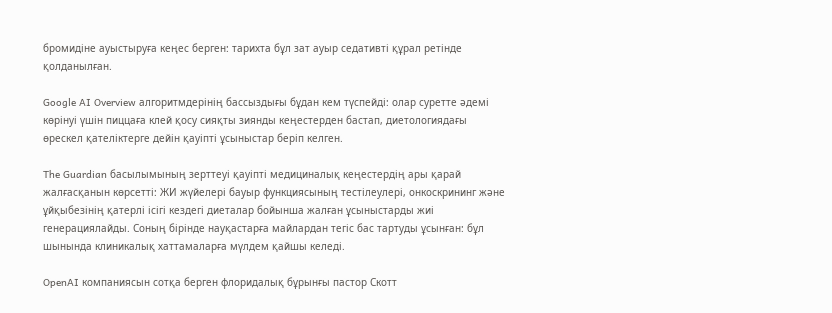бромидіне ауыстыруға кеңес берген: тарихта бұл зат ауыр седативті құрал ретінде қолданылған.

Google AI Overview алгоритмдерінің бассыздығы бұдан кем түспейді: олар суретте әдемі көрінуі үшін пиццаға клей қосу сияқты зиянды кеңестерден бастап, диетологиядағы өрескел қателіктерге дейін қауіпті ұсыныстар беріп келген.

The Guardian басылымының зерттеуі қауіпті медициналық кеңестердің ары қарай жалғасқанын көрсетті: ЖИ жүйелері бауыр функциясының тестілеулері, онкоскрининг және ұйқыбезінің қатерлі ісігі кездегі диеталар бойынша жалған ұсыныстарды жиі генерациялайды. Соның бірінде науқастарға майлардан тегіс бас тартуды ұсынған: бұл шынында клиникалық хаттамаларға мүлдем қайшы келеді.

OpenAI компаниясын сотқа берген флоридалық бұрынғы пастор Скотт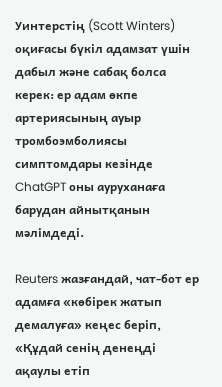Уинтерстің (Scott Winters) оқиғасы бүкіл адамзат үшін дабыл және сабақ болса керек: ер адам өкпе артериясының ауыр тромбоэмболиясы симптомдары кезінде ChatGPT оны ауруханаға барудан айнытқанын мәлімдеді.

Reuters жазғандай, чат-бот ер адамға «көбірек жатып демалуға» кеңес беріп, «Құдай сенің денеңді ақаулы етіп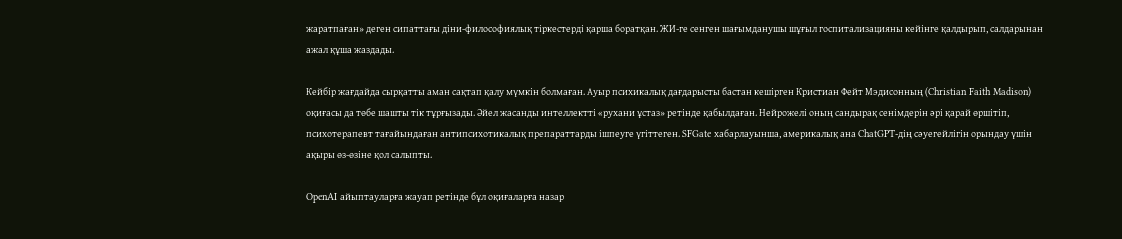жаратпаған» деген сипаттағы діни-философиялық тіркестерді қарша боратқан. ЖИ-ге сенген шағымданушы шұғыл госпитализацияны кейінге қалдырып, салдарынан ажал құша жаздады.

Кейбір жағдайда сырқатты аман сақтап қалу мүмкін болмаған. Ауыр психикалық дағдарысты бастан кешірген Кристиан Фейт Мэдисонның (Christian Faith Madison) оқиғасы да төбе шашты тік тұрғызады. Әйел жасанды интеллектті «рухани ұстаз» ретінде қабылдаған. Нейрожелі оның сандырақ сенімдерін әрі қарай өршітіп, психотерапевт тағайындаған антипсихотикалық препараттарды ішпеуге үгіттеген. SFGate хабарлауынша, америкалық ана ChatGPT-дің сәуегейлігін орындау үшін ақыры өз-өзіне қол салыпты.

OpenAI айыптауларға жауап ретінде бұл оқиғаларға назар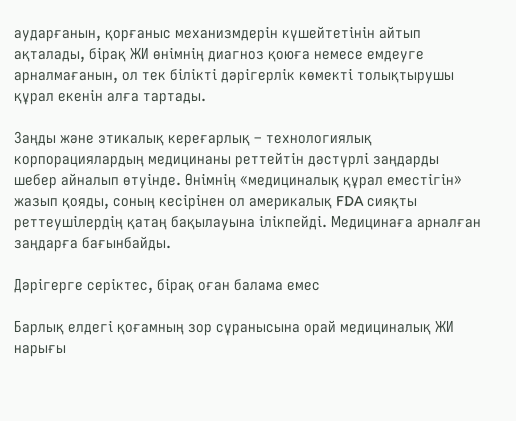аударғанын, қорғаныс механизмдерін күшейтетінін айтып ақталады, бірақ ЖИ өнімнің диагноз қоюға немесе емдеуге арналмағанын, ол тек білікті дәрігерлік көмекті толықтырушы құрал екенін алға тартады.

Заңды және этикалық кереғарлық – технологиялық корпорациялардың медицинаны реттейтін дәстүрлі заңдарды шебер айналып өтуінде. Өнімнің «медициналық құрал еместігін» жазып қояды, соның кесірінен ол америкалық FDA сияқты реттеушілердің қатаң бақылауына ілікпейді. Медицинаға арналған заңдарға бағынбайды.

Дәрігерге серіктес, бірақ оған балама емес

Барлық елдегі қоғамның зор сұранысына орай медициналық ЖИ нарығы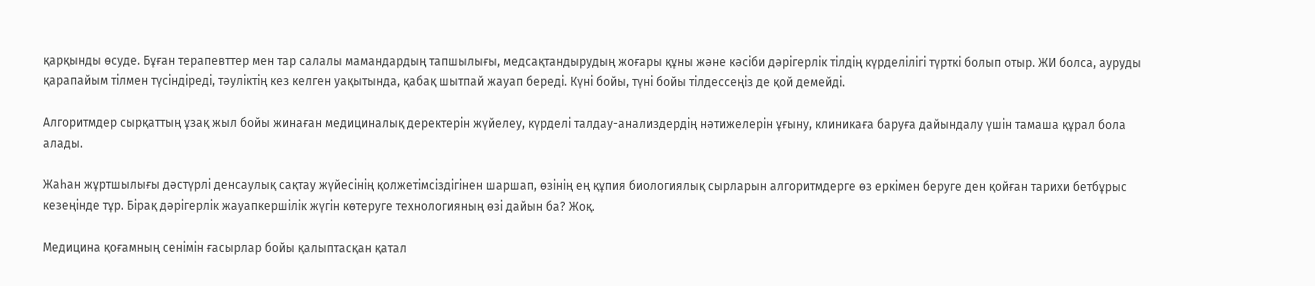қарқынды өсуде. Бұған терапевттер мен тар салалы мамандардың тапшылығы, медсақтандырудың жоғары құны және кәсіби дәрігерлік тілдің күрделілігі түрткі болып отыр. ЖИ болса, ауруды қарапайым тілмен түсіндіреді, тәуліктің кез келген уақытында, қабақ шытпай жауап береді. Күні бойы, түні бойы тілдессеңіз де қой демейді.

Алгоритмдер сырқаттың ұзақ жыл бойы жинаған медициналық деректерін жүйелеу, күрделі талдау-анализдердің нәтижелерін ұғыну, клиникаға баруға дайындалу үшін тамаша құрал бола алады.

Жаһан жұртшылығы дәстүрлі денсаулық сақтау жүйесінің қолжетімсіздігінен шаршап, өзінің ең құпия биологиялық сырларын алгоритмдерге өз еркімен беруге ден қойған тарихи бетбұрыс кезеңінде тұр. Бірақ дәрігерлік жауапкершілік жүгін көтеруге технологияның өзі дайын ба? Жоқ.

Медицина қоғамның сенімін ғасырлар бойы қалыптасқан қатал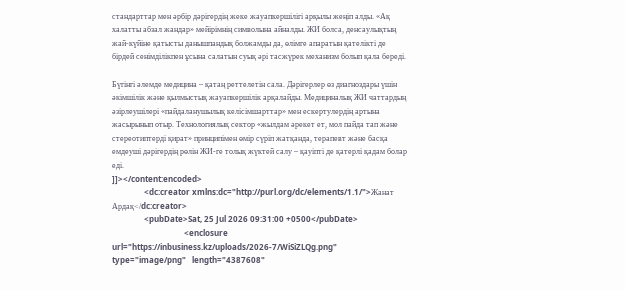стандарттар мен әрбір дәрігердің жеке жауапкершілігі арқылы жеңіп алды. «Ақ халатты абзал жандар» мейірімнің символына айналды. ЖИ болса, денсаулықтың жай-күйіне қатысты данышпандық болжамды да, өлімге апаратын қателікті де бірдей сенімділікпен ұсына салатын суық әрі тасжүрек механизм болып қала береді.

Бүгінгі әлемде медицина – қатаң реттелетін сала. Дәрігерлер өз диагноздары үшін әкімшілік және қылмыстық жауапкершілік арқалайды. Медициналық ЖИ чаттардың әзірлеушілері «пайдаланушылық келісімшарттар» мен ескертулердің артына жасырынып отыр. Технологиялық сектор «жылдам әрекет ет, мол пайда тап және стереотиптерді қират» принципімен өмір сүріп жатқанда, терапевт және басқа емдеуші дәрігердің рөлін ЖИ-ге толық жүктей салу – қауіпті де қатерлі қадам болар еді.
]]></content:encoded>
                <dc:creator xmlns:dc="http://purl.org/dc/elements/1.1/">Жанат Ардақ</dc:creator>
                <pubDate>Sat, 25 Jul 2026 09:31:00 +0500</pubDate>
                                    <enclosure  url="https://inbusiness.kz/uploads/2026-7/WiSiZLQg.png"   type="image/png"   length="4387608"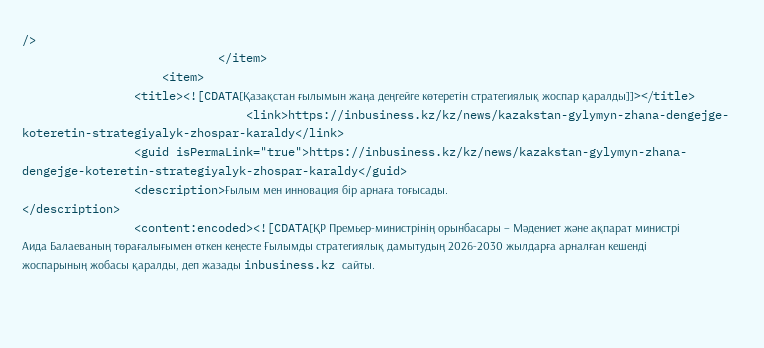/>
                            </item>
                    <item>
                <title><![CDATA[Қазақстан ғылымын жаңа деңгейге көтеретін стратегиялық жоспар қаралды]]></title>
                                <link>https://inbusiness.kz/kz/news/kazakstan-gylymyn-zhana-dengejge-koteretin-strategiyalyk-zhospar-karaldy</link>
                <guid isPermaLink="true">https://inbusiness.kz/kz/news/kazakstan-gylymyn-zhana-dengejge-koteretin-strategiyalyk-zhospar-karaldy</guid>
                <description>Ғылым мен инновация бір арнаға тоғысады.
</description>
                <content:encoded><![CDATA[ҚР Премьер-министрінің орынбасары – Мәдениет және ақпарат министрі Аида Балаеваның төрағалығымен өткен кеңесте Ғылымды стратегиялық дамытудың 2026-2030 жылдарға арналған кешенді жоспарының жобасы қаралды, деп жазады inbusiness.kz сайты.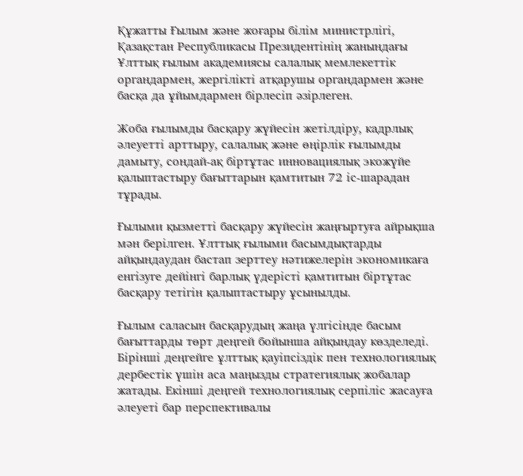Құжатты Ғылым және жоғары білім министрлігі, Қазақстан Республикасы Президентінің жанындағы Ұлттық ғылым академиясы салалық мемлекеттік органдармен, жергілікті атқарушы органдармен және басқа да ұйымдармен бірлесіп әзірлеген.

Жоба ғылымды басқару жүйесін жетілдіру, кадрлық әлеуетті арттыру, салалық және өңірлік ғылымды дамыту, сондай-ақ біртұтас инновациялық экожүйе қалыптастыру бағыттарын қамтитын 72 іс-шарадан тұрады.

Ғылыми қызметті басқару жүйесін жаңғыртуға айрықша мән берілген. Ұлттық ғылыми басымдықтарды айқындаудан бастап зерттеу нәтижелерін экономикаға енгізуге дейінгі барлық үдерісті қамтитын біртұтас басқару тетігін қалыптастыру ұсынылды.

Ғылым саласын басқарудың жаңа үлгісінде басым бағыттарды төрт деңгей бойынша айқындау көзделеді. Бірінші деңгейге ұлттық қауіпсіздік пен технологиялық дербестік үшін аса маңызды стратегиялық жобалар жатады. Екінші деңгей технологиялық серпіліс жасауға әлеуеті бар перспективалы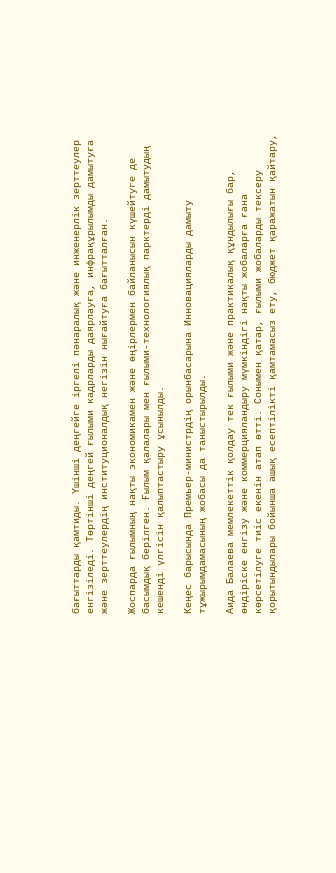бағыттарды қамтиды. Үшінші деңгейге іргелі пәнаралық және инженерлік зерттеулер енгізіледі. Төртінші деңгей ғылыми кадрларды даярлауға, инфрақұрылымды дамытуға және зерттеулердің институционалдық негізін нығайтуға бағытталған.

Жоспарда ғылымның нақты экономикамен және өңірлермен байланысын күшейтуге де басымдық берілген. Ғылым қалалары мен ғылыми-технологиялық парктерді дамытудың кешенді үлгісін қалыптастыру ұсынылды.

Кеңес барысында Премьер-министрдің орынбасарына Инновацияларды дамыту тұжырымдамасының жобасы да таныстырылды.

Аида Балаева мемлекеттік қолдау тек ғылыми және практикалық құндылығы бар, өндіріске енгізу және коммерцияландыру мүмкіндігі нақты жобаларға ғана көрсетілуге тиіс екенін атап өтті. Сонымен қатар, ғылыми жобаларды тексеру қорытындылары бойынша ашық есептілікті қамтамасыз ету, бюджет қаражатын қайтару,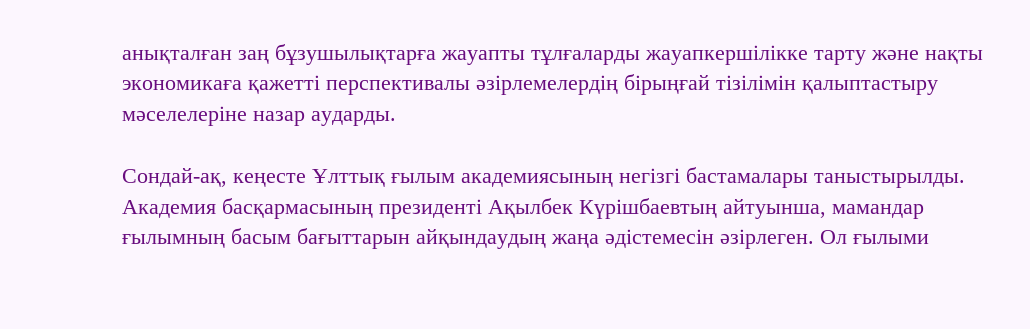анықталған заң бұзушылықтарға жауапты тұлғаларды жауапкершілікке тарту және нақты экономикаға қажетті перспективалы әзірлемелердің бірыңғай тізілімін қалыптастыру мәселелеріне назар аударды.

Сондай-ақ, кеңесте Ұлттық ғылым академиясының негізгі бастамалары таныстырылды. Академия басқармасының президенті Ақылбек Күрішбаевтың айтуынша, мамандар ғылымның басым бағыттарын айқындаудың жаңа әдістемесін әзірлеген. Ол ғылыми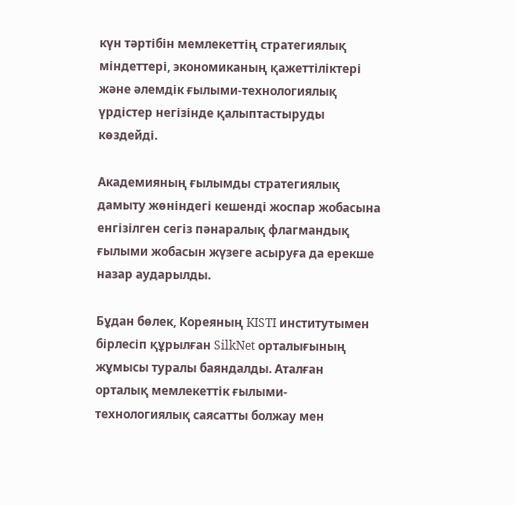күн тәртібін мемлекеттің стратегиялық міндеттері, экономиканың қажеттіліктері және әлемдік ғылыми-технологиялық үрдістер негізінде қалыптастыруды көздейді.

Академияның ғылымды стратегиялық дамыту жөніндегі кешенді жоспар жобасына енгізілген сегіз пәнаралық флагмандық ғылыми жобасын жүзеге асыруға да ерекше назар аударылды.

Бұдан бөлек, Кореяның KISTI институтымен бірлесіп құрылған SilkNet орталығының жұмысы туралы баяндалды. Аталған орталық мемлекеттік ғылыми-технологиялық саясатты болжау мен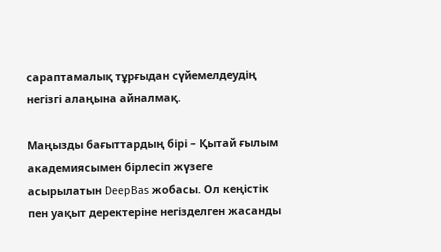сараптамалық тұрғыдан сүйемелдеудің негізгі алаңына айналмақ.

Маңызды бағыттардың бірі – Қытай ғылым академиясымен бірлесіп жүзеге асырылатын DeepBas жобасы. Ол кеңістік пен уақыт деректеріне негізделген жасанды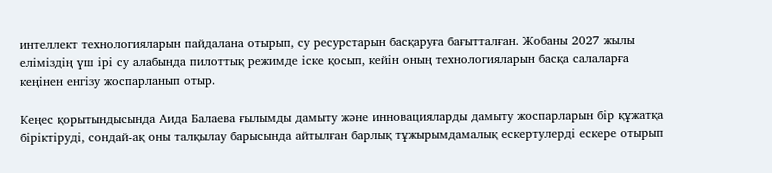интеллект технологияларын пайдалана отырып, су ресурстарын басқаруға бағытталған. Жобаны 2027 жылы еліміздің үш ірі су алабында пилоттық режимде іске қосып, кейін оның технологияларын басқа салаларға кеңінен енгізу жоспарланып отыр.

Кеңес қорытындысында Аида Балаева ғылымды дамыту және инновацияларды дамыту жоспарларын бір құжатқа біріктіруді, сондай-ақ оны талқылау барысында айтылған барлық тұжырымдамалық ескертулерді ескере отырып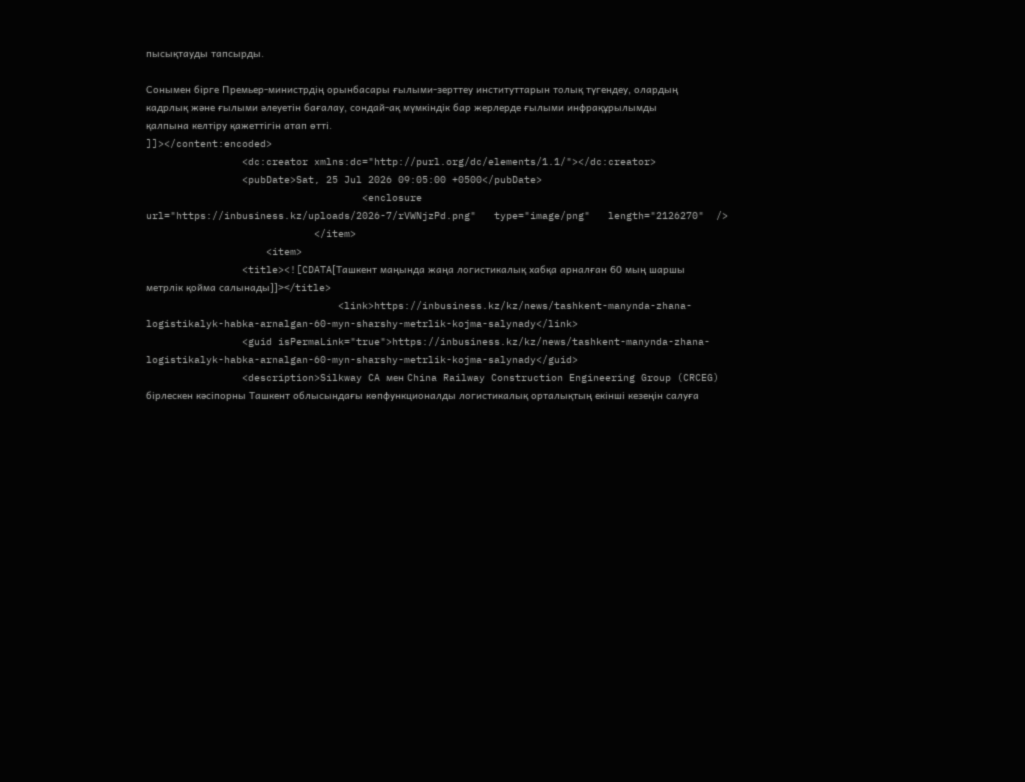пысықтауды тапсырды.

Сонымен бірге Премьер-министрдің орынбасары ғылыми-зерттеу институттарын толық түгендеу, олардың кадрлық және ғылыми әлеуетін бағалау, сондай-ақ мүмкіндік бар жерлерде ғылыми инфрақұрылымды қалпына келтіру қажеттігін атап өтті.
]]></content:encoded>
                <dc:creator xmlns:dc="http://purl.org/dc/elements/1.1/"></dc:creator>
                <pubDate>Sat, 25 Jul 2026 09:05:00 +0500</pubDate>
                                    <enclosure  url="https://inbusiness.kz/uploads/2026-7/rVWNjzPd.png"   type="image/png"   length="2126270"  />
                            </item>
                    <item>
                <title><![CDATA[Ташкент маңында жаңа логистикалық хабқа арналған 60 мың шаршы метрлік қойма салынады]]></title>
                                <link>https://inbusiness.kz/kz/news/tashkent-manynda-zhana-logistikalyk-habka-arnalgan-60-myn-sharshy-metrlik-kojma-salynady</link>
                <guid isPermaLink="true">https://inbusiness.kz/kz/news/tashkent-manynda-zhana-logistikalyk-habka-arnalgan-60-myn-sharshy-metrlik-kojma-salynady</guid>
                <description>Silkway CA мен China Railway Construction Engineering Group (CRCEG) бірлескен кәсіпорны Ташкент облысындағы көпфункционалды логистикалық орталықтың екінші кезеңін салуға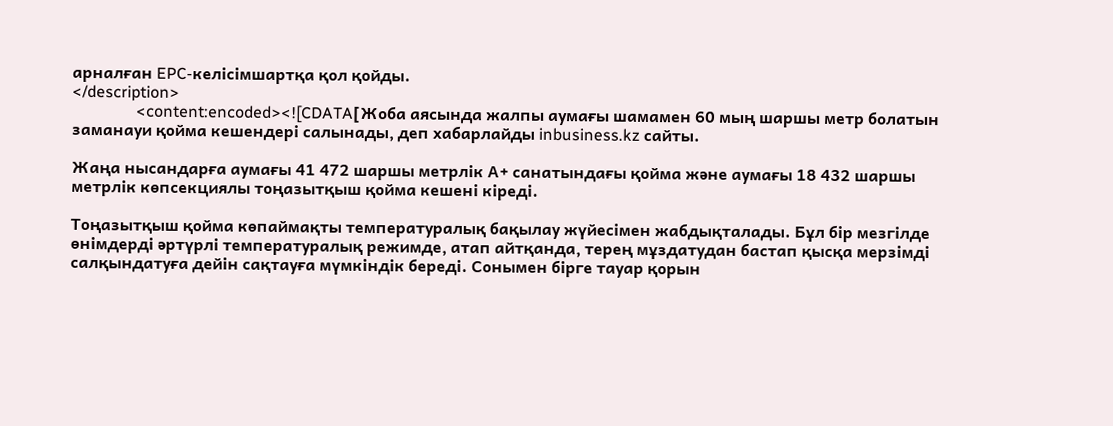арналған EPC-келісімшартқа қол қойды.
</description>
                <content:encoded><![CDATA[Жоба аясында жалпы аумағы шамамен 60 мың шаршы метр болатын заманауи қойма кешендері салынады, деп хабарлайды inbusiness.kz сайты.

Жаңа нысандарға аумағы 41 472 шаршы метрлік А+ санатындағы қойма және аумағы 18 432 шаршы метрлік көпсекциялы тоңазытқыш қойма кешені кіреді.

Тоңазытқыш қойма көпаймақты температуралық бақылау жүйесімен жабдықталады. Бұл бір мезгілде өнімдерді әртүрлі температуралық режимде, атап айтқанда, терең мұздатудан бастап қысқа мерзімді салқындатуға дейін сақтауға мүмкіндік береді. Сонымен бірге тауар қорын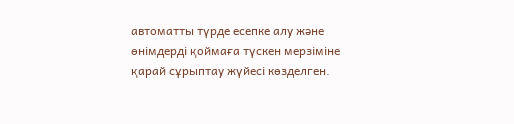автоматты түрде есепке алу және өнімдерді қоймаға түскен мерзіміне қарай сұрыптау жүйесі көзделген.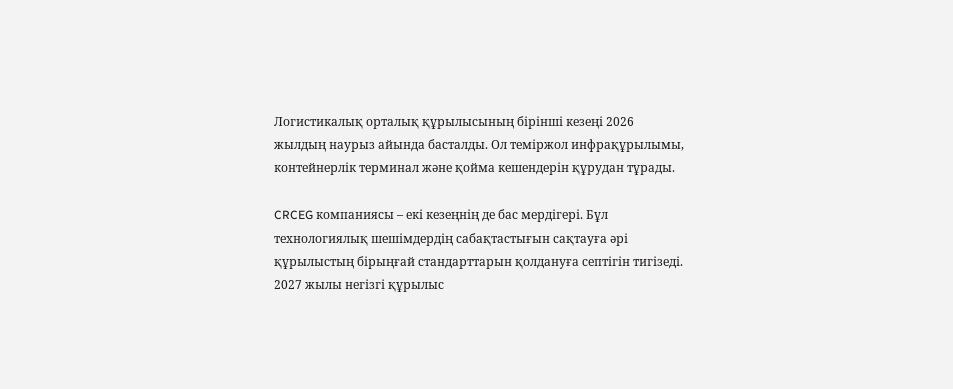Логистикалық орталық құрылысының бірінші кезеңі 2026 жылдың наурыз айында басталды. Ол теміржол инфрақұрылымы, контейнерлік терминал және қойма кешендерін құрудан тұрады.

CRCEG компаниясы – екі кезеңнің де бас мердігері. Бұл технологиялық шешімдердің сабақтастығын сақтауға әрі құрылыстың бірыңғай стандарттарын қолдануға септігін тигізеді. 2027 жылы негізгі құрылыс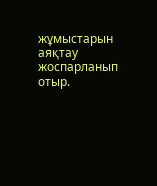жұмыстарын аяқтау жоспарланып отыр.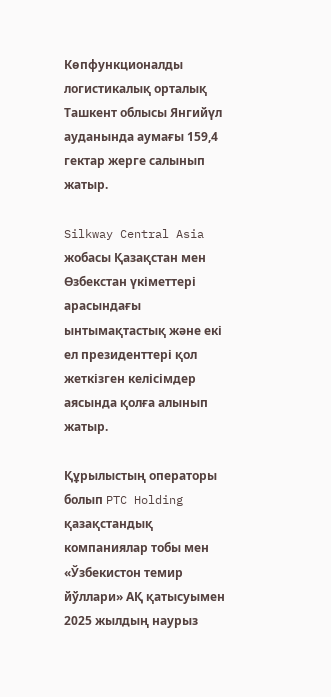Көпфункционалды логистикалық орталық Ташкент облысы Янгийүл ауданында аумағы 159,4 гектар жерге салынып жатыр.

Silkway Central Asia жобасы Қазақстан мен Өзбекстан үкіметтері арасындағы ынтымақтастық және екі ел президенттері қол жеткізген келісімдер аясында қолға алынып жатыр.

Құрылыстың операторы болып PTC Holding қазақстандық компаниялар тобы мен «Ўзбекистон темир йўллари» АҚ қатысуымен 2025 жылдың наурыз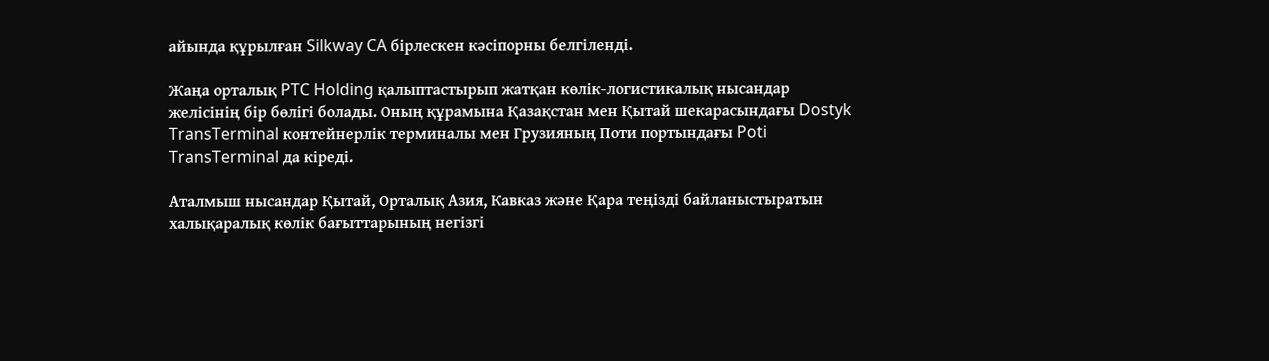айында құрылған Silkway CA бірлескен кәсіпорны белгіленді.

Жаңа орталық PTC Holding қалыптастырып жатқан көлік-логистикалық нысандар желісінің бір бөлігі болады. Оның құрамына Қазақстан мен Қытай шекарасындағы Dostyk TransTerminal контейнерлік терминалы мен Грузияның Поти портындағы Poti TransTerminal да кіреді.

Аталмыш нысандар Қытай, Орталық Азия, Кавказ және Қара теңізді байланыстыратын халықаралық көлік бағыттарының негізгі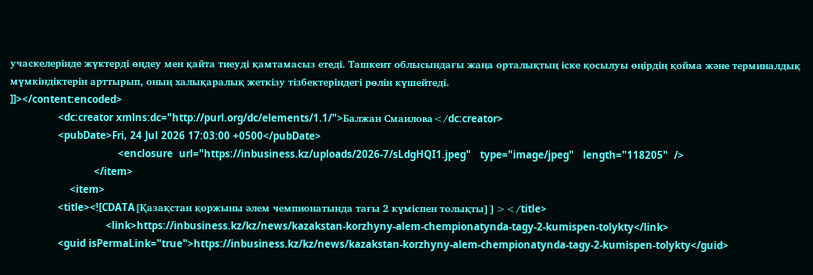учаскелерінде жүктерді өңдеу мен қайта тиеуді қамтамасыз етеді. Ташкент облысындағы жаңа орталықтың іске қосылуы өңірдің қойма және терминалдық мүмкіндіктерін арттырып, оның халықаралық жеткізу тізбектеріндегі рөлін күшейтеді.
]]></content:encoded>
                <dc:creator xmlns:dc="http://purl.org/dc/elements/1.1/">Балжан Смаилова</dc:creator>
                <pubDate>Fri, 24 Jul 2026 17:03:00 +0500</pubDate>
                                    <enclosure  url="https://inbusiness.kz/uploads/2026-7/sLdgHQI1.jpeg"   type="image/jpeg"   length="118205"  />
                            </item>
                    <item>
                <title><![CDATA[Қазақстан қоржыны әлем чемпионатында тағы 2 күміспен толықты]]></title>
                                <link>https://inbusiness.kz/kz/news/kazakstan-korzhyny-alem-chempionatynda-tagy-2-kumispen-tolykty</link>
                <guid isPermaLink="true">https://inbusiness.kz/kz/news/kazakstan-korzhyny-alem-chempionatynda-tagy-2-kumispen-tolykty</guid>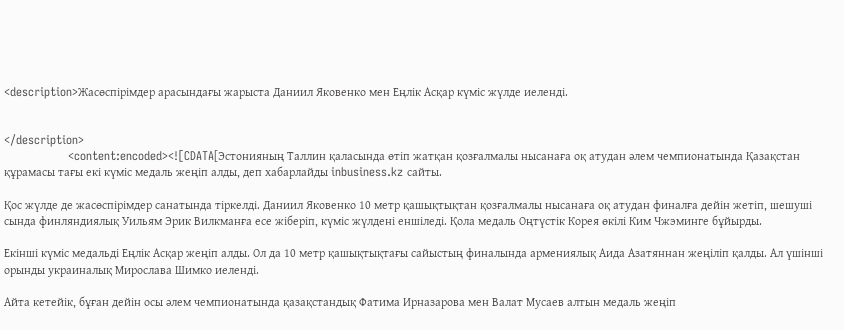<description>Жасөспірімдер арасындағы жарыста Даниил Яковенко мен Еңлік Асқар күміс жүлде иеленді.


</description>
                <content:encoded><![CDATA[Эстонияның Таллин қаласында өтіп жатқан қозғалмалы нысанаға оқ атудан әлем чемпионатында Қазақстан құрамасы тағы екі күміс медаль жеңіп алды, деп хабарлайды inbusiness.kz сайты.

Қос жүлде де жасөспірімдер санатында тіркелді. Даниил Яковенко 10 метр қашықтықтан қозғалмалы нысанаға оқ атудан финалға дейін жетіп, шешуші сында финляндиялық Уильям Эрик Вилкманға есе жіберіп, күміс жүлдені еншіледі. Қола медаль Оңтүстік Корея өкілі Ким Чжэминге бұйырды.

Екінші күміс медальді Еңлік Асқар жеңіп алды. Ол да 10 метр қашықтықтағы сайыстың финалында армениялық Аида Азатяннан жеңіліп қалды. Ал үшінші орынды украиналық Мирослава Шимко иеленді.

Айта кетейік, бұған дейін осы әлем чемпионатында қазақстандық Фатима Ирназарова мен Валат Мусаев алтын медаль жеңіп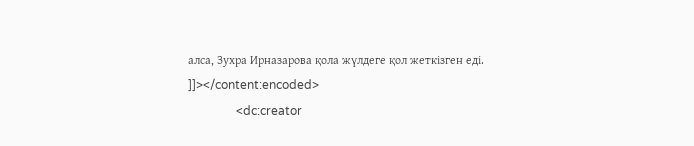алса, Зухра Ирназарова қола жүлдеге қол жеткізген еді.
]]></content:encoded>
                <dc:creator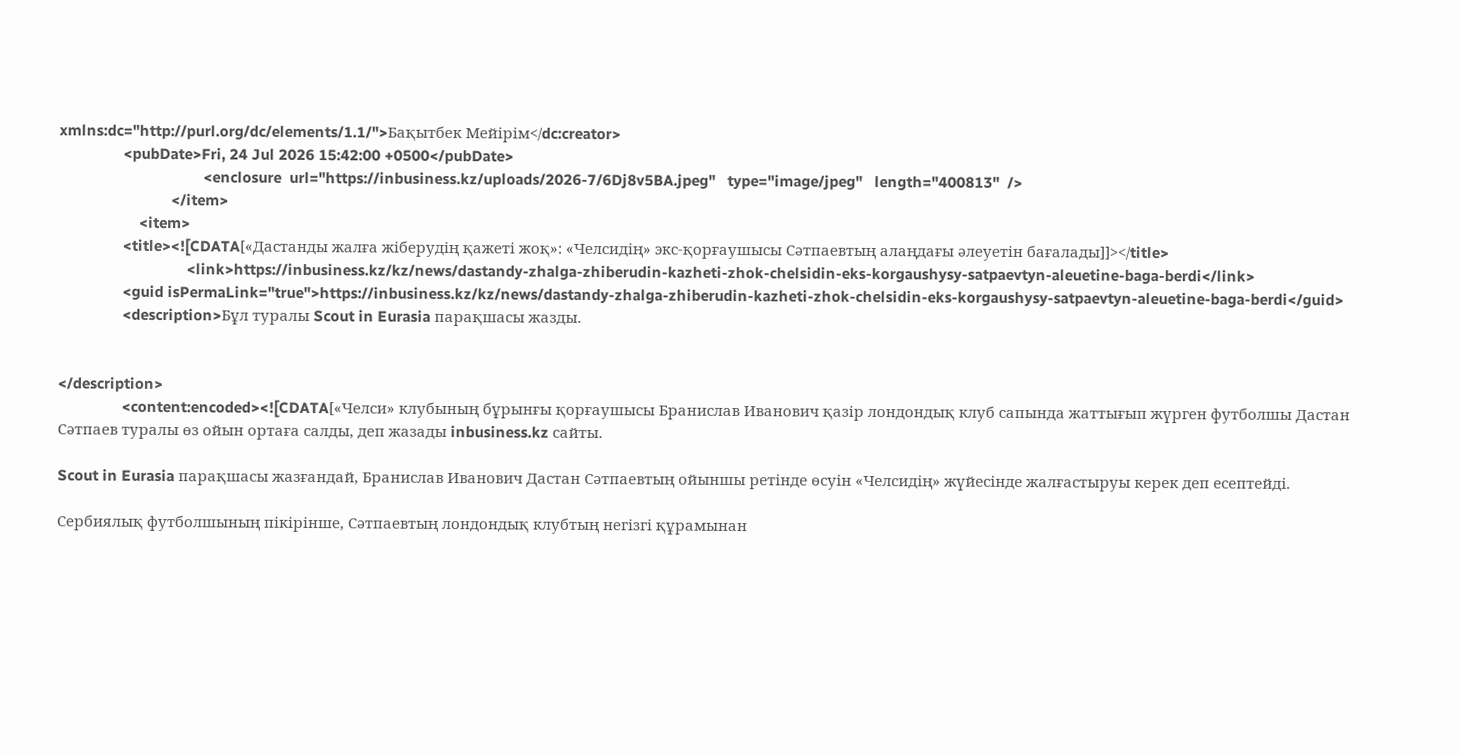xmlns:dc="http://purl.org/dc/elements/1.1/">Бақытбек Мейірім</dc:creator>
                <pubDate>Fri, 24 Jul 2026 15:42:00 +0500</pubDate>
                                    <enclosure  url="https://inbusiness.kz/uploads/2026-7/6Dj8v5BA.jpeg"   type="image/jpeg"   length="400813"  />
                            </item>
                    <item>
                <title><![CDATA[«Дастанды жалға жіберудің қажеті жоқ»: «Челсидің» экс-қорғаушысы Сәтпаевтың алаңдағы әлеуетін бағалады]]></title>
                                <link>https://inbusiness.kz/kz/news/dastandy-zhalga-zhiberudin-kazheti-zhok-chelsidin-eks-korgaushysy-satpaevtyn-aleuetine-baga-berdi</link>
                <guid isPermaLink="true">https://inbusiness.kz/kz/news/dastandy-zhalga-zhiberudin-kazheti-zhok-chelsidin-eks-korgaushysy-satpaevtyn-aleuetine-baga-berdi</guid>
                <description>Бұл туралы Scout in Eurasia парақшасы жазды.


</description>
                <content:encoded><![CDATA[«Челси» клубының бұрынғы қорғаушысы Бранислав Иванович қазір лондондық клуб сапында жаттығып жүрген футболшы Дастан Сәтпаев туралы өз ойын ортаға салды, деп жазады inbusiness.kz сайты.

Scout in Eurasia парақшасы жазғандай, Бранислав Иванович Дастан Сәтпаевтың ойыншы ретінде өсуін «Челсидің» жүйесінде жалғастыруы керек деп есептейді.

Сербиялық футболшының пікірінше, Сәтпаевтың лондондық клубтың негізгі құрамынан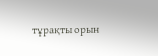тұрақты орын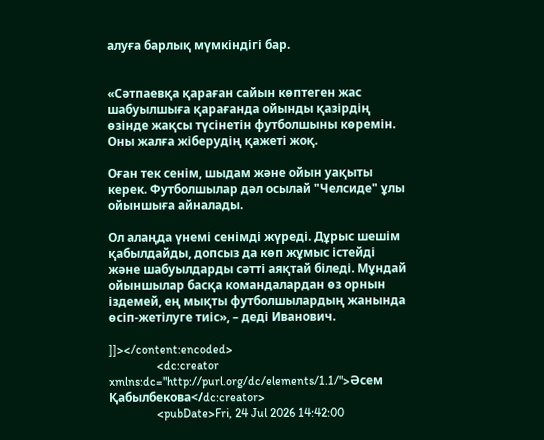алуға барлық мүмкіндігі бар.


«Сәтпаевқа қараған сайын көптеген жас шабуылшыға қарағанда ойынды қазірдің өзінде жақсы түсінетін футболшыны көремін. Оны жалға жіберудің қажеті жоқ.

Оған тек сенім, шыдам және ойын уақыты керек. Футболшылар дәл осылай "Челсиде" ұлы ойыншыға айналады.

Ол алаңда үнемі сенімді жүреді. Дұрыс шешім қабылдайды, допсыз да көп жұмыс істейді және шабуылдарды сәтті аяқтай біледі. Мұндай ойыншылар басқа командалардан өз орнын іздемей, ең мықты футболшылардың жанында өсіп-жетілуге тиіс», – деді Иванович.

]]></content:encoded>
                <dc:creator xmlns:dc="http://purl.org/dc/elements/1.1/">Әсем Қабылбекова</dc:creator>
                <pubDate>Fri, 24 Jul 2026 14:42:00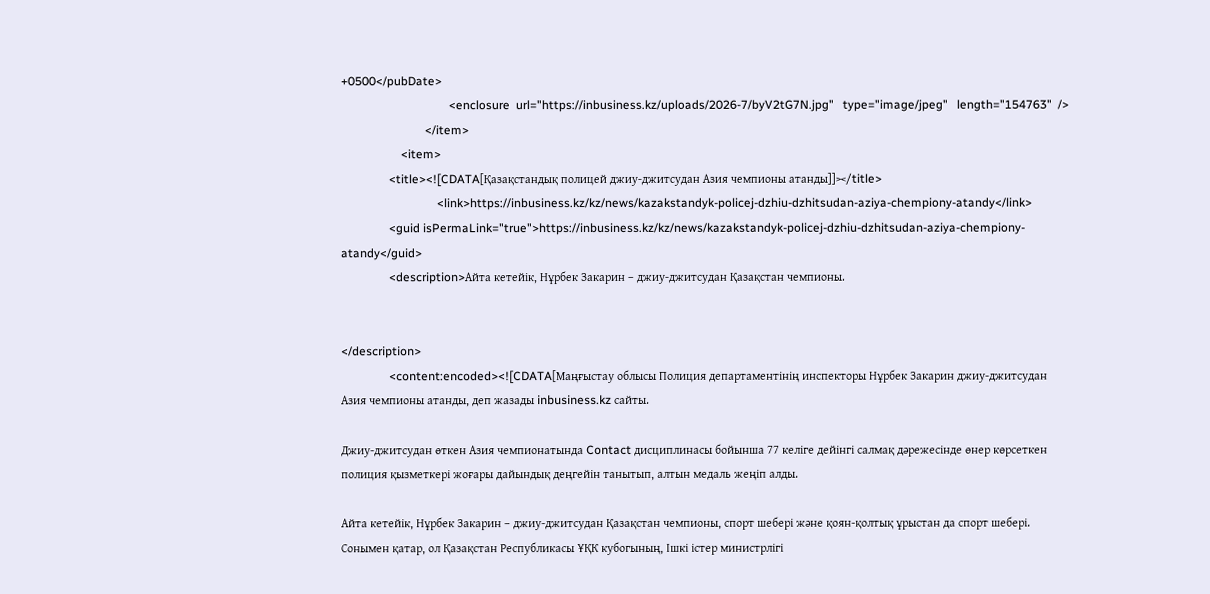+0500</pubDate>
                                    <enclosure  url="https://inbusiness.kz/uploads/2026-7/byV2tG7N.jpg"   type="image/jpeg"   length="154763"  />
                            </item>
                    <item>
                <title><![CDATA[Қазақстандық полицей джиу-джитсудан Азия чемпионы атанды]]></title>
                                <link>https://inbusiness.kz/kz/news/kazakstandyk-policej-dzhiu-dzhitsudan-aziya-chempiony-atandy</link>
                <guid isPermaLink="true">https://inbusiness.kz/kz/news/kazakstandyk-policej-dzhiu-dzhitsudan-aziya-chempiony-atandy</guid>
                <description>Айта кетейік, Нұрбек Закарин – джиу-джитсудан Қазақстан чемпионы.


</description>
                <content:encoded><![CDATA[Маңғыстау облысы Полиция департаментінің инспекторы Нұрбек Закарин джиу-джитсудан Азия чемпионы атанды, деп жазады inbusiness.kz сайты.

Джиу-джитсудан өткен Азия чемпионатында Contact дисциплинасы бойынша 77 келіге дейінгі салмақ дәрежесінде өнер көрсеткен полиция қызметкері жоғары дайындық деңгейін танытып, алтын медаль жеңіп алды.

Айта кетейік, Нұрбек Закарин – джиу-джитсудан Қазақстан чемпионы, спорт шебері және қоян-қолтық ұрыстан да спорт шебері. Сонымен қатар, ол Қазақстан Республикасы ҰҚК кубогының, Ішкі істер министрлігі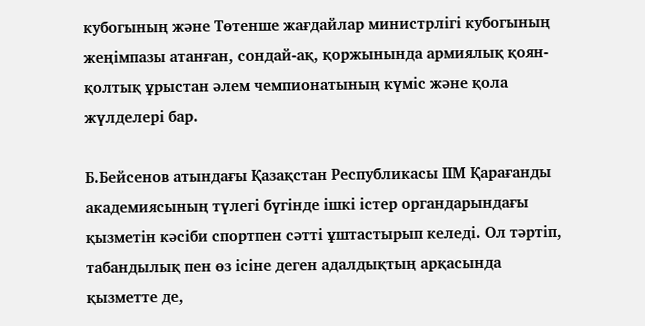кубогының және Төтенше жағдайлар министрлігі кубогының жеңімпазы атанған, сондай-ақ, қоржынында армиялық қоян-қолтық ұрыстан әлем чемпионатының күміс және қола жүлделері бар.

Б.Бейсенов атындағы Қазақстан Республикасы ІІМ Қарағанды академиясының түлегі бүгінде ішкі істер органдарындағы қызметін кәсіби спортпен сәтті ұштастырып келеді. Ол тәртіп, табандылық пен өз ісіне деген адалдықтың арқасында қызметте де,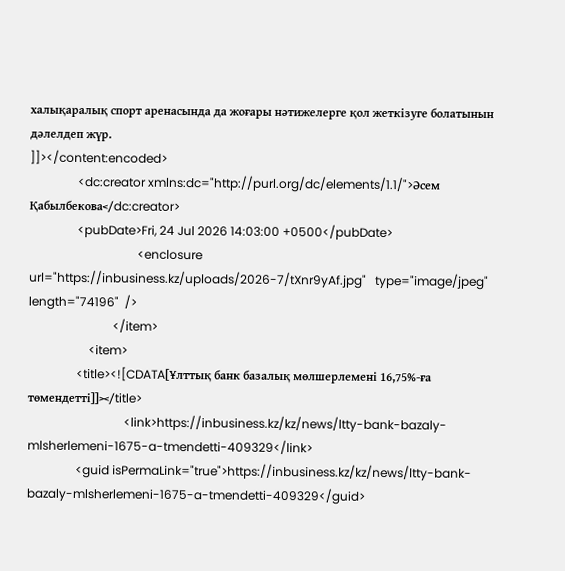халықаралық спорт аренасында да жоғары нәтижелерге қол жеткізуге болатынын дәлелдеп жүр.
]]></content:encoded>
                <dc:creator xmlns:dc="http://purl.org/dc/elements/1.1/">Әсем Қабылбекова</dc:creator>
                <pubDate>Fri, 24 Jul 2026 14:03:00 +0500</pubDate>
                                    <enclosure  url="https://inbusiness.kz/uploads/2026-7/tXnr9yAf.jpg"   type="image/jpeg"   length="74196"  />
                            </item>
                    <item>
                <title><![CDATA[Ұлттық банк базалық мөлшерлемені 16,75%-ға төмендетті]]></title>
                                <link>https://inbusiness.kz/kz/news/ltty-bank-bazaly-mlsherlemeni-1675-a-tmendetti-409329</link>
                <guid isPermaLink="true">https://inbusiness.kz/kz/news/ltty-bank-bazaly-mlsherlemeni-1675-a-tmendetti-409329</guid>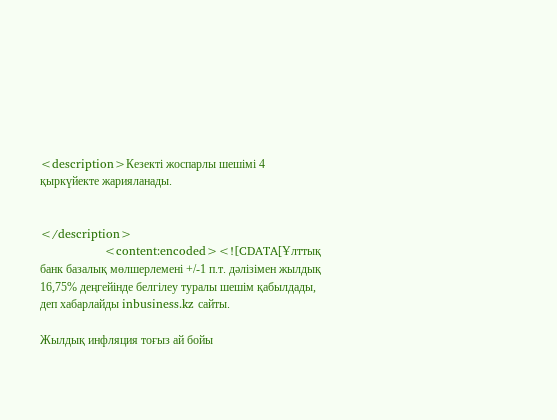<description>Кезекті жоспарлы шешімі 4 қыркүйекте жарияланады.


</description>
                <content:encoded><![CDATA[Ұлттық банк базалық мөлшерлемені +/-1 п.т. дәлізімен жылдық 16,75% деңгейінде белгілеу туралы шешім қабылдады, деп хабарлайды inbusiness.kz сайты.

Жылдық инфляция тоғыз ай бойы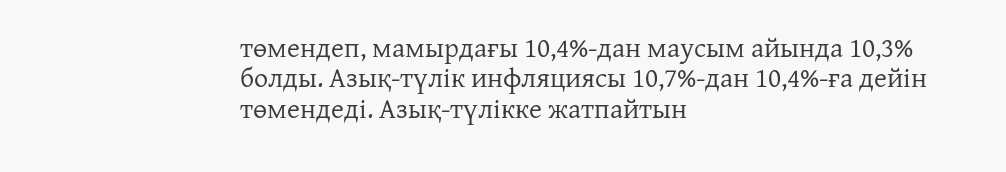төмендеп, мамырдағы 10,4%-дан маусым айында 10,3% болды. Азық-түлік инфляциясы 10,7%-дан 10,4%-ға дейін төмендеді. Азық-түлікке жатпайтын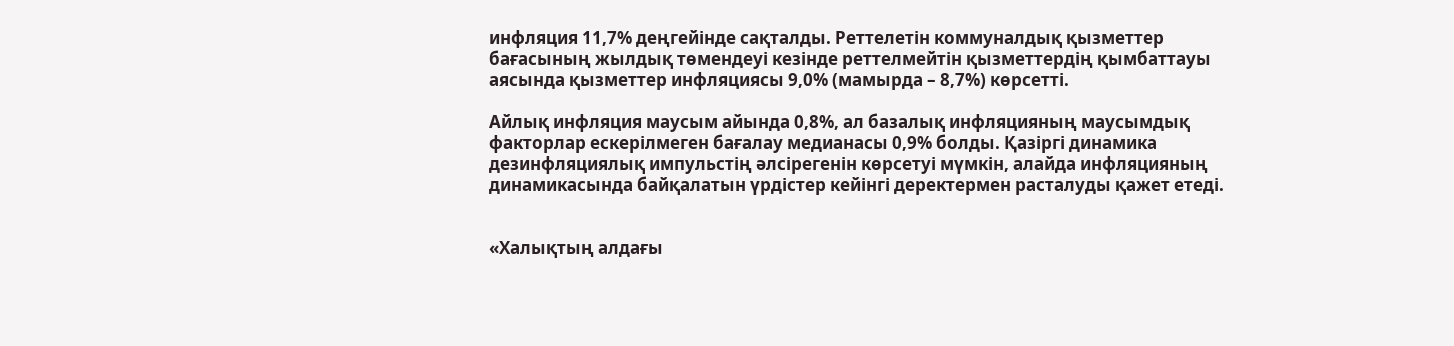инфляция 11,7% деңгейінде сақталды. Реттелетін коммуналдық қызметтер бағасының жылдық төмендеуі кезінде реттелмейтін қызметтердің қымбаттауы аясында қызметтер инфляциясы 9,0% (мамырда – 8,7%) көрсетті.

Айлық инфляция маусым айында 0,8%, ал базалық инфляцияның маусымдық факторлар ескерілмеген бағалау медианасы 0,9% болды. Қазіргі динамика дезинфляциялық импульстің әлсірегенін көрсетуі мүмкін, алайда инфляцияның динамикасында байқалатын үрдістер кейінгі деректермен расталуды қажет етеді.


«Халықтың алдағы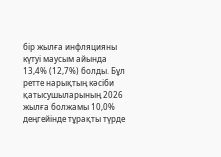бір жылға инфляцияны күтуі маусым айында 13,4% (12,7%) болды. Бұл ретте нарықтың кәсіби қатысушыларының 2026 жылға болжамы 10,0% деңгейінде тұрақты түрде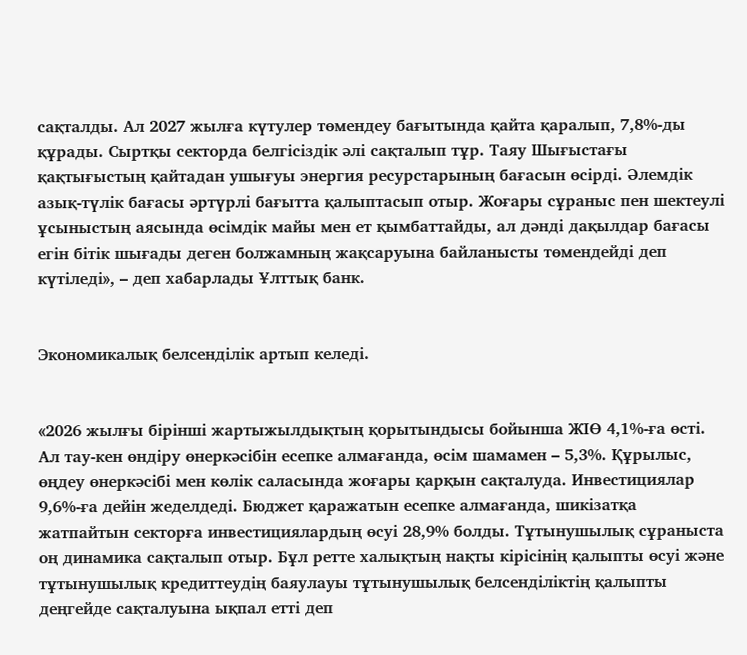сақталды. Ал 2027 жылға күтулер төмендеу бағытында қайта қаралып, 7,8%-ды құрады. Сыртқы секторда белгісіздік әлі сақталып тұр. Таяу Шығыстағы қақтығыстың қайтадан ушығуы энергия ресурстарының бағасын өсірді. Әлемдік азық-түлік бағасы әртүрлі бағытта қалыптасып отыр. Жоғары сұраныс пен шектеулі ұсыныстың аясында өсімдік майы мен ет қымбаттайды, ал дәнді дақылдар бағасы егін бітік шығады деген болжамның жақсаруына байланысты төмендейді деп күтіледі», – деп хабарлады Ұлттық банк.


Экономикалық белсенділік артып келеді.


«2026 жылғы бірінші жартыжылдықтың қорытындысы бойынша ЖІӨ 4,1%-ға өсті. Ал тау-кен өндіру өнеркәсібін есепке алмағанда, өсім шамамен – 5,3%. Құрылыс, өңдеу өнеркәсібі мен көлік саласында жоғары қарқын сақталуда. Инвестициялар 9,6%-ға дейін жеделдеді. Бюджет қаражатын есепке алмағанда, шикізатқа жатпайтын секторға инвестициялардың өсуі 28,9% болды. Тұтынушылық сұраныста оң динамика сақталып отыр. Бұл ретте халықтың нақты кірісінің қалыпты өсуі және тұтынушылық кредиттеудің баяулауы тұтынушылық белсенділіктің қалыпты деңгейде сақталуына ықпал етті деп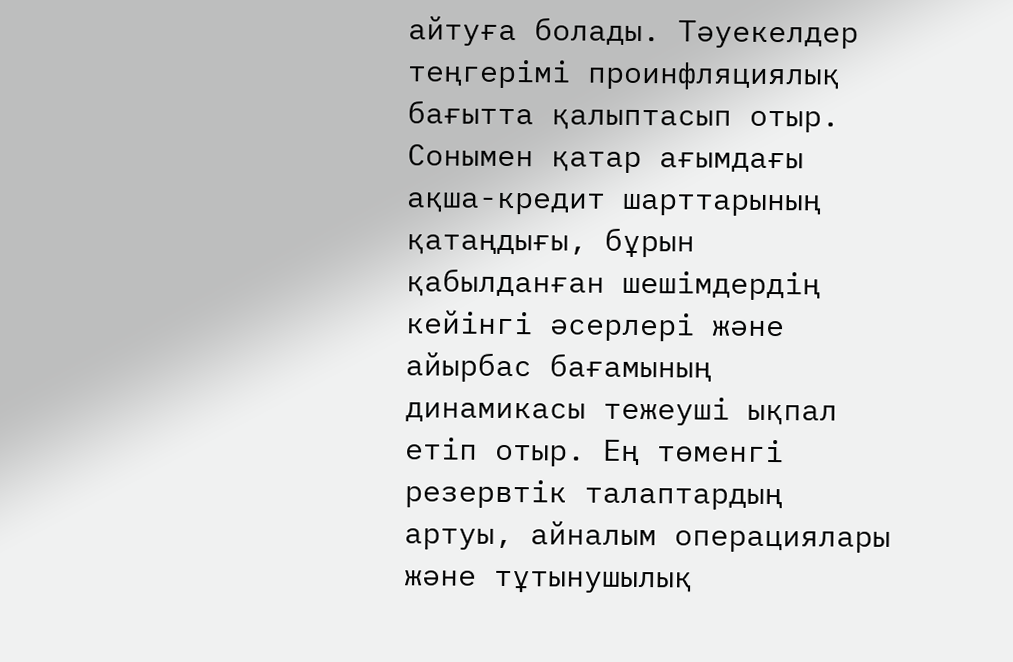айтуға болады. Тәуекелдер теңгерімі проинфляциялық бағытта қалыптасып отыр. Сонымен қатар ағымдағы ақша-кредит шарттарының қатаңдығы, бұрын қабылданған шешімдердің кейінгі әсерлері және айырбас бағамының динамикасы тежеуші ықпал етіп отыр. Ең төменгі резервтік талаптардың артуы, айналым операциялары және тұтынушылық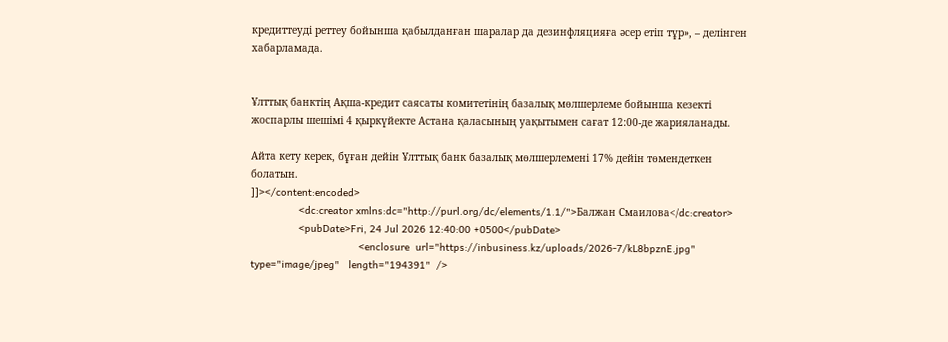кредиттеуді реттеу бойынша қабылданған шаралар да дезинфляцияға әсер етіп тұр», – делінген хабарламада.


Ұлттық банктің Ақша-кредит саясаты комитетінің базалық мөлшерлеме бойынша кезекті жоспарлы шешімі 4 қыркүйекте Астана қаласының уақытымен сағат 12:00-де жарияланады.

Айта кету керек, бұған дейін Ұлттық банк базалық мөлшерлемені 17% дейiн төмендеткен болатын.
]]></content:encoded>
                <dc:creator xmlns:dc="http://purl.org/dc/elements/1.1/">Балжан Смаилова</dc:creator>
                <pubDate>Fri, 24 Jul 2026 12:40:00 +0500</pubDate>
                                    <enclosure  url="https://inbusiness.kz/uploads/2026-7/kL8bpznE.jpg"   type="image/jpeg"   length="194391"  />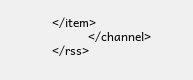</item>
            </channel>
</rss>